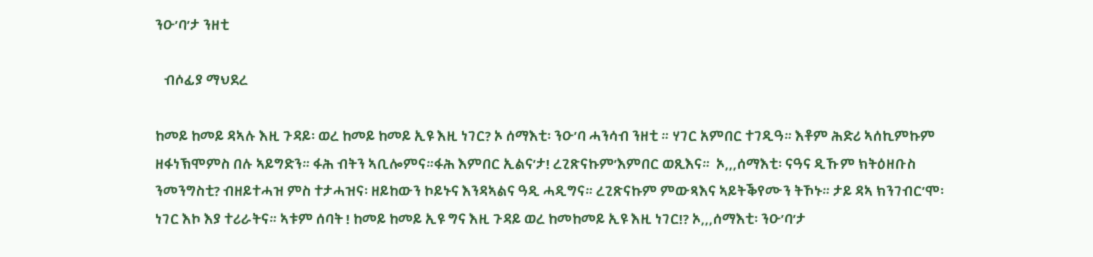ንዑ’ባ’ታ ንዘቲ

   ብሶፊያ ማህደረ

ከመይ ከመይ ዳኣሉ እዚ ጉዳይ፡ ወረ ከመይ ከመይ ኢዩ እዚ ነገር? ኦ ሰማእቲ፡ ንዑ’ባ ሓንሳብ ንዘቲ ። ሃገር አምበር ተገዲዓ። እቶም ሕድሪ ኣሰኪምኩም ዘፋነኽሞምስ በሉ ኣይግድን። ፋሕ ብትን ኣቢሎምና።ፋሕ እምበር ኢልና’ታ! ረጊጽናኩም’እምበር ወጺእና።  ኦ,,,ሰማእቲ፡ ናዓና ዲኹም ክትዕዘቡስ ንመንግስቲ? ብዘይተሓዝ ምስ ተታሓዝና፡ ዘይከውን ኮይኑና እንዳኣልና ዓዲ ሓዲግና። ረጊጽናኩም ምውጻእና ኣይትቕየሙን ትኾኑ። ታይ ዳኣ ክንገብር’ሞ፡ ነገር እኮ እያ ተሪራትና። ኣቱም ሰባት ! ከመይ ከመይ ኢዩ ግና እዚ ጉዳይ ወረ ከመከመይ ኢዩ እዚ ነገር!? ኦ,,,ሰማእቲ፡ ንዑ’ባ’ታ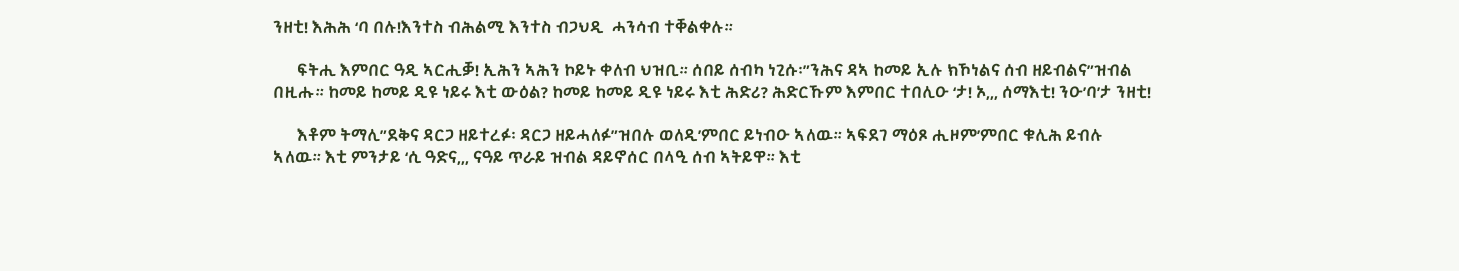ንዘቲ! እሕሕ ‘ባ በሉ!እንተስ ብሕልሚ እንተስ ብጋህዲ  ሓንሳብ ተቐልቀሉ።

      ፍትሒ እምበር ዓዲ ኣርሒቓ! ኢሕን ኣሕን ኮይኑ ቀለብ ህዝቢ። ሰበይ ሰብካ ነጊሱ፡”ንሕና ዳኣ ከመይ ኢሉ ክኾነልና ሰብ ዘይብልና”ዝብል በዚሑ። ከመይ ከመይ ዲዩ ነይሩ እቲ ውዕል? ከመይ ከመይ ዲዩ ነይሩ እቲ ሕድሪ? ሕድርኹም እምበር ተበሊዑ ‘ታ! ኦ,,, ሰማእቲ! ንዑ’ባ’ታ ንዘቲ!

      እቶም ትማሊ”ደቅና ዳርጋ ዘይተረፉ፡ ዳርጋ ዘይሓለፉ”ዝበሉ ወለዲ’ምበር ይነብዑ ኣለዉ። ኣፍደገ ማዕጾ ሒዞም’ምበር ቁሊሕ ይብሉ ኣለዉ። እቲ ምንታይ ‘ሲ ዓድና,,, ናዓይ ጥራይ ዝብል ዳይኖሰር በላዒ ሰብ ኣትይዋ። እቲ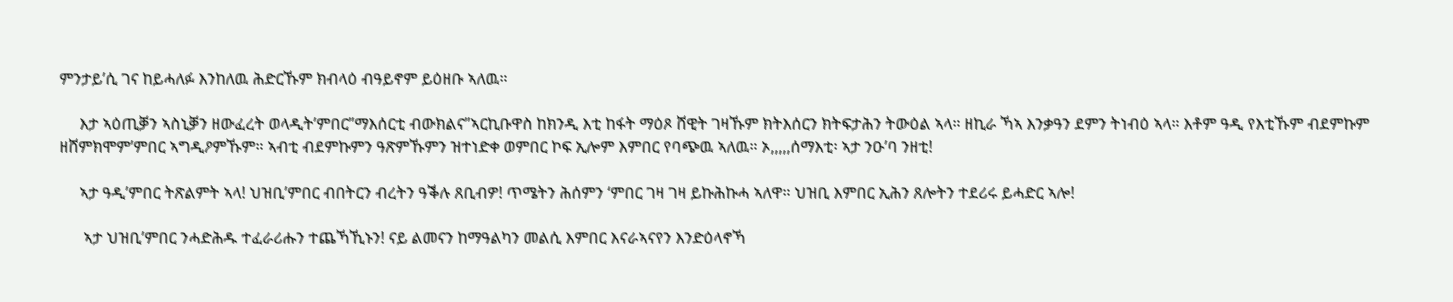ምንታይ’ሲ ገና ከይሓለፉ እንከለዉ ሕድርኹም ክብላዕ ብዓይኖም ይዕዘቡ ኣለዉ።

     እታ ኣዕጢቓን ኣስኒቓን ዘውፈረት ወላዲት’ምበር”ማእሰርቲ ብውክልና”ኣርኪቡዋስ ከክንዲ እቲ ከፋት ማዕጾ ሸዊት ገዛኹም ክትእሰርን ክትፍታሕን ትውዕል ኣላ። ዘኪራ ኻኣ እንቃዓን ደምን ትነብዕ ኣላ። እቶም ዓዲ የእቲኹም ብደምኩም ዘሸምክሞም’ምበር ኣግዲዖምኹም። ኣብቲ ብደምኩምን ዓጽምኹምን ዝተነድቀ ወምበር ኮፍ ኢሎም እምበር የባጭዉ ኣለዉ። ኦ,,,,,ሰማእቲ፡ ኣታ ንዑ’ባ ንዘቲ!

     ኣታ ዓዲ’ምበር ትጽልምት ኣላ! ህዝቢ’ምበር ብበትርን ብረትን ዓቕሉ ጸቢብዎ! ጥሜትን ሕሰምን ‘ምበር ገዛ ገዛ ይኩሕኩሓ ኣለዋ። ህዝቢ እምበር ኢሕን ጸሎትን ተደሪሩ ይሓድር ኣሎ!

      ኣታ ህዝቢ’ምበር ንሓድሕዱ ተፈራሪሑን ተጨኻኺኑን! ናይ ልመናን ከማዓልካን መልሲ እምበር እናራኣናየን እንድዕላኖኻ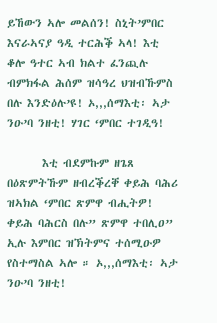ይኸውን ኣሎ መልሰን! ስኒት’ምበር እናራኣናያ ዓዲ ተርሕቕ ኣላ! እቲ ቆሎ ዓተር ኣብ ክልተ ፈንጪሉ ብምክፋል ሕሰም ዝሳዓረ ህዝብኹምስ በሉ እንድዕሉ’ዩ! ኦ,,,ሰማእቲ፡ ኣታ ንዑ’ባ ንዘቲ! ሃገር ‘ምበር ተገዲዓ!

       እቲ ብደምኩም ዘጌጸ በዕጽምትኹም ዘብረቕረቐ ቀይሕ ባሕሪ ዝኣክል ‘ምበር ጽምዋ ብሒትዎ! ቀይሕ ባሕርስ በሉ” ጽምዋ ተበሊዐ” ኢሉ እምበር ዝኽትምና ተሰሚዑዎ የስተማስል ኣሎ ። ኦ,,,ሰማእቲ፡ ኣታ ንዑ’ባ ንዘቲ!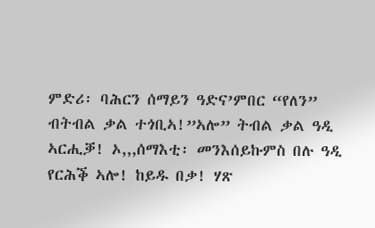ምድሪ፡ ባሕርን ሰማይን ዓድና’ምበር “የለን” ብትብል ቃል ተጎቢኣ!”ኣሎ” ትብል ቃል ዓዲ ኣርሒቓ! ኦ,,,ሰማእቲ፡ መንእሰይኩምስ በሉ ዓዲ የርሕቕ ኣሎ! ከይዱ በቃ! ሃጽ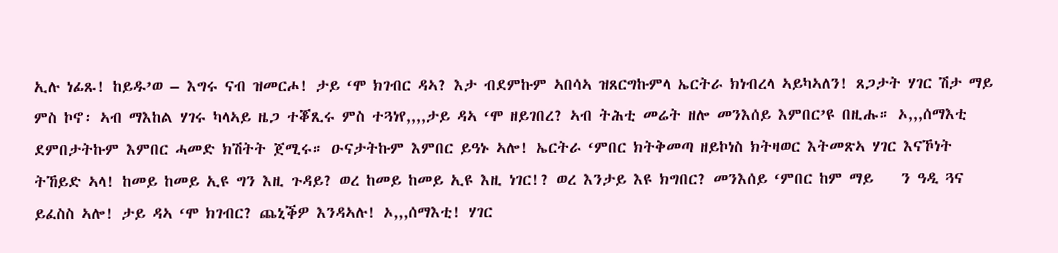ኢሉ ነፊጹ! ከይዱ’ወ – እግሩ ናብ ዝመርሖ! ታይ ‘ሞ ክገብር ዳኣ? እታ ብደምኩም ኣበሳኣ ዝጸርግኩምላ ኤርትራ ክነብረላ ኣይካኣለን! ጸጋታት ሃገር ሽታ ማይ ምስ ኮኖ፡ ኣብ ማእከል ሃገሩ ካላኣይ ዜጋ ተቖጺሩ ምስ ተጓነየ,,,,ታይ ዳኣ ‘ሞ ዘይገበረ? ኣብ ትሕቲ መሬት ዘሎ መንእሰይ እምበር’ዩ በዚሑ። ኦ,,,ሰማእቲ ደምበታትኩም እምበር ሓመድ ክሽትት ጀሚሩ። ዑናታትኩም እምበር ይዓኑ ኣሎ! ኤርትራ ‘ምበር ክትቅመጣ ዘይኮነስ ክትዛወር እትመጽኣ ሃገር እናኾነት ትኸይድ ኣላ! ከመይ ከመይ ኢዩ ግን እዚ ጉዳይ? ወረ ከመይ ከመይ ኢዩ እዚ ነገር!? ወረ እንታይ እዩ ክግበር? መንእሰይ ‘ምበር ከም ማይ    ን ዓዲ ጓና ይፈስስ ኣሎ! ታይ ዳኣ ‘ሞ ክገብር? ጨኒቕዎ እንዳኣሉ! ኦ,,,ሰማእቲ! ሃገር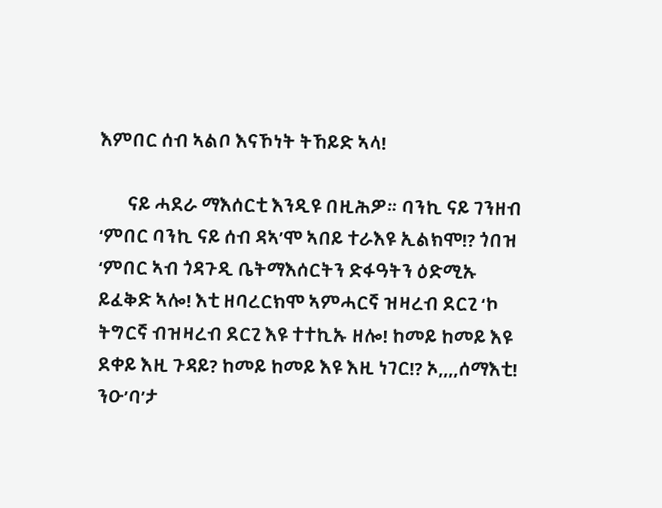እምበር ሰብ ኣልቦ እናኾነት ትኸይድ ኣላ!

       ናይ ሓደራ ማእሰርቲ እንዲዩ በዚሕዎ። ባንኪ ናይ ገንዘብ ‘ምበር ባንኪ ናይ ሰብ ዳኣ’ሞ ኣበይ ተራእዩ ኢልክሞ!? ጎበዝ ‘ምበር ኣብ ጎዳጉዲ ቤትማእሰርትን ድፋዓትን ዕድሚኡ ይፈቅድ ኣሎ! እቲ ዘባረርክሞ ኣምሓርኛ ዝዛረብ ደርጊ ‘ኮ ትግርኛ ብዝዛረብ ደርጊ እዩ ተተኪኡ ዘሎ! ከመይ ከመይ እዩ ደቀይ እዚ ጉዳይ? ከመይ ከመይ እዩ እዚ ነገር!? ኦ,,,,ሰማእቲ! ንዑ’ባ’ታ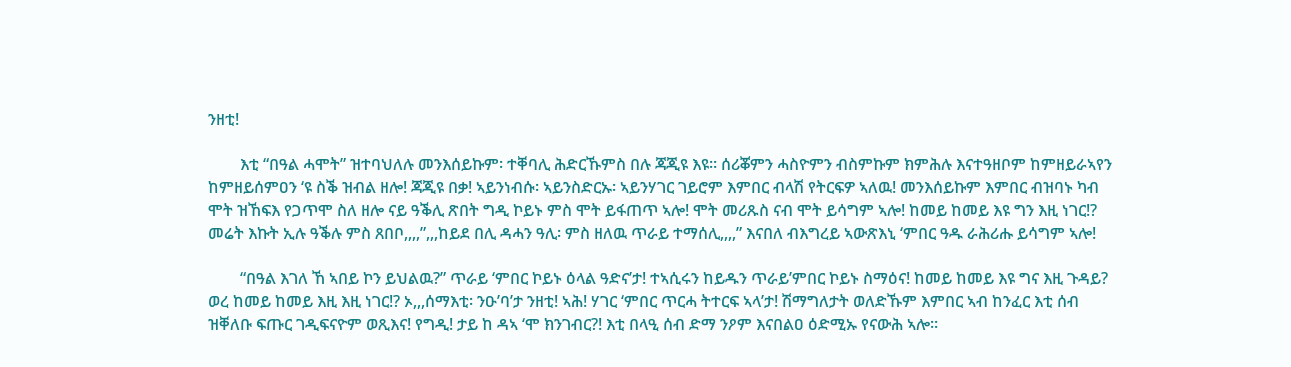ንዘቲ!

        እቲ “በዓል ሓሞት” ዝተባህለሉ መንእሰይኩም፡ ተቐባሊ ሕድርኹምስ በሉ ጃጂዩ እዩ። ሰሪቖምን ሓስዮምን ብስምኩም ክምሕሉ እናተዓዘቦም ከምዘይራኣየን ከምዘይሰምዐን ‘ዩ ስቕ ዝብል ዘሎ! ጃጂዩ በቃ! ኣይንነብሱ፡ ኣይንስድርኡ፡ ኣይንሃገር ገይሮም እምበር ብላሽ የትርፍዎ ኣለዉ! መንእሰይኩም እምበር ብዝባኑ ካብ ሞት ዝኸፍእ የጋጥሞ ስለ ዘሎ ናይ ዓቕሊ ጽበት ግዲ ኮይኑ ምስ ሞት ይፋጠጥ ኣሎ! ሞት መሪጹስ ናብ ሞት ይሳግም ኣሎ! ከመይ ከመይ እዩ ግን እዚ ነገር!? መሬት እኩት ኢሉ ዓቕሉ ምስ ጸበቦ,,,,”,,,ከይደ በሊ ዳሓን ዓሊ፡ ምስ ዘለዉ ጥራይ ተማሰሊ,,,,” እናበለ ብእግረይ ኣውጽእኒ ‘ምበር ዓዱ ራሕሪሑ ይሳግም ኣሎ!

        “በዓል እገለ ኸ ኣበይ ኮን ይህልዉ?” ጥራይ ‘ምበር ኮይኑ ዕላል ዓድና’ታ! ተኣሲሩን ከይዱን ጥራይ’ምበር ኮይኑ ስማዕና! ከመይ ከመይ እዩ ግና እዚ ጉዳይ? ወረ ከመይ ከመይ እዚ እዚ ነገር!? ኦ,,,ሰማእቲ፡ ንዑ’ባ’ታ ንዘቲ! ኣሕ! ሃገር ‘ምበር ጥርሓ ትተርፍ ኣላ’ታ! ሽማግለታት ወለድኹም እምበር ኣብ ከንፈር እቲ ሰብ ዝቐለቡ ፍጡር ገዲፍናዮም ወጺእና! የግዲ! ታይ ከ ዳኣ ‘ሞ ክንገብር?! እቲ በላዒ ሰብ ድማ ንዖም እናበልዐ ዕድሚኡ የናውሕ ኣሎ።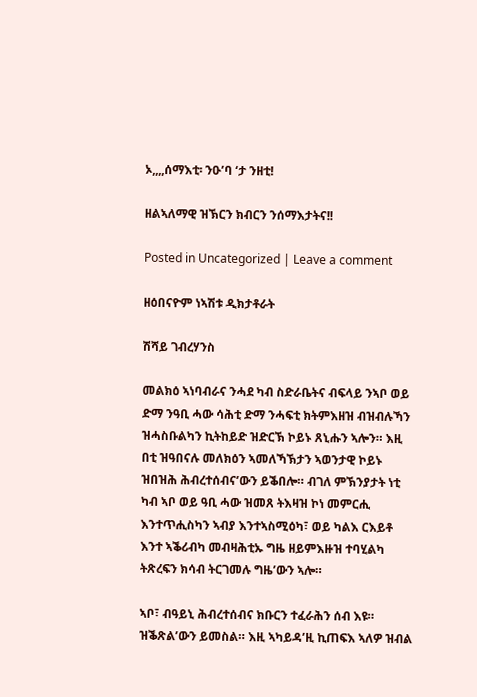ኦ,,,,ሰማእቲ፡ ንዑ’ባ ‘ታ ንዘቲ!

ዘልኣለማዊ ዝኽርን ክብርን ንሰማእታትና!!

Posted in Uncategorized | Leave a comment

ዘዕበናዮም ነኣሽቱ ዲክታቶራት

ሽሻይ ገብረሃንስ

መልክዕ ኣነባብራና ንሓደ ካብ ስድራቤትና ብፍላይ ንኣቦ ወይ ድማ ንዓቢ ሓው ሳሕቲ ድማ ንሓፍቲ ክትምእዘዝ ብዝብሉኻን ዝሓስቡልካን ኪትከይድ ዝድርኽ ኮይኑ ጸኒሑን ኣሎን። እዚ በቲ ዝዓበናሉ መለክዕን ኣመለኻኽታን ኣወንታዊ ኮይኑ ዝበዝሕ ሕብረተሰብና’ውን ይቕበሎ። ብገለ ምኽንያታት ነቲ ካብ ኣቦ ወይ ዓቢ ሓው ዝመጸ ትእዛዝ ኮነ መምርሒ እንተጥሒስካን ኣብያ እንተኣስሚዕካ፣ ወይ ካልእ ርእይቶ እንተ ኣቕሪብካ መብዛሕቲኡ ግዜ ዘይምእዙዝ ተባሂልካ ትጽረፍን ክሳብ ትርገመሉ ግዜ’ውን ኣሎ።

ኣቦ፣ ብዓይኒ ሕብረተሰብና ክቡርን ተፈራሕን ሰብ እዩ። ዝቕጽል’ውን ይመስል። እዚ ኣካይዳ’ዚ ኪጠፍእ ኣለዎ ዝብል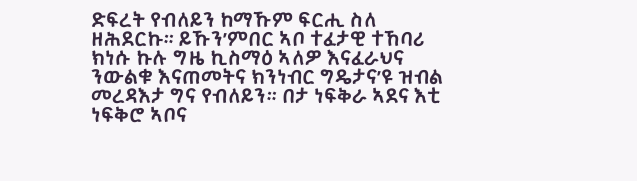ድፍረት የብለይን ከማኹም ፍርሒ ስለ ዘሕደርኩ። ይኹን’ምበር ኣቦ ተፈታዊ ተኸባሪ ክነሱ ኩሉ ግዜ ኪስማዕ ኣለዎ እናፈራህና ንውልቁ እናጠመትና ክንነብር ግዴታና’ዩ ዝብል መረዳእታ ግና የብለይን። በታ ነፍቅራ ኣደና እቲ ነፍቅሮ ኣቦና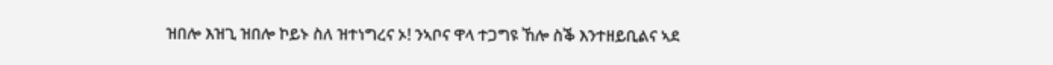ዝበሎ እዝጊ ዝበሎ ኮይኑ ስለ ዝተነግረና ኦ! ንኣቦና ዋላ ተጋግዩ ኸሎ ስቕ እንተዘይቢልና ኣደ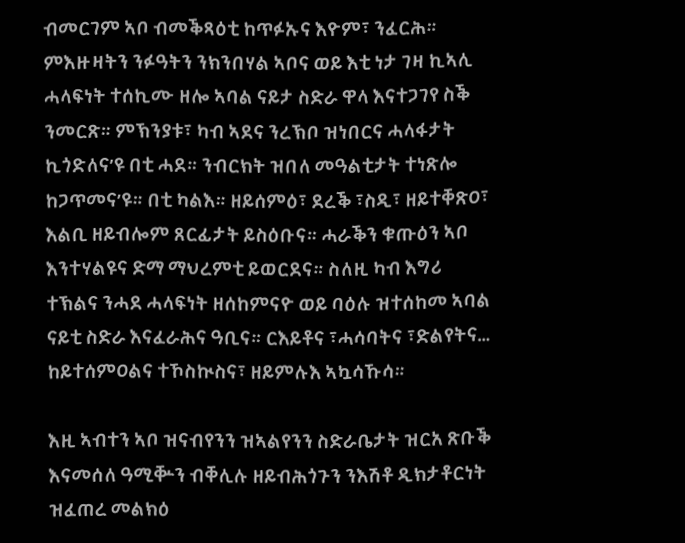ብመርገም ኣቦ ብመቕጻዕቲ ከጥፉኡና እዮም፣ ንፈርሕ። ምእዙዛትን ንፉዓትን ንክንበሃል ኣቦና ወይ እቲ ነታ ገዛ ኪኣሊ ሓላፍነት ተሰኪሙ ዘሎ ኣባል ናይታ ስድራ ዋላ እናተጋገየ ስቕ ንመርጽ። ምኽንያቱ፣ ካብ ኣደና ንረኽቦ ዝነበርና ሓላፋታት ኪጎድለና’ዩ በቲ ሓደ። ንብርክት ዝበለ መዓልቲታት ተነጽሎ ከጋጥመና’ዩ። በቲ ካልእ። ዘይሰምዕ፣ ደረቕ ፣ስዲ፣ ዘይተቐጽዐ፣ እልቢ ዘይብሎም ጸርፊታት ይስዕቡና። ሓራቕን ቁጡዕን ኣቦ እንተሃልዩና ድማ ማህረምቲ ይወርደና። ስለዚ ካብ እግሪ ተኽልና ንሓደ ሓላፍነት ዘሰከምናዮ ወይ ባዕሉ ዝተሰከመ ኣባል ናይቲ ስድራ እናፈራሕና ዓቢና። ርእይቶና ፣ሓሳባትና ፣ድልየትና… ከይተሰምዐልና ተኾስኲስና፣ ዘይምሉእ ኣኳሳኹሳ።

እዚ ኣብተን ኣቦ ዝናብየንን ዝኣልየንን ስድራቤታት ዝርአ ጽቡቕ እናመሰለ ዓሚቝን ብቐሊሉ ዘይብሕጎጉን ንእሽቶ ዲክታቶርነት ዝፈጠረ መልክዕ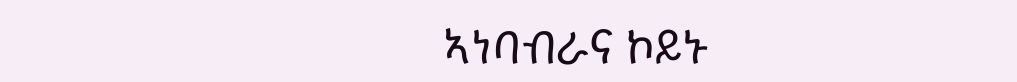ኣነባብራና ኮይኑ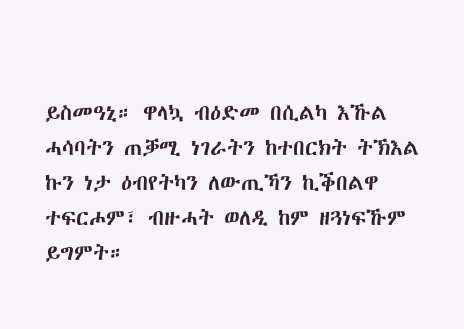ይስመዓኒ። ዋላኳ ብዕድመ በሲልካ እኹል ሓሳባትን ጠቓሚ ነገራትን ከተበርክት ትኽእል ኩን ነታ ዕብየትካን ለውጢኻን ኪቕበልዋ ተፍርሖም፣ ብዙሓት ወለዲ ከም ዘጓነፍኹም ይግምት።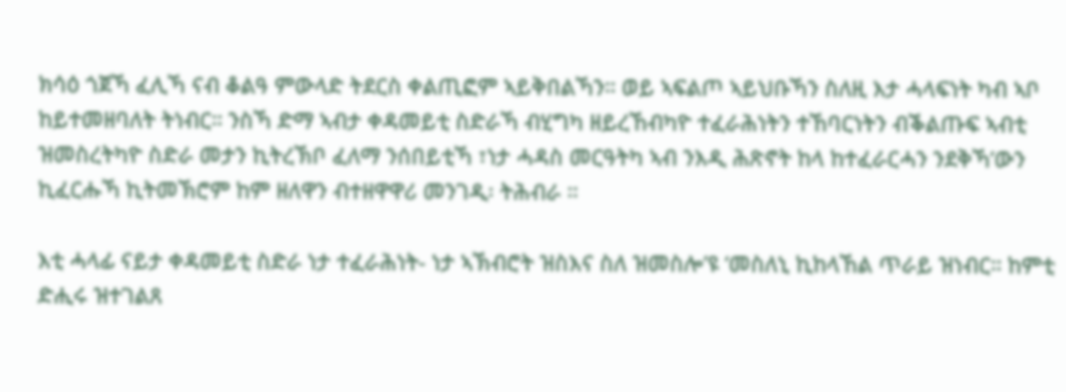ክሳዕ ጎጀኻ ፈሊኻ ናብ ቆልዓ ምውላድ ትደርስ ቀልጢፎም ኣይቅበልኻን። ወይ ኣፍልጦ ኣይህቡኻን ስለዚ እታ ሓላፍነት ካብ ኣቦ ከይተመዘባለት ትነብር። ንስኻ ድማ ኣብታ ቀዳመይቲ ስድራኻ ብሂግካ ዘይረኸብካዮ ተፈራሕነትን ተኸባርነትን ብቕልጡፍ ኣብቲ ዝመስረትካዮ ስድራ መታን ኪትረኽቦ ፈለማ ንሰበይቲኻ ፣ነታ ሓዳስ መርዓትካ ኣብ ንእዲ ሕጽኖት ከላ ከተፈራርሓን ንደቅኻ’ውን ኪፈርሑኻ ኪትመኽሮም ከም ዘለዋን ብተዘዋዋሪ መንገዲ፡ ትሕብራ ።

እቲ ሓላፊ ናይታ ቀዳመይቲ ስድራ ነታ ተፈራሕነት- ነታ ኣኽብሮት ዝስእና ስለ ዝመስሎ’ዩ ‘መስለኒ ኪከላኸል ጥራይ ዝነብር። ከምቲ ድሒሩ ዝተገልጸ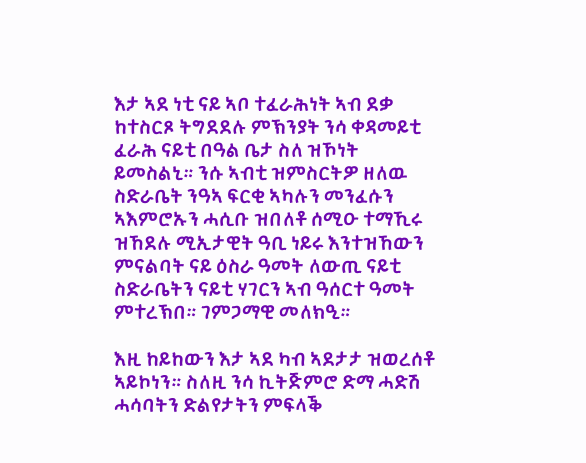እታ ኣደ ነቲ ናይ ኣቦ ተፈራሕነት ኣብ ደቃ ከተስርጾ ትግደደሉ ምኽንያት ንሳ ቀዳመይቲ ፈራሕ ናይቲ በዓል ቤታ ስለ ዝኾነት ይመስልኒ። ንሱ ኣብቲ ዝምስርትዎ ዘለዉ ስድራቤት ንዓኣ ፍርቂ ኣካሉን መንፈሱን ኣእምሮኡን ሓሲቡ ዝበለቶ ሰሚዑ ተማኺሩ ዝኸደሉ ሚኢታዊት ዓቢ ነይሩ እንተዝኸውን ምናልባት ናይ ዕስራ ዓመት ለውጢ ናይቲ ስድራቤትን ናይቲ ሃገርን ኣብ ዓሰርተ ዓመት ምተረኽበ። ገምጋማዊ መለክዒ።

እዚ ከይከውን እታ ኣደ ካብ ኣደታታ ዝወረሰቶ ኣይኮነን። ስለዚ ንሳ ኪትጅምሮ ድማ ሓድሽ ሓሳባትን ድልየታትን ምፍላቕ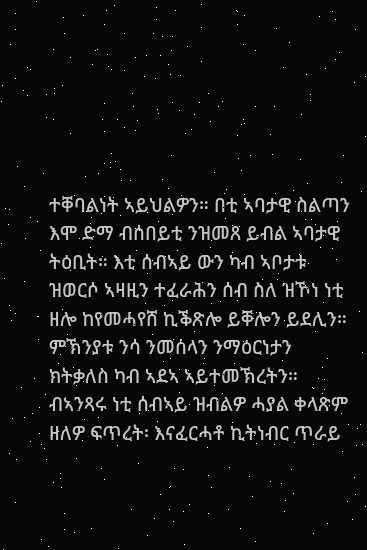ተቐባልነት ኣይህልዎን። በቲ ኣባታዊ ስልጣን እሞ ድማ ብሰበይቲ ንዝመጸ ይብል ኣባታዊ ትዕቢት። እቲ ሰብኣይ ውን ካብ ኣቦታቱ ዝወርሶ ኣዛዚን ተፈራሕን ሰብ ስለ ዝኾነ ነቲ ዘሎ ከየመሓየሸ ኪቕጽሎ ይቐሎን ይደሊን። ምኽንያቱ ንሳ ንመሰላን ንማዕርነታን ክትቃለስ ካብ ኣደኣ ኣይተመኽረትን። ብኣንጻሩ ነቲ ሰብኣይ ዝብልዎ ሓያል ቀላጽም ዘለዎ ፍጥረት፡ እናፈርሓቶ ኪትነብር ጥራይ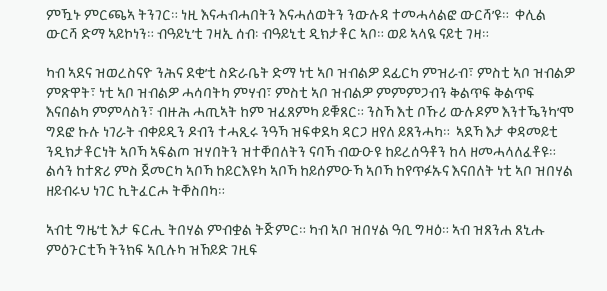ምዃኑ ምርጫኣ ትንገር። ነዚ እናሓብሓበትን እናሓለወትን ንውሉዳ ተመሓላልፎ ውርሻ’ዩ።  ቀሊል ውርሻ ድማ ኣይኮነን። ብዓይኒ’ቲ ገዛኢ ሰብ፡ ብዓይኒቲ ዲክታቶር ኣቦ። ወይ ኣላዪ ናይቲ ገዛ።

ካብ ኣደና ዝወረስናዮ ንሕና ደቂ’ቲ ስድራቤት ድማ ነቲ ኣቦ ዝብልዎ ደፊርካ ምዝራብ፣ ምስቲ ኣቦ ዝብልዎ ምጽዋት፣ ነቲ ኣቦ ዝብልዎ ሓሳባትካ ምሃብ፣ ምስቲ ኣቦ ዝብልዎ ምምምጋብን ቅልጥፍ ቅልጥፍ እናበልካ ምምላስን፣ ብዙሕ ሓጢኣት ከም ዝፈጸምካ ይቑጸር። ንስኻ እቲ ቦኹሪ ውሉዶም እንተዄንካ’ሞ ግደፎ ኩሉ ነገራት ብቀይዲን ዶብን ተሓጺሩ ንዓኻ ዝፍቀደካ ዳርጋ ዘየለ ይጸንሓካ።  ኣደኻ እታ ቀዳመይቲ ንዲክታቶርነት ኣቦኻ ኣፍልጦ ዝሃበትን ዝተቐበለትን ናባኻ ብውዑዩ ከይረሰዓቶን ከላ ዘመሓላለፈቶዩ። ልሳን ከተጽሪ ምስ ጀመርካ ኣቦኻ ከይርእዩካ ኣቦኻ ከይሰምዑኻ ኣቦኻ ከየጥፉኡና እናበለት ነቲ ኣቦ ዝበሃል ዘይብሩህ ነገር ኪትፈርሖ ትቐስበካ።

ኣብቲ ግዜ’ቲ እታ ፍርሒ ትበሃል ምብቋል ትጅምር። ካብ ኣቦ ዝበሃል ዓቢ ግዛዕ። ኣብ ዝጸንሐ ጸኒሑ ምዕጉርቲኻ ትንክፍ ኣቢሉካ ዝኸይድ ገዚፍ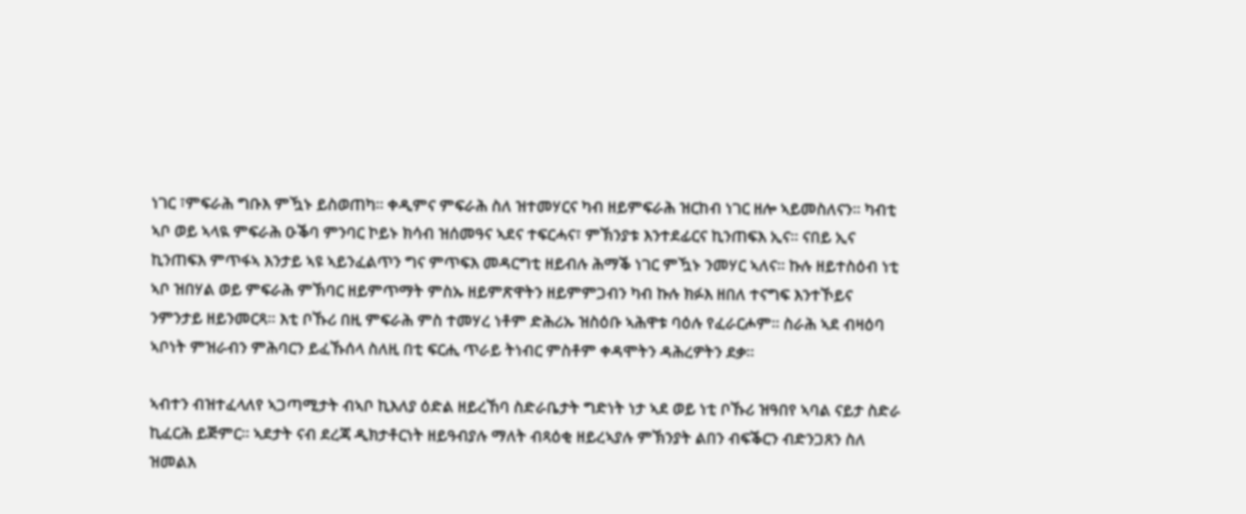ነገር ፣ምፍራሕ ግቡእ ምዃኑ ይስወጠካ። ቀዲምና ምፍራሕ ስለ ዝተመሃርና ካብ ዘይምፍራሕ ዝርከብ ነገር ዘሎ ኣይመስለናን። ካብቲ ኣቦ ወይ ኣላዪ ምፍራሕ ዑቕባ ምንባር ኮይኑ ክሳብ ዝሰመዓና ኣደና ተፍርሓና፣ ምኽንያቱ እንተደፊርና ኪንጠፍእ ኢና። ናበይ ኢና ኪንጠፍእ ምጥፋኣ እንታይ ኣዩ ኣይንፈልጥን ግና ምጥፍእ መዳርግቲ ዘይብሉ ሕማቕ ነገር ምዃኑ ንመሃር ኣለና። ኩሉ ዘይተስዕብ ነቲ ኣቦ ዝበሃል ወይ ምፍራሕ ምኽባር ዘይምጥማት ምስኡ ዘይምጽዋትን ዘይምምጋብን ካብ ኩሉ ክፉእ ዘበለ ተናግፍ እንተኾይና ንምንታይ ዘይንመርጻ። እቲ ቦኹሪ በዚ ምፍራሕ ምስ ተመሃረ ነቶም ድሕሪኡ ዝስዕቡ ኣሕዋቱ ባዕሉ የፈራርሖም። ስራሕ ኣደ ብዛዕባ ኣቦነት ምዝራብን ምሕባርን ይፈኹሰላ ስለዚ በቲ ፍርሒ ጥራይ ትነብር ምስቶም ቀዳሞትን ዳሕረዎትን ደቃ።

ኣብተን ብዝተፈላለየ ኣጋጣሚታት ብኣቦ ኪእለያ ዕድል ዘይረኸባ ስድራቤታት ግድነት ነታ ኣደ ወይ ነቲ ቦኹሪ ዝዓበየ ኣባል ናይታ ስድራ ኪፈርሕ ይጅምር። ኣደታት ናብ ደረጃ ዲክታቶርነት ዘይዓብያሉ ማለት ብጻዕቂ ዘይረኣያሉ ምኽንያት ልበን ብፍቕርን ብድንጋጸን ስለ ዝመልእ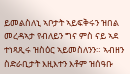ይመልስለኒ ኣቦታት ኣይፍቅሩን ዝበል መረዳኣታ የብለይን ግና ምስ ናይ ኣደ ተነጻጺሩ ዝስዕር ኣይመስለንን። ኣብዘን ስድራቢታት እዚእተን እቶም ዝሰዓቡ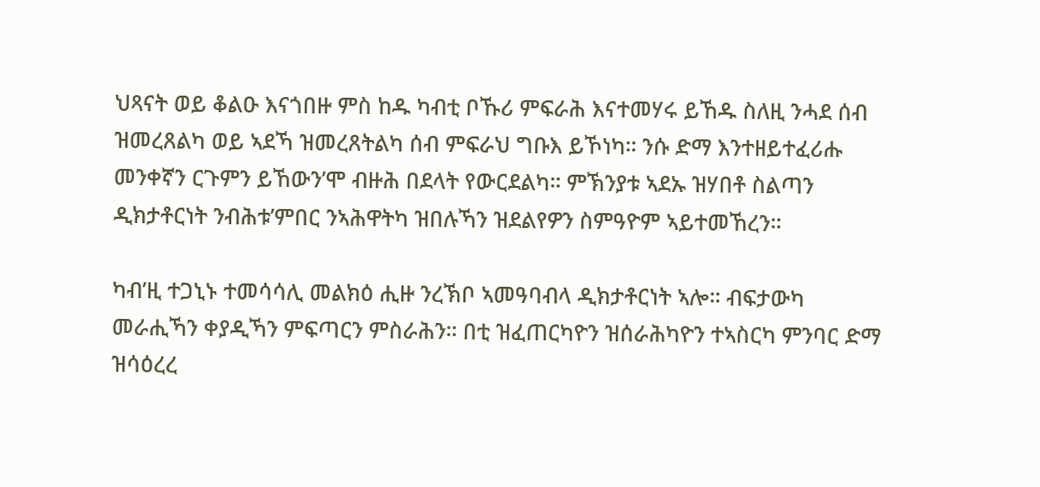ህጻናት ወይ ቆልዑ እናጎበዙ ምስ ከዱ ካብቲ ቦኹሪ ምፍራሕ እናተመሃሩ ይኸዱ ስለዚ ንሓደ ሰብ ዝመረጸልካ ወይ ኣደኻ ዝመረጸትልካ ሰብ ምፍራህ ግቡእ ይኾነካ። ንሱ ድማ እንተዘይተፈሪሑ መንቀኛን ርጉምን ይኸውን’ሞ ብዙሕ በደላት የውርደልካ። ምኽንያቱ ኣደኡ ዝሃበቶ ስልጣን ዲክታቶርነት ንብሕቱ’ምበር ንኣሕዋትካ ዝበሉኻን ዝደልየዎን ስምዓዮም ኣይተመኸረን።

ካብ’ዚ ተጋኒኑ ተመሳሳሊ መልክዕ ሒዙ ንረኽቦ ኣመዓባብላ ዲክታቶርነት ኣሎ። ብፍታውካ መራሒኻን ቀያዲኻን ምፍጣርን ምስራሕን። በቲ ዝፈጠርካዮን ዝሰራሕካዮን ተኣስርካ ምንባር ድማ ዝሳዕረረ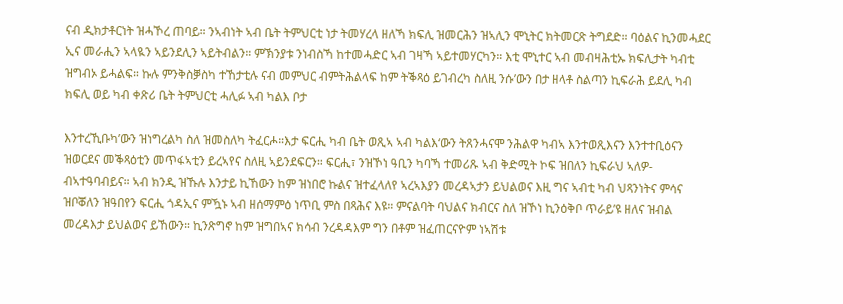ናብ ዲክታቶርነት ዝሓኾረ ጠባይ። ንኣብነት ኣብ ቤት ትምህርቲ ነታ ትመሃረላ ዘለኻ ክፍሊ ዝመርሕን ዝኣሊን ሞኒትር ክትመርጽ ትግደድ። ባዕልና ኪንመሓደር ኢና መራሒን ኣላዪን ኣይንደሊን ኣይትብልን። ምኽንያቱ ንነብስኻ ከተመሓድር ኣብ ገዛኻ ኣይተመሃርካን። እቲ ሞኒተር ኣብ መብዛሕቲኡ ክፍሊታት ካብቲ ዝግብኦ ይሓልፍ። ኩሉ ምንቅስቓስካ ተኸታቲሉ ናብ መምህር ብምትሕልላፍ ከም ትቕጻዕ ይገብረካ ስለዚ ንሱ’ውን በታ ዘላቶ ስልጣን ኪፍራሕ ይደሊ ካብ ክፍሊ ወይ ካብ ቀጽሪ ቤት ትምህርቲ ሓሊፉ ኣብ ካልእ ቦታ

እንተረኺቡካ’ውን ዝነግረልካ ስለ ዝመስለካ ትፈርሖ።እታ ፍርሒ ካብ ቤት ወጺኣ ኣብ ካልእ‘ውን ትጸንሓናሞ ንሕልዋ ካብኣ እንተወጺእናን እንተተቢዕናን ዝወርደና መቕጻዕቲን መጥፋኣቲን ይረኣየና ስለዚ ኣይንደፍርን። ፍርሒ፣ ንዝኾነ ዓቢን ካባኻ ተመሪጹ ኣብ ቅድሚት ኮፍ ዝበለን ኪፍራህ ኣለዎ- ብኣተዓባብይና። ኣብ ክንዲ ዝኹሉ እንታይ ኪኸውን ከም ዝነበሮ ኩልና ዝተፈላለየ ኣረኣእያን መረዳኣታን ይህልወና እዚ ግና ኣብቲ ካብ ህጻንነትና ምሳና ዝቦቖለን ዝዓበየን ፍርሒ ጎዳኢና ምዃኑ ኣብ ዘሰማምዕ ነጥቢ ምስ በጻሕና እዩ። ምናልባት ባህልና ክብርና ስለ ዝኾነ ኪንዕቅቦ ጥራይ’ዩ ዘለና ዝብል መረዳእታ ይህልወና ይኸውን። ኪንጽግኖ ከም ዝግበኣና ክሳብ ንረዳዳእም ግን በቶም ዝፈጠርናዮም ነኣሽቱ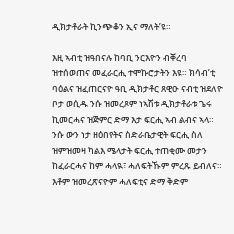ዲክታቶራት ኪንጭቆን ኢና ማለት’ዩ።

እዚ ኣብቲ ዝዓበናሉ ከባቢ ንርእዮን ብቐረባ ዝተሰወጠና መፈራርሒ ተሞኩሮታትን እዩ። ክሳብ’ቲ ባዕልና ዝፈጠርናዮ ዓቢ ዲክታቶር ጸዊዑ ናብቲ ዝደለዮ ቦታ ወሲዱ ንሱ ዝመረጾም ነኣሽቱ ዲክታቶራቱ ጌሩ ኪመርሓና ዝጅምር ድማ እታ ፍርሒ ኣብ ልብና ኣላ። ንሱ ውን ነታ ዘዕበየትና ስድራቤታዊት ፍርሒ ስለ ዝምዝመዛ ካልእ ሜላታት ፍርሒ ተጠቂሙ መታን ከፈራርሓና ከም ሓላዪ፣ ሓለፍትኹም ምረጹ ይብለና። እቶም ዝመረጽናዮም ሓለፍቲና ድማ ቅድም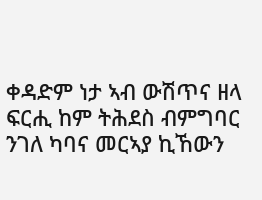ቀዳድም ነታ ኣብ ውሽጥና ዘላ ፍርሒ ከም ትሕደስ ብምግባር ንገለ ካባና መርኣያ ኪኸውን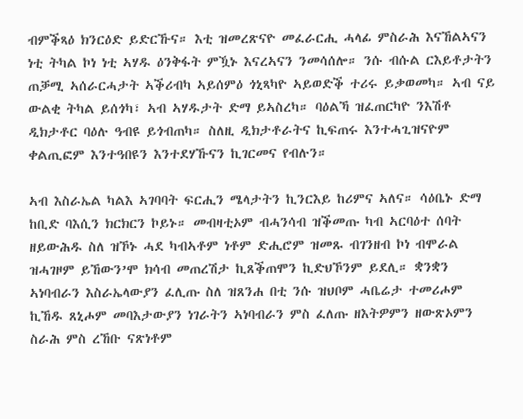ብምቕጻዕ ክንርዕድ ይድርኹና። እቲ ዝመረጽናዮ መፈራርሒ ሓላፊ ምስራሕ እናኸልኣናን ነቲ ትካል ኮነ ነቲ ኣሃዱ ዕንቅፋት ምዃኑ እናረኣናን ንመሳሰሎ። ንሱ ብሱል ርእይቶታትን ጠቓሚ ኣሰራርሓታት ኣቕሪብካ ኣይሰምዕ ጎኒጻካዮ ኣይወድቕ ተሪሩ ይቃወመካ። ኣብ ናይ ውልቂ ትካል ይሰጎካ፣ ኣብ ኣሃዱታት ድማ ይኣስረካ። ባዕልኻ ዝፈጠርካዮ ንእሽቶ ዲክታቶር ባዕሉ ዓብዩ ይጎብጠካ። ስለዚ ዲክታቶራትና ኪፍጠሩ እንተሓጊዝናዮም ቀልጢፎም እንተዓበዩን እንተደሃኹናን ኪገርመና የብሉን።

ኣብ እስራኤል ካልእ ኣገባባት ፍርሒን ሜላታትን ኪንርእይ ከሪምና ኣለና። ሳዕቤኑ ድማ ከቢድ ባእሲን ክርክርን ኮይኑ። መብዛቲኦም ብሓንሳብ ዝቕመጡ ካብ ኣርባዕተ ሰባት ዘይውሕዱ ስለ ዝኾኑ ሓደ ካብኣቶም ነቶም ድሒሮም ዝመጹ ብገንዘብ ኮነ ብሞራል ዝሓገዞም ይኸውን’ሞ ክሳብ መጠረሽታ ኪጸቕጠሞን ኪድህኾንም ይደሊ። ቋንቋን ኣነባብራን እስራኤላውያን ፈሊጡ ስለ ዝጸንሐ በቲ ንሱ ዝህቦም ሓቤሬታ ተመሪሖም ኪኸዱ ጸኒሖም መባእታውያን ነገራትን ኣነባብራን ምስ ፈለጡ ዘእትዎምን ዘውጽኦምን ስራሕ ምስ ረኸቡ ናጽነቶም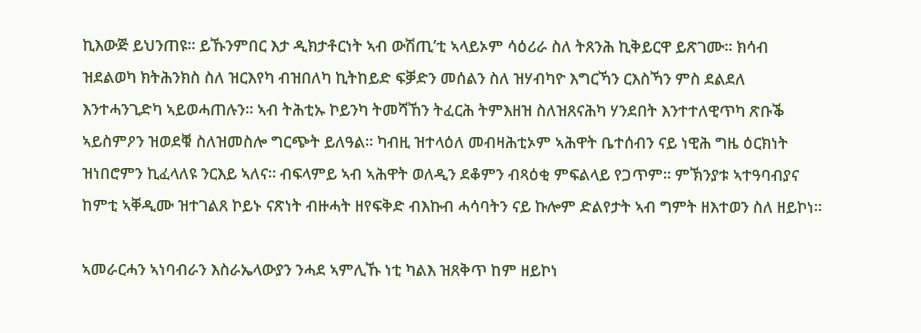ኪእውጅ ይህንጠዩ። ይኹንምበር እታ ዲክታቶርነት ኣብ ውሽጢ’ቲ ኣላይኦም ሳዕሪራ ስለ ትጸንሕ ኪቅይርዋ ይጽገሙ። ክሳብ ዝደልወካ ክትሕንክስ ስለ ዝርእየካ ብዝበለካ ኪትከይድ ፍቓድን መሰልን ስለ ዝሃብካዮ እግርኻን ርእስኻን ምስ ደልደለ እንተሓንጊድካ ኣይወሓጠሉን። ኣብ ትሕቲኡ ኮይንካ ትመሻኸን ትፈርሕ ትምእዘዝ ስለዝጸናሕካ ሃንደበት እንተተለዊጥካ ጽቡቕ ኣይስምዖን ዝወደቑ ስለዝመስሎ ግርጭት ይለዓል። ካብዚ ዝተላዕለ መብዛሕቲኦም ኣሕዋት ቤተሰብን ናይ ነዊሕ ግዜ ዕርክነት ዝነበሮምን ኪፈላለዩ ንርእይ ኣለና። ብፍላምይ ኣብ ኣሕዋት ወለዲን ደቆምን ብጻዕቂ ምፍልላይ የጋጥም። ምኽንያቱ ኣተዓባብያና ከምቲ ኣቐዲሙ ዝተገልጸ ኮይኑ ናጽነት ብዙሓት ዘየፍቅድ ብእኩብ ሓሳባትን ናይ ኩሎም ድልየታት ኣብ ግምት ዘእተወን ስለ ዘይኮነ።

ኣመራርሓን ኣነባብራን እስራኤላውያን ንሓደ ኣምሊኹ ነቲ ካልእ ዝጸቅጥ ከም ዘይኮነ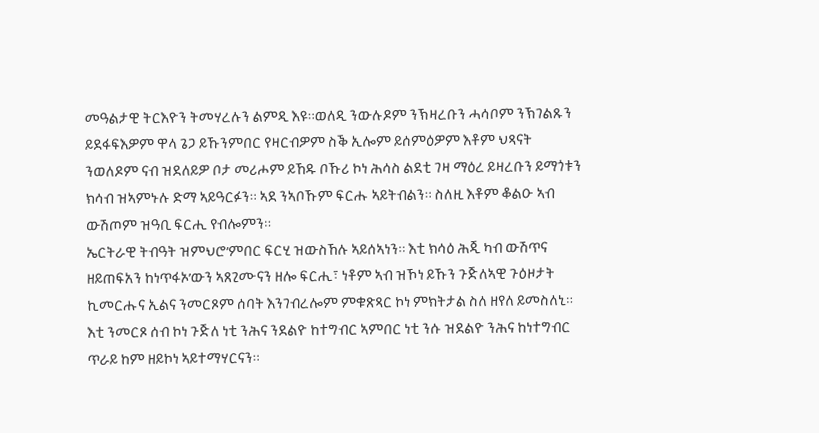መዓልታዊ ትርእዮን ትመሃረሉን ልምዲ እዩ።ወለዲ ንውሉዶም ንኽዛረቡን ሓሳቦም ንኽገልጹን ይደፋፍእዎም ዋላ ጌጋ ይኹንምበር የዛርብዎም ስቕ ኢሎም ይሰምዕዎም እቶም ህጻናት ንወለዶም ናብ ዝደለይዎ ቦታ መሪሖም ይኸዱ ቦኹሪ ኮነ ሕሳስ ልደቲ ገዛ ማዕረ ይዛረቡን ይማጎቱን ክሳብ ዝኣምኑሉ ድማ ኣይዓርፉን። ኣደ ንኣቦኹም ፍርሑ ኣይትብልን። ስለዚ እቶም ቆልዑ ኣብ ውሽጦም ዝዓቢ ፍርሒ የብሎምን።
ኤርትራዊ ትብዓት ዝምህሮ’ምበር ፍርሂ ዝውስኸሉ ኣይሰኣነን። እቲ ክሳዕ ሕጂ ካብ ውሽጥና ዘይጠፍአን ከነጥፋኦ’ውን ኣጸጊሙናን ዘሎ ፍርሒ፣ ነቶም ኣብ ዝኾነ ይኹን ጉጅለኣዊ ጉዕዞታት ኪመርሑና ኢልና ንመርጾም ሰባት እንገብረሎም ምቁጽጻር ኮነ ምክትታል ስለ ዘየለ ይመስለኒ። እቲ ንመርጾ ሰብ ኮነ ጉጅለ ነቲ ንሕና ንደልዮ ከተግብር ኣምበር ነቲ ንሱ ዝደልዮ ንሕና ከነተግብር ጥራይ ከም ዘይኮነ ኣይተማሃርናን።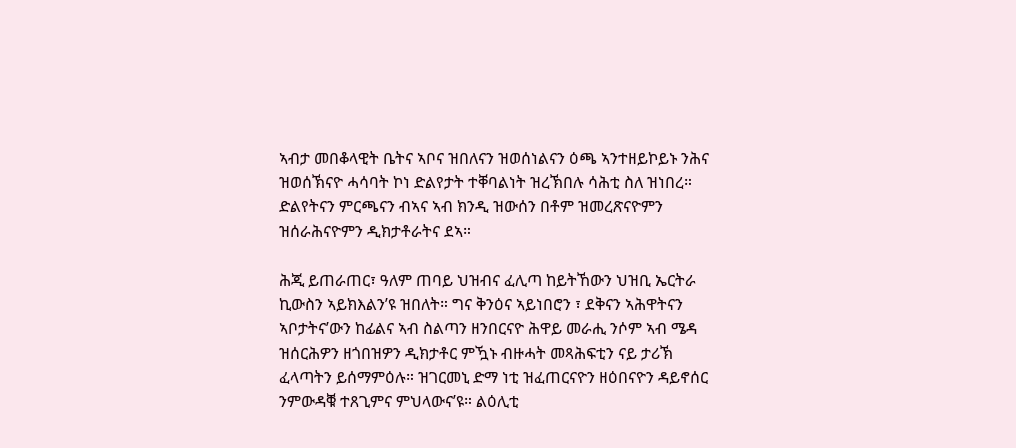ኣብታ መበቆላዊት ቤትና ኣቦና ዝበለናን ዝወሰነልናን ዕጫ ኣንተዘይኮይኑ ንሕና ዝወሰኽናዮ ሓሳባት ኮነ ድልየታት ተቐባልነት ዝረኽበሉ ሳሕቲ ስለ ዝነበረ። ድልየትናን ምርጫናን ብኣና ኣብ ክንዲ ዝውሰን በቶም ዝመረጽናዮምን ዝሰራሕናዮምን ዲክታቶራትና ደኣ።

ሕጂ ይጠራጠር፣ ዓለም ጠባይ ህዝብና ፈሊጣ ከይትኸውን ህዝቢ ኤርትራ ኪውስን ኣይክእልን’ዩ ዝበለት። ግና ቅንዕና ኣይነበሮን ፣ ደቅናን ኣሕዋትናን ኣቦታትና’ውን ከፊልና ኣብ ስልጣን ዘንበርናዮ ሕዋይ መራሒ ንሶም ኣብ ሜዳ ዝሰርሕዎን ዘጎበዝዎን ዲክታቶር ምዃኑ ብዙሓት መጻሕፍቲን ናይ ታሪኽ ፈላጣትን ይሰማምዕሉ። ዝገርመኒ ድማ ነቲ ዝፈጠርናዮን ዘዕበናዮን ዳይኖሰር ንምውዳቑ ተጸጊምና ምህላውና’ዩ። ልዕሊቲ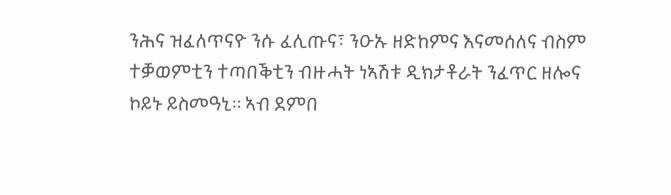ንሕና ዝፈለጥናዮ ንሱ ፈሊጡና፣ ንዑኡ ዘድከምና እናመሰለና ብስም ተቓወምቲን ተጣበቕቲን ብዙሓት ነኣሽቱ ዲክታቶራት ንፈጥር ዘሎና ኮይኑ ይስመዓኒ። ኣብ ደምበ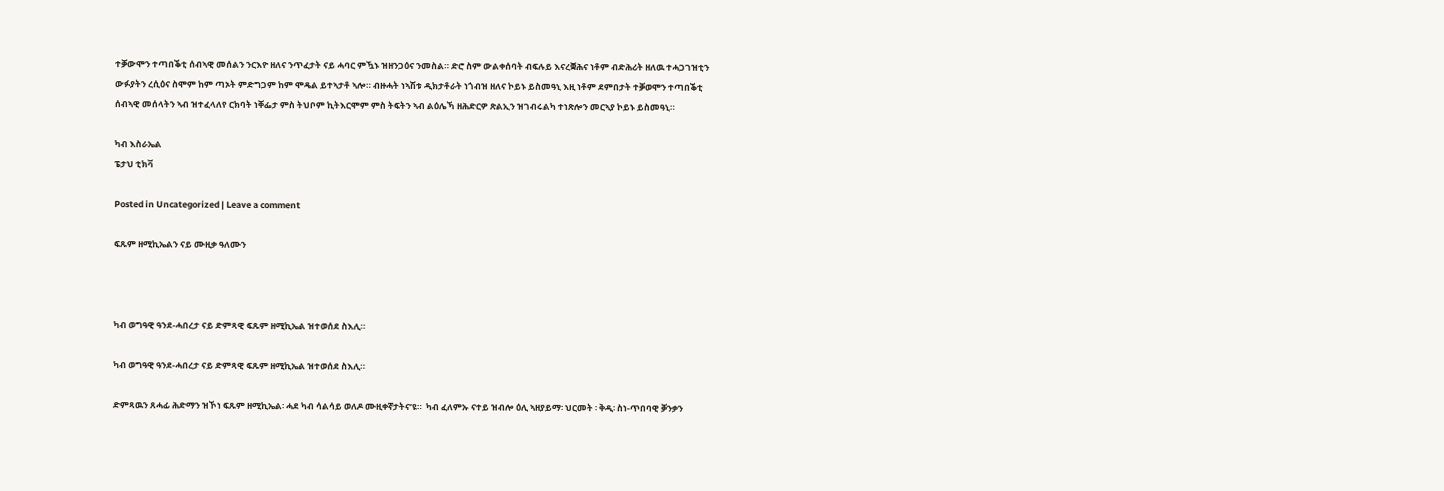ተቓውሞን ተጣበቕቲ ሰብኣዊ መሰልን ንርእዮ ዘለና ንጥፈታት ናይ ሓባር ምዃኑ ዝዘንጋዕና ንመስል። ድሮ ስም ውልቀሰባት ብፍሉይ እናረቛሕና ነቶም ብድሕሪት ዘለዉ ተሓጋገዝቲን ውፉያትን ረሲዕና ስሞም ከም ጣኦት ምድግጋም ከም ሞዴል ይተኣታቶ ኣሎ። ብዙሓት ነኣሽቱ ዲክታቶራት ነጎብዝ ዘለና ኮይኑ ይስመዓኒ እዚ ነቶም ደምበታት ተቓወሞን ተጣበቕቲ ሰብኣዊ መሰላትን ኣብ ዝተፈላለየ ርክባት ነቐፌታ ምስ ትህቦም ኪትእርሞም ምስ ትፍትን ኣብ ልዕሌኻ ዘሕድርዎ ጽልኢን ዝገብሩልካ ተነጽሎን መርኣያ ኮይኑ ይስመዓኒ።

ካብ እስራኤል
ፔታህ ቲክቫ

Posted in Uncategorized | Leave a comment

ፍጹም ዘሚኪኤልን ናይ ሙዚቃ ዓለሙን



ካብ ወግዓዊ ዓንደ-ሓበረታ ናይ ድምጻዊ ፍጹም ዘሚኪኤል ዝተወሰደ ስእሊ።

ካብ ወግዓዊ ዓንደ-ሓበረታ ናይ ድምጻዊ ፍጹም ዘሚኪኤል ዝተወሰደ ስእሊ።

ድምጻዉን ጸሓፊ ሕድማን ዝኾነ ፍጹም ዘሚኪኤል፡ ሓደ ካብ ሳልሳይ ወለዶ ሙዚቀኛታትና’ዩ።  ካብ ፈለምኡ ናተይ ዝብሎ ዕሊ ኣዘያይማ፡ ህርመት ፡ ቅዲ፡ ስነ-ጥበባዊ ቓንቃን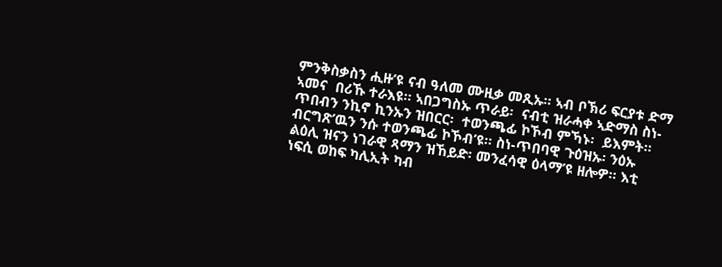ምንቅስቃስን ሒዙ’ዩ ናብ ዓለመ ሙዚቃ መጺኡ። ኣብ ቦኽሪ ፍርያቱ ድማ ኣመና  በሪኹ ተራእዩ። ኣበጋግስኡ ጥራይ፡  ናብቲ ዝራሓቀ ኣድማስ ስነ-ጥበብን ንኪኖ ኪንኡን ዝበርር፡  ተወንጫፊ ኮኾብ ምኻኑ፡  ይእምት። ብርግጽ’ዉን ንሱ ተወንጫፊ ኮኾብ’ዩ። ስነ-ጥበባዊ ጉዕዝኡ፡ ንዕኡ ልዕሊ ዝናን ነገራዊ ጻማን ዝኸይድ፡ መንፈሳዊ ዕላማ’ዩ ዘሎዎ። እቲ ነፍሲ ወከፍ ካሊኢት ካብ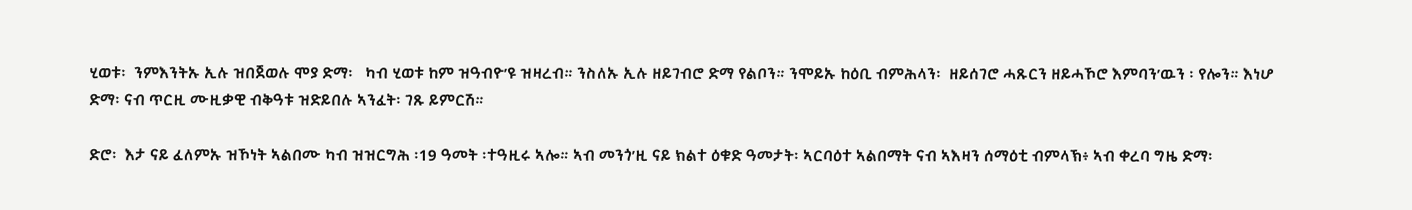ሂወቱ፡  ንምእንትኡ ኢሉ ዝበጀወሉ ሞያ ድማ፡   ካብ ሂወቱ ከም ዝዓብዮ’ዩ ዝዛረብ። ንስለኡ ኢሉ ዘይገብሮ ድማ የልቦን። ንሞይኡ ከዕቢ ብምሕላን፡  ዘይሰገሮ ሓጹርን ዘይሓኾሮ እምባን’ዉን ፡ የሎን። እነሆ ድማ፡ ናብ ጥርዚ ሙዚቃዊ ብቅዓቱ ዝድይበሉ ኣንፈት፡ ገጹ ይምርሽ።

ድሮ፡  እታ ናይ ፈለምኡ ዝኾነት ኣልበሙ ካብ ዝዝርግሕ ፡19 ዓመት ፡ተዓዚሩ ኣሎ። ኣብ መንጎ’ዚ ናይ ክልተ ዕቁድ ዓመታት፡ ኣርባዕተ ኣልበማት ናብ ኣእዛን ሰማዕቲ ብምላኽ፥ ኣብ ቀረባ ግዜ ድማ፡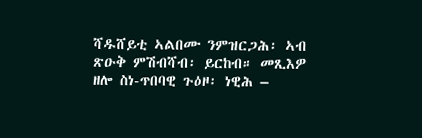ሻዱሸይቲ ኣልበሙ ንምዝርጋሕ፡ ኣብ ጽዑቅ ምሽብሻብ፡ ይርከብ። መጺእዎ ዘሎ ስነ-ጥበባዊ ጉዕዞ፡ ነዊሕ –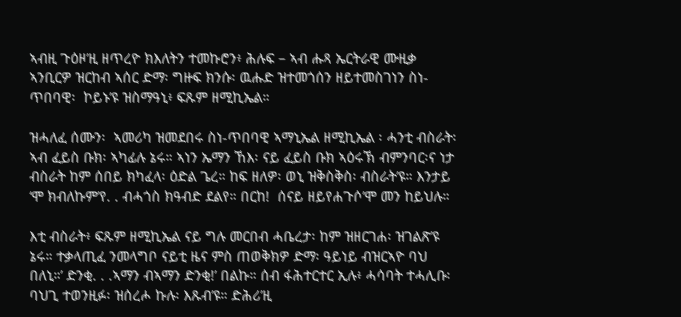ኣብዚ ጉዕዞ’ዚ ዘጥረዮ ክእለትን ተመኩሮን፥ ሕሉፍ – ኣብ ሑጻ ኤርትራዊ ሙዚቃ ኣንቢርዎ ዝርከብ ኣሰር ድማ፡ ግዙፍ ክንሱ፡ ዉሑድ ዝተመጎሰን ዘይተመስገነን ስነ-ጥበባዊ፡  ኮይኑ’ዩ ዝስማዓኒ፥ ፍጹም ዘሚኪኤል።

ዝሓለፈ ሰሙን፡  ኣመሪካ ዝመደበሩ ስነ-ጥበባዊ ኣማኒኤል ዘሚኪኤል ፡ ሓንቲ ብስራት፡  ኣብ ፈይስ ቡክ፡ ኣካፊሉ ኔሩ። ኣነን ኤማን ኸእ፡ ናይ ፈይስ ቡክ ኣዕሩኽ ብምንባር፡ና ነታ ብስራት ከም ሰበይ ክካፈላ፡ ዕድል ጌረ። ከፍ ዘለዎ፡ ወኒ ዝቅስቅስ፡ ብስራት’ዩ። እንታይ ‘ሞ ክብለኩም’የ. . ብሓጎስ ክዓብድ ደልየ። በርከ!  ሰናይ ዘይየሐጉሶ’ሞ መን ከይህሉ።

እቲ ብስራት፥ ፍጹም ዘሚኪኤል ናይ ግሉ መርበብ ሓቤረታ፡ ከም ዝዘርገሐ፡ ዝገልጽ’ዩ ኔሩ። ተቃላጢፈ ንመላግቦ ናይቲ ዜና ምስ ጠወቅክዎ ድማ፡ ዓይነይ ብዝርኣዮ ባህ በለኒ።’ ድንቂ. . .ኣማን ብኣማን ድንቂ!’ በልኩ። ሰብ ፋሕተርተር ኢሉ፥ ሓሳባት ተሓሊቡ፡  ባህጊ ተወንዚፉ፡ ዝሰረሖ ኩሉ፡ እጹብ’ዩ። ድሕሪ’ዚ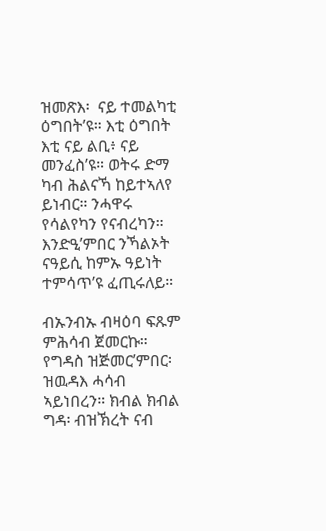ዝመጽእ፡  ናይ ተመልካቲ ዕግበት’ዩ። እቲ ዕግበት እቲ ናይ ልቢ፥ ናይ መንፈስ’ዩ። ወትሩ ድማ ካብ ሕልናኻ ከይተኣለየ ይነብር። ንሓዋሩ የሳልየካን የናብረካን። እንድዒ’ምበር ንኻልኦት ናዓይሲ ከምኡ ዓይነት ተምሳጥ’ዩ ፈጢሩለይ።

ብኡንብኡ ብዛዕባ ፍጹም ምሕሳብ ጀመርኩ። የግዳስ ዝጅመር’ምበር፡  ዝዉዳእ ሓሳብ ኣይነበረን። ክብል ክብል ግዳ፡ ብዝኽረት ናብ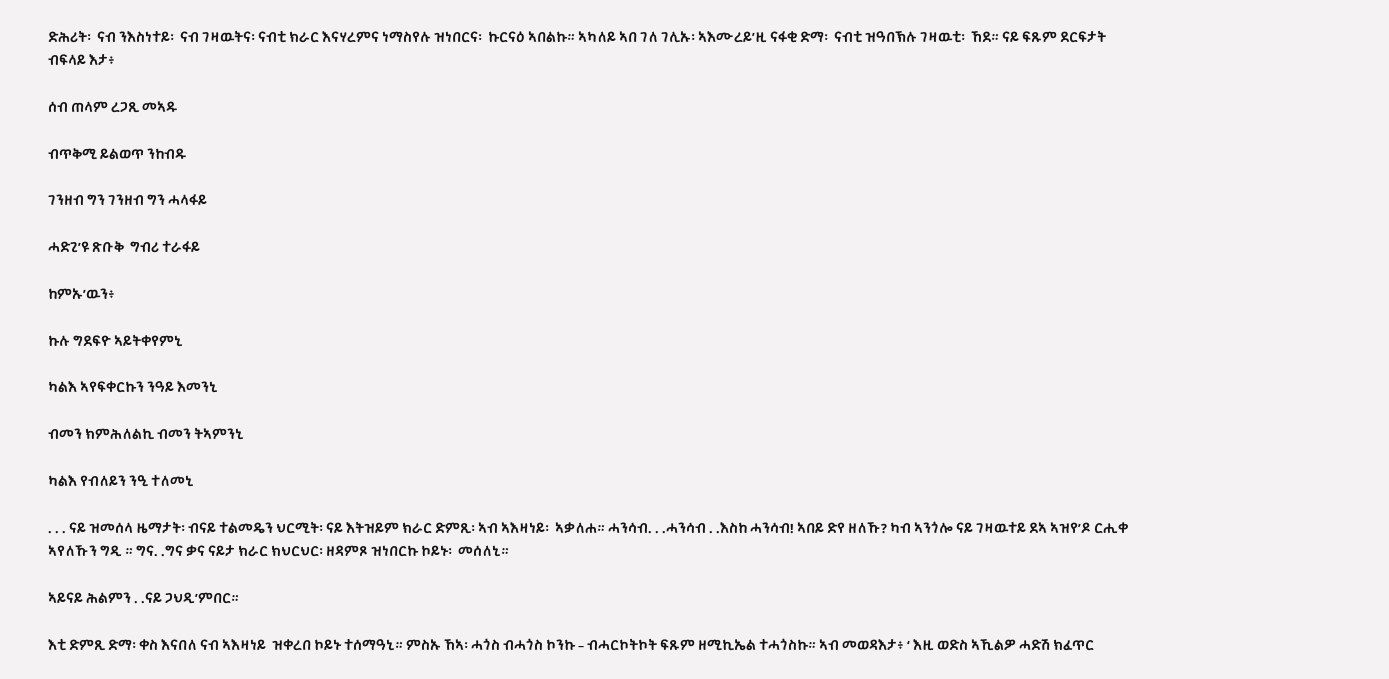ድሕሪት፡  ናብ ንእስነተይ፡  ናብ ገዛዉትና፡ ናብቲ ክራር እናሃረምና ነማስየሉ ዝነበርና፡  ኩርናዕ ኣበልኩ። ኣካለይ ኣበ ገለ ገሊኡ፡ ኣእሙረይ’ዚ ናፋቂ ድማ፡  ናብቲ ዝዓበኽሉ ገዛዉቲ፡  ኸደ። ናይ ፍጹም ደርፍታት ብፍላይ እታ፥

ሰብ ጠላም ረጋጺ መኣዱ

ብጥቅሚ ይልወጥ ንከብዱ

ገንዘብ ግን ገንዘብ ግን ሓላፋይ

ሓድጊ’ዩ ጽቡቅ  ግብሪ ተራፋይ

ከምኡ’ዉን፥

ኩሉ ግደፍዮ ኣይትቀየምኒ

ካልእ ኣየፍቀርኩን ንዓይ እመንኒ

ብመን ክምሕለልኪ ብመን ትኣምንኒ

ካልእ የብለይን ንዒ ተለመኒ

. . . ናይ ዝመሰላ ዜማታት፡ ብናይ ተልመዴን ህርሚት፡ ናይ እትዝይም ክራር ድምጺ፡ ኣብ ኣእዛነይ፡  ኣቃለሐ። ሓንሳብ. . .ሓንሳብ . .እስከ ሓንሳብ! ኣበይ ድየ ዘለኹ? ካብ ኣንጎሎ ናይ ገዛዉተይ ደኣ ኣዝየ’ዶ ርሒቀ ኣየለኹን ግዲ ። ግና. .ግና ቃና ናይታ ክራር ክህርህር፡ ዘዳምጾ ዝነበርኩ ኮይኑ፡  መሰለኒ።

ኣይናይ ሕልምን . .ናይ ጋህዲ’ምበር።

እቲ ድምጺ ድማ፡ ቀስ እናበለ ናብ ኣእዛነይ  ዝቀረበ ኮይኑ ተሰማዓኒ። ምስኡ ኸኣ፡ ሓጎስ ብሓጎስ ኮንኩ – ብሓርኮትኮት ፍጹም ዘሚኪኤል ተሓጎስኩ። ኣብ መወዳእታ፥ ‘ እዚ ወድስ ኣኺልዎ ሓድሽ ክፈጥር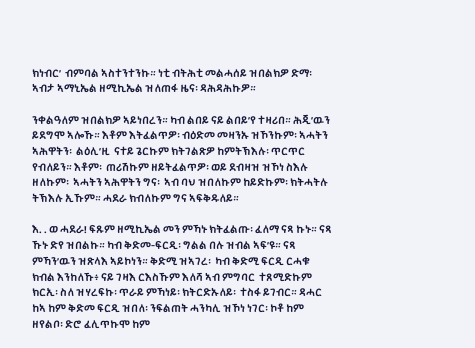ክነብር’  ብምባል ኣስተንተንኩ። ነቲ ብትሕቲ መልሓሰይ ዝበልክዎ ድማ፡ ኣብታ ኣማኒኤል ዘሚኪኤል ዝለጠፋ ዜና፡ ዳሕዳሕኩዎ።

ንቀልዓለም ዝበልክዎ ኣይነበረን። ካብ ልበይ ናይ ልበይ’የ ተዛሪበ። ሕጂ’ዉን ይደግሞ ኣሎኹ። እቶም እትፈልጥዎ፡ ብዕድመ መዛንኡ ዝኾንኩም፡ ኣሓትን ኣሕዋትን፡  ልዕሊ’ዚ  ናተይ ጌርኩም ክትገልጽዎ ከምትኽእሉ፡ ጥርጥር የብለይን። እቶም፡  ጠሪሽኩም ዘይትፈልጥዎ፡ ወይ ደብዛዝ ዝኾነ ስእሉ ዘለኩም፡  ኣሓትን ኣሕዋትን ግና፡  ኣብ ባህ ዝበለኩም ከይድኩም፡ ክትሓትሉ ትኽእሉ ኢኹም። ሓደራ ክብለኩም ግና ኣፍቅዱለይ።

እ. . ወ ሓደራ! ፍጹም ዘሚኪኤል መን ምኻኑ ክትፈልጡ፡ ፈለማ ናጻ ኩኑ። ናጻ ኹኑ ድየ ዝበልኩ። ካብ ቅድመ-ፍርዲ፡ ግልል በሉ ዝብል ኣፍ’ዩ። ናጻ ምኻን’ዉን ዝጽላእ ኣይኮነን። ቅድሚ ዝኣገረ፡  ካብ ቅድሚ ፍርዲ ርሓቁ ክብል እንከለኹ፥ ናይ ገዛእ ርእስኹም እለሻ ኣብ ምግባር  ተጸሚድኩም ክርኢ፡ ስለ ዝሃረፍኩ፡ ጥራይ ምኻነይ፡ ክትርድኡለይ፡  ተስፋ ይገብር። ዳሓር ከኣ ከም ቅድመ ፍርዲ ዝበለ፡ ንፍልጠት ሓንካሊ ዝኾነ ነገር፡ ኮቶ ከም ዘየልቦ፡ ድሮ ፈሊጥኩሞ ከም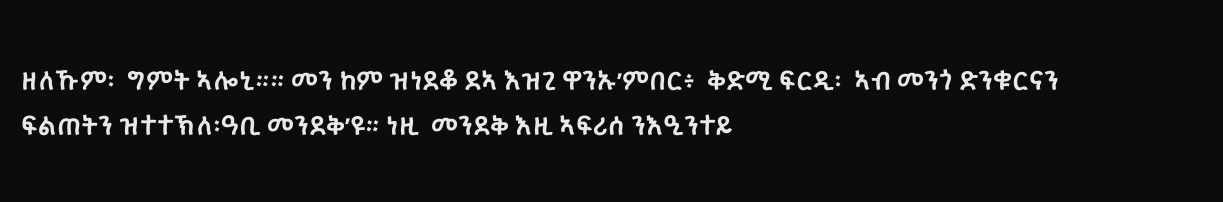ዘለኹም፡  ግምት ኣሎኒ።። መን ከም ዝነደቆ ደኣ እዝጊ ዋንኡ’ምበር፥  ቅድሚ ፍርዲ፡  ኣብ መንጎ ድንቁርናን ፍልጠትን ዝተተኽለ፡ዓቢ መንደቅ’ዩ። ነዚ  መንደቅ እዚ ኣፍሪሰ ንእዒንተይ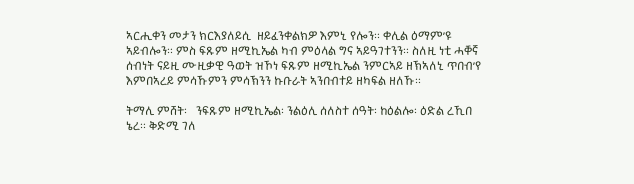ኣርሒቀን መታን ክርእያለይሲ  ዘይፈንቀልክዎ እምኒ የሎን። ቀሊል ዕማም’ዩ ኣይብሎን። ምስ ፍጹም ዘሚኪኤል ካብ ምዕላል ግና ኣይዓገተንን። ስለዚ ነቲ ሓቐኛ ሰብነት ናይዚ ሙዚቃዊ ዓወት ዝኾነ ፍጹም ዘሚኪኤል ንምርኣይ ዘኽኣለኒ ጥበብ’የ እምበኣረይ ምሳኹምን ምሳኽንን ኩቡራት ኣንበብተይ ዘካፍል ዘለኹ።

ትማሊ ምሸት፡   ንፍጹም ዘሚኪኤል፡ ንልዕሊ ሰለስተ ሰዓት፡ ከዕልሎ፡ ዕድል ረኺበ ኔረ። ቅድሚ ገለ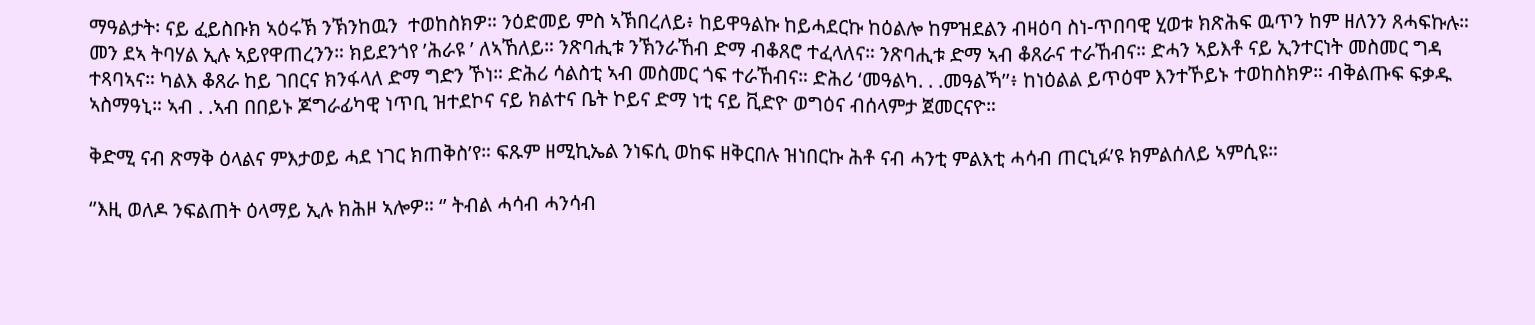ማዓልታት፡ ናይ ፈይስቡክ ኣዕሩኽ ንኽንከዉን  ተወከስክዎ። ንዕድመይ ምስ ኣኽበረለይ፥ ከይዋዓልኩ ከይሓደርኩ ከዕልሎ ከምዝደልን ብዛዕባ ስነ-ጥበባዊ ሂወቱ ክጽሕፍ ዉጥን ከም ዘለንን ጸሓፍኩሉ። መን ደኣ ትባሃል ኢሉ ኣይየዋጠረንን። ክይደንጎየ ’ሕራዩ ’ ለኣኸለይ። ንጽባሒቱ ንኽንራኸብ ድማ ብቆጸሮ ተፈላለና። ንጽባሒቱ ድማ ኣብ ቆጸራና ተራኸብና። ድሓን ኣይእቶ ናይ ኢንተርነት መስመር ግዳ ተጻባኣና። ካልእ ቆጸራ ከይ ገበርና ክንፋላለ ድማ ግድን ኾነ። ድሕሪ ሳልስቲ ኣብ መስመር ጎፍ ተራኸብና። ድሕሪ ‘መዓልካ. . .መዓልኻ’’፥ ከነዕልል ይጥዕሞ እንተኾይኑ ተወከስክዎ። ብቅልጡፍ ፍቃዱ ኣስማዓኒ። ኣብ . .ኣብ በበይኑ ጆግራፊካዊ ነጥቢ ዝተደኮና ናይ ክልተና ቤት ኮይና ድማ ነቲ ናይ ቪድዮ ወግዕና ብሰላምታ ጀመርናዮ።

ቅድሚ ናብ ጽማቅ ዕላልና ምእታወይ ሓደ ነገር ክጠቅስ’የ። ፍጹም ዘሚኪኤል ንነፍሲ ወከፍ ዘቅርበሉ ዝነበርኩ ሕቶ ናብ ሓንቲ ምልእቲ ሓሳብ ጠርኒፉ’ዩ ክምልሰለይ ኣምሲዩ።

‘’እዚ ወለዶ ንፍልጠት ዕላማይ ኢሉ ክሕዞ ኣሎዎ። ‘’ ትብል ሓሳብ ሓንሳብ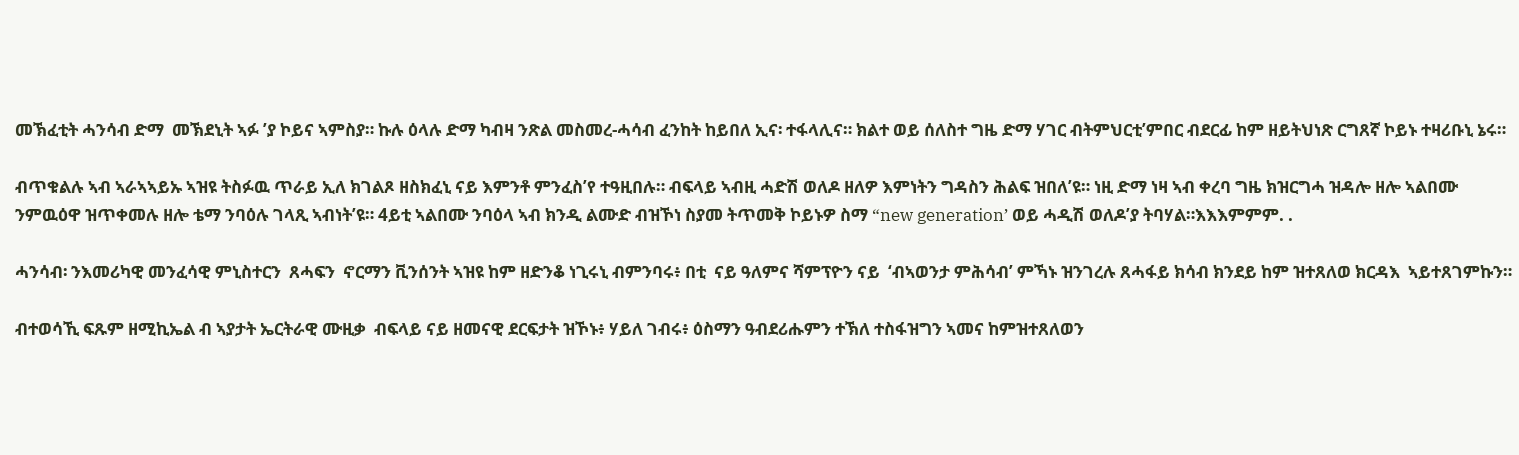መኽፈቲት ሓንሳብ ድማ  መኽደኒት ኣፉ ’ያ ኮይና ኣምስያ። ኩሉ ዕላሉ ድማ ካብዛ ንጽል መስመረ-ሓሳብ ፈንከት ከይበለ ኢና፡ ተፋላሊና። ክልተ ወይ ሰለስተ ግዜ ድማ ሃገር ብትምህርቲ’ምበር ብደርፊ ከም ዘይትህነጽ ርግጸኛ ኮይኑ ተዛሪቡኒ ኔሩ።

ብጥቁልሉ ኣብ ኣራኣኣይኡ ኣዝዩ ትስፉዉ ጥራይ ኢለ ክገልጾ ዘስክፈኒ ናይ እምንቶ ምንፈስ’የ ተዓዚበሉ። ብፍላይ ኣብዚ ሓድሽ ወለዶ ዘለዎ እምነትን ግዳስን ሕልፍ ዝበለ’ዩ። ነዚ ድማ ነዛ ኣብ ቀረባ ግዜ ክዝርግሓ ዝዳሎ ዘሎ ኣልበሙ ንምዉዕዋ ዝጥቀመሉ ዘሎ ቴማ ንባዕሉ ገላጺ ኣብነት’ዩ። 4ይቲ ኣልበሙ ንባዕላ ኣብ ክንዲ ልሙድ ብዝኾነ ስያመ ትጥመቅ ኮይኑዎ ስማ “new generation’ ወይ ሓዲሽ ወለዶ’ያ ትባሃል።እእእምምም. .

ሓንሳብ፡ ንእመሪካዊ መንፈሳዊ ምኒስተርን  ጸሓፍን  ኖርማን ቪንሰንት ኣዝዩ ከም ዘድንቆ ነጊሩኒ ብምንባሩ፥ በቲ  ናይ ዓለምና ሻምፕዮን ናይ  ‘ብኣወንታ ምሕሳብ’ ምኻኑ ዝንገረሉ ጸሓፋይ ክሳብ ክንደይ ከም ዝተጸለወ ክርዳእ  ኣይተጸገምኩን።

ብተወሳኺ ፍጹም ዘሚኪኤል ብ ኣያታት ኤርትራዊ ሙዚቃ  ብፍላይ ናይ ዘመናዊ ደርፍታት ዝኾኑ፥ ሃይለ ገብሩ፥ ዕስማን ዓብደሪሑምን ተኽለ ተስፋዝግን ኣመና ከምዝተጸለወን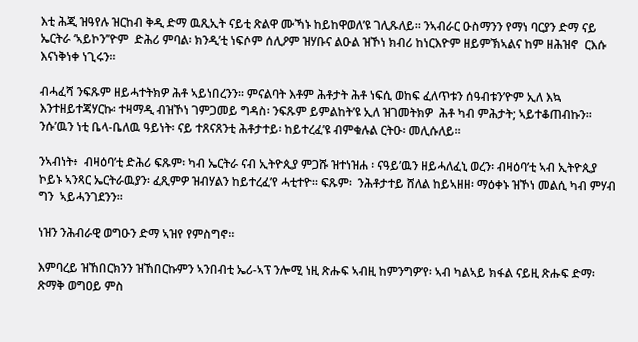እቲ ሕጂ ዝዓየሉ ዝርከብ ቅዲ ድማ ዉጺኢት ናይቲ ጽልዋ ሙኻኑ ከይከዋወለ’ዩ ገሊጹለይ። ንኣብራር ዑስማንን የማነ ባርያን ድማ ናይ ኤርትራ ‘ኣይኮን’’ዮም  ድሕሪ ምባል፡ ክንዲ’ቲ ነፍሶም ሰሊዖም ዝሃቡና ልዑል ዝኾነ ክብሪ ከነርእዮም ዘይምኽኣልና ከም ዘሕዝኖ  ርእሱ እናነቅነቀ ነጊሩን።

ብሓፈሻ ንፍጹም ዘይሓተትክዎ ሕቶ ኣይነበረንን። ምናልባት እቶም ሕቶታት ሕቶ ነፍሲ ወከፍ ፈለጥቱን ሰዓብቱን’ዮም ኢለ እኳ እንተዘይተጃሃርኩ፡ ተዛማዲ ብዝኾነ ገምጋመይ ግዳስ፡ ንፍጹም ይምልከት’ዩ ኢለ ዝገመትክዎ  ሕቶ ካብ ምሕታት; ኣይተቆጠብኩን። ንሱ’ዉን ነቲ ቤላ-ቤለዉ ዓይነት፡ ናይ ተጸናጸንቲ ሕቶታተይ፡ ከይተረፈ’ዩ ብምቁሉል ርትዑ፡ መሊሱለይ።

ንኣብነት፥  ብዛዕባ’ቲ ድሕሪ ፍጹም፡ ካብ ኤርትራ ናብ ኢትዮጲያ ምጋሹ ዝተነዝሐ ፡ ናዓይ’ዉን ዘይሓለፈኒ ወረን፡ ብዛዕባ’ቲ ኣብ ኢትዮጲያ ኮይኑ ኣንጻር ኤርትራዉያን፡ ፈጺምዎ ዝብሃልን ከይተረፈ’የ ሓቲተዮ። ፍጹም፡  ንሕቶታተይ ሸለል ከይኣዘዘ፡ ማዕቀኑ ዝኾነ መልሲ ካብ ምሃብ ግን  ኣይሓንገደንን።

ነዝን ንሕብራዊ ወግዑን ድማ ኣዝየ የምስግኖ።

እምባረይ ዝኸበርክንን ዝኸበርኩምን ኣንበብቲ ኤሪ-ኣፕ ንሎሚ ነዚ ጽሑፍ ኣብዚ ከምንግዎ’የ፡ ኣብ ካልኣይ ክፋል ናይዚ ጽሑፍ ድማ፡ ጽማቅ ወግዐይ ምስ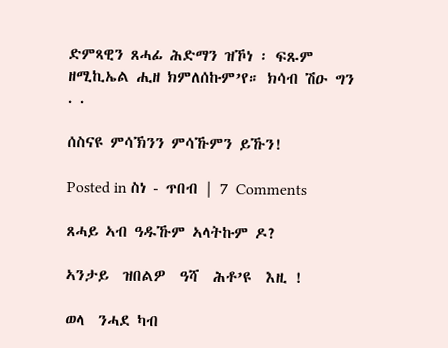ድምጻዊን ጸሓፊ ሕድማን ዝኾነ ፡ ፍጹም ዘሚኪኤል ሒዘ ክምለሰኩም’የ። ክሳብ ሽዑ ግን  . .

ሰስናዩ ምሳኽንን ምሳኹምን ይኹን!

Posted in ስነ - ጥበብ | 7 Comments

ጸሓይ ኣብ ዓዱኹም ኣላትኩም ዶ?

ኣንታይ  ዝበልዎ  ዓሻ  ሕቶ’ዩ  እዚ !

ወላ  ንሓደ ካብ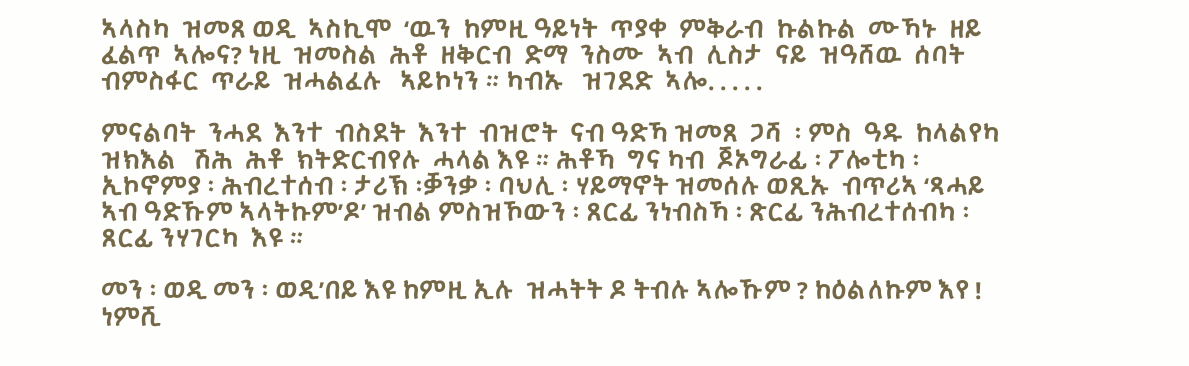ኣላስካ  ዝመጸ ወዲ  ኣስኪሞ  ‘ዉን  ከምዚ ዓይነት  ጥያቀ  ምቅራብ  ኩልኩል  ሙኻኑ  ዘይ ፈልጥ  ኣሎና? ነዚ  ዝመስል  ሕቶ  ዘቅርብ  ድማ  ንስሙ  ኣብ  ሊስታ  ናይ  ዝዓሸዉ  ሰባት  ብምስፋር  ጥራይ  ዝሓልፈሉ   ኣይኮነን ። ካብኡ   ዝገደድ  ኣሎ. . . . .

ምናልባት  ንሓደ  እንተ  ብስደት  እንተ  ብዝሮት  ናብ ዓድኻ ዝመጸ  ጋሻ  ፡ ምስ  ዓዱ  ከላልየካ  ዝክእል   ሽሕ  ሕቶ  ክትድርብየሉ  ሓላል እዩ ። ሕቶኻ  ግና ካብ  ጆኦግራፊ ፡ ፖሎቲካ ፡ ኢኮኖምያ ፡ ሕብረተሰብ ፡ ታሪኽ ፡ቓንቃ ፡ ባህሊ ፡ ሃይማኖት ዝመሰሉ ወጺኡ  ብጥሪኣ ‘ጻሓይ ኣብ ዓድኹም ኣላትኩም’ዶ’ ዝብል ምስዝኾውን ፡ ጸርፊ ንነብስኻ ፡ ጽርፊ ንሕብረተሰብካ ፡ጸርፊ ንሃገርካ  እዩ ።

መን ፡ ወዲ መን ፡ ወዲ’በይ እዩ ከምዚ ኢሉ  ዝሓትት ዶ ትብሉ ኣሎኹም ? ከዕልለኩም እየ ! ነምሺ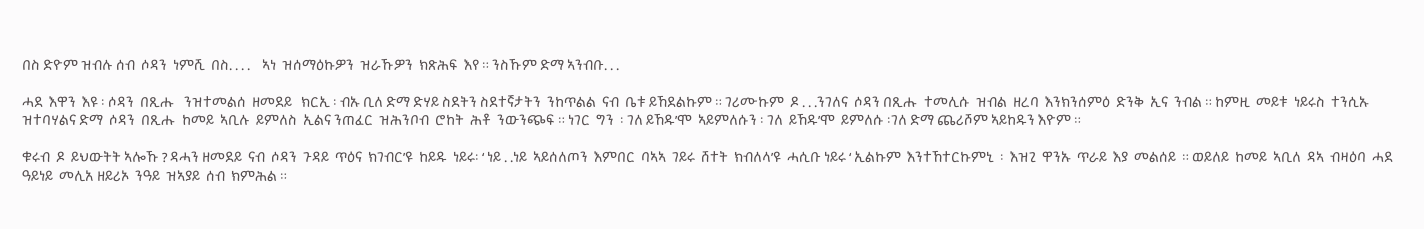በስ ድዮም ዝብሉ ሰብ  ሶዳን  ነምሺ  በስ. . . .    ኣነ  ዝሰማዕኩዎን  ዝራኹዎን  ክጽሕፍ  እየ ። ንስኹም ድማ ኣንብቡ. . .

ሓደ  እዋን  እዩ ፡ ሶዳን  በጺሑ   ንዝተመልሰ  ዘመደይ   ክርኢ ፡ ብኡ ቢለ ድማ ድሃይ ስደትን ስደተኛታትን  ንከጥልል  ናብ  ቤቱ ይኸደልኩም ። ገሪሙኩም  ዶ . . .ንገለና  ሶዳን በጺሑ  ተመሊሱ  ዝብል  ዘረባ  እንክንሰምዕ  ድንቅ  ኢና  ንብል ። ከምዚ  መይቱ  ነይሩስ  ተንሲኡ  ዝተባሃልና ድማ  ሶዳን  በጺሑ  ከመይ  ኣቢሉ  ይምለስ  ኢልና ንጠፈር  ዝሕንቦብ  ሮከት  ሕቶ  ንውንጭፍ ። ነገር  ግን  ፡ ገለ ይኸዱ’ሞ  ኣይምለሱን ፡ ገለ  ይኸዱ’ሞ  ይምለሱ ፡ገለ ድማ ጨሪሾም ኣይከዱን እዮም ።

ቁሩብ  ዶ  ይህውትት ኣሎኹ ? ዳሓን ዘመደይ  ናብ  ሶዳን  ጉዳይ  ጥዕና  ክገብር’ዩ  ከይዱ  ነይሩ፡ ‘ ነይ . .ነይ  ኣይሰለጦን  እምበር  ባኣኣ  ገይሩ  ሸተት  ክብለላ’ዩ  ሓሲቡ ነይሩ ‘ ኢልኩም  እንተኸተርኩምኒ  ፡  እዝጊ  ዋንኡ  ጥራይ  እያ  መልሰይ  ። ወይለይ  ከመይ  ኣቢለ  ዳኣ  ብዛዕባ  ሓደ  ዓይነይ  መሊአ ዘይሪኦ  ንዓይ  ዝኣያይ  ሰብ  ክምሕል ።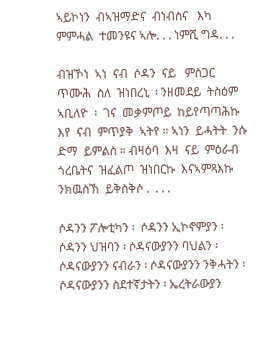ኣይኮነን  ብኣዝማድና  ብነብስና   እካ   ምምሓል  ተመንዩና ኣሎ. . . ነምሺ ግዳ. . .

ብዝኾነ  ኣነ  ናብ  ሶዳን  ናይ   ምስጋር  ጥሙሕ  ስለ  ዝነበረኒ  ፡ ንዘመደይ  ትስዕም  ኣቢለዮ  ፡  ገና  መቃምጦይ  ከይየጣጣሕኩ  እየ  ናብ  ምጥያቅ  ኣትየ ። ኣነን  ይሓትት  ንሱ  ድማ  ይምልስ ። ብዛዕባ  እዛ  ናይ  ምዕራብ  ጎረቤትና  ዝፈልጦ  ዝነበርኩ  እናኣምጻእኩ  ንክዉስኽ  ይቅስቅሶ .  . . .

ሶዳንን ፖሎቲካን ፡  ሶዳንን ኢኮኖምያን ፡ ሶዳንን ህዝባን ፡ ሶዳናውያንን ባህልን ፡ ሶዳናውያንን ናብራን ፡ ሶዳናውያንን ንቅሓትን ፡ ሶዳናውያንን ስደተኛታትን ፡ ኤረትራውያን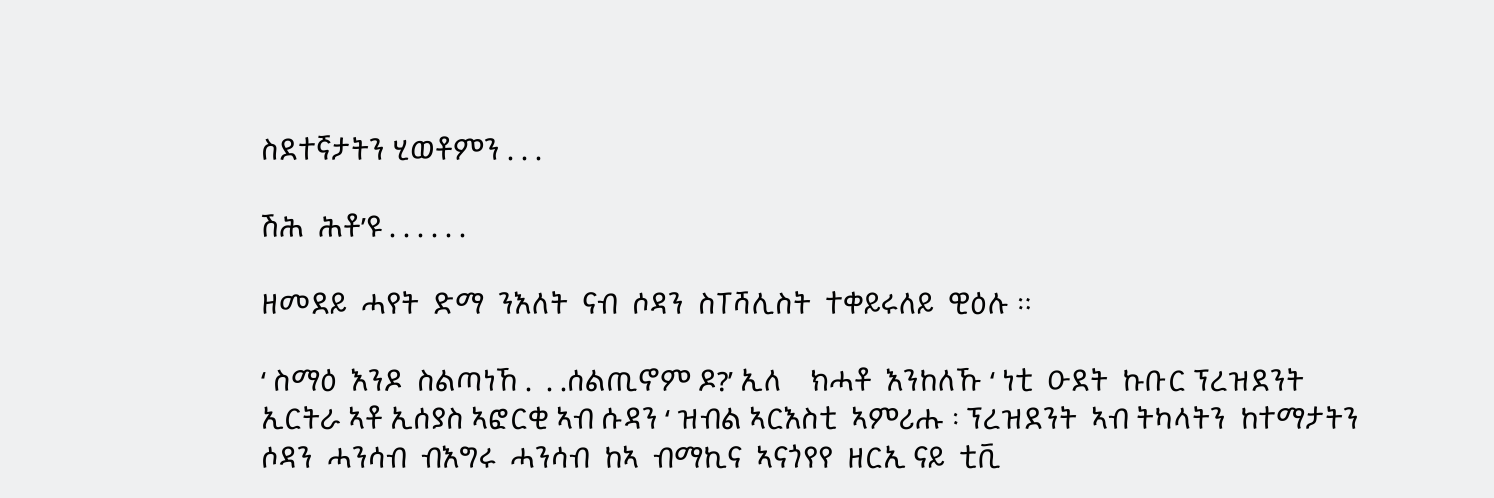ስደተኛታትን ሂወቶምን . . .

ሽሕ  ሕቶ’ዩ . . . . . .

ዘመደይ  ሓየት  ድማ  ንእለት  ናብ  ሶዳን  ስፐሻሊስት  ተቀይሩለይ  ዊዕሉ ።

‘ ስማዕ  እንዶ  ስልጣነኸ .  . .ሰልጢኖም ዶ?’ ኢለ    ክሓቶ  እንከለኹ ‘ ነቲ  ዑደት  ኩቡር ፕረዝደንት  ኢርትራ ኣቶ ኢሰያስ ኣፎርቂ ኣብ ሱዳን ‘ ዝብል ኣርእስቲ  ኣምሪሑ ፡ ፕረዝደንት  ኣብ ትካላትን  ከተማታትን  ሶዳን  ሓንሳብ  ብእግሩ  ሓንሳብ  ከኣ  ብማኪና  ኣናጎየየ  ዘርኢ ናይ  ቲቪ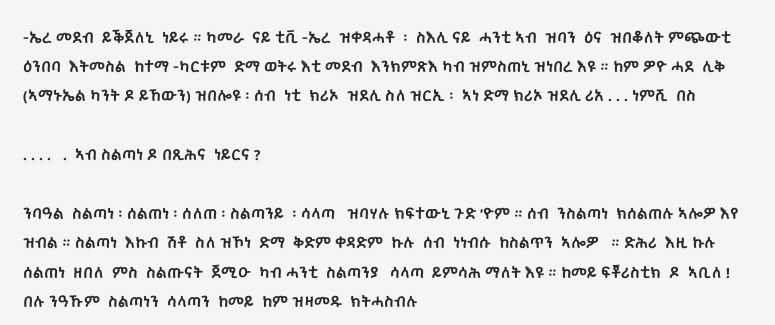-ኤረ መደብ  ይቕጀለኒ  ነይሩ ። ካመራ  ናይ ቲቪ -ኤረ  ዝቀዳሓቶ  ፡  ስእሊ ናይ  ሓንቲ ኣብ  ዝባን  ዕና  ዝበቆለት ምጭውቲ ዕንበባ  እትመስል  ከተማ -ካርቱም  ድማ ወትሩ እቲ መደብ  እንክምጽእ ካብ ዝምስጠኒ ዝነበረ እዩ ። ከም ዎዮ ሓደ  ሊቅ (ኣማኑኤል ካንት ዶ ይኸውን) ዝበሎዩ ፡ ሰብ  ነቲ  ክሪኦ  ዝደሊ ስለ ዝርኢ ፡  ኣነ ድማ ክሪኦ ዝደሊ ሪአ . . . ነምሺ  በስ

. . . .   .  ኣብ ስልጣነ ዶ በጺሕና  ነይርና ?

ንባዓል  ስልጣነ ፡ ሰልጠነ ፡ ሰለጠ ፡ ስልጣንይ  ፡ ሳላጣ   ዝባሃሉ ክፍተውኒ ጉድ ‘ዮም ። ሰብ  ንስልጣነ  ክሰልጠሉ ኣሎዎ እየ  ዝብል ። ስልጣነ  እኩብ  ሽቶ  ስለ ዝኾነ  ድማ  ቅድም ቀዳድም  ኩሉ  ሰብ  ነነብሱ  ከስልጥን  ኣሎዎ   ። ድሕሪ  እዚ ኩሉ  ሰልጠነ  ዘበለ  ምስ  ስልጡናት  ጀሚዑ  ካብ ሓንቲ  ስልጣንያ   ሳላጣ  ይምሳሕ ማለት እዩ ። ከመይ ፍቾሪስቲክ  ዶ  ኣቢለ ! በሉ ንዓኹም  ስልጣነን  ሳላጣን  ከመይ  ከም ዝዛመዱ  ክትሓስብሉ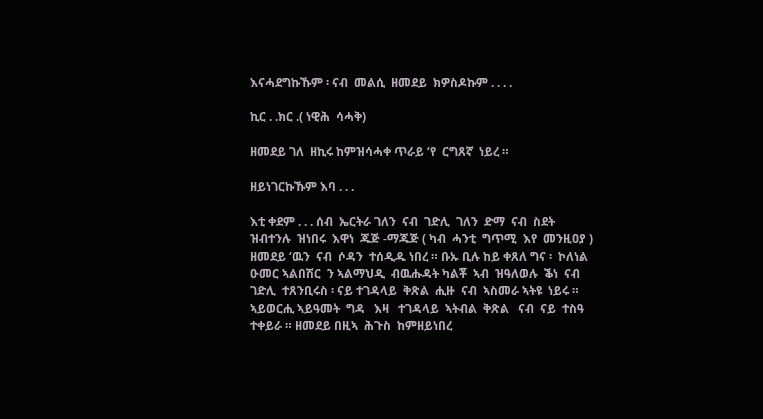እናሓደግኩኹም ፡ ናብ  መልሲ  ዘመደይ  ክዎስዶኩም . . . .

ኪር . .ክር .( ነዊሕ  ሳሓቅ)

ዘመደይ ገለ  ዘኪሩ ከምዝሳሓቀ ጥራይ ‘የ  ርግጸኛ  ነይረ ።

ዘይነገርኩኹም እባ . . .

እቲ ቀደም . . . ሰብ  ኤርትራ ገለን  ናብ  ገድሊ  ገለን  ድማ  ናብ  ስደት  ዝብተንሉ  ዝነበሩ  እዋነ  ጁጅ -ማጁጅ ( ካብ  ሓንቲ  ግጥሚ  እየ  መንዚዐያ ) ዘመደይ ‘ዉን  ናብ  ሶዳን  ተሰዲዱ ነበረ ። ቡኡ ቢሉ ከይ ቀጸለ ግና ፡  ኮለነል ዑመር ኣልበሽር  ን ኣልማህዲ  ብዉሑዳት ካልቾ  ኣብ  ዝዓለወሉ  ቕነ  ናብ  ገድሊ  ተጸንቢሩስ ፡ ናይ ተገዳላይ  ቅጽል  ሒዙ  ናብ  ኣስመራ ኣትዩ  ነይሩ ። ኣይወርሒ ኣይዓመት  ግዳ   እዛ   ተገዳላይ  ኣትብል  ቅጽል   ናብ  ናይ  ተስዓ  ተቀይራ ። ዘመደይ በዚኣ  ሕጉስ  ከምዘይነበረ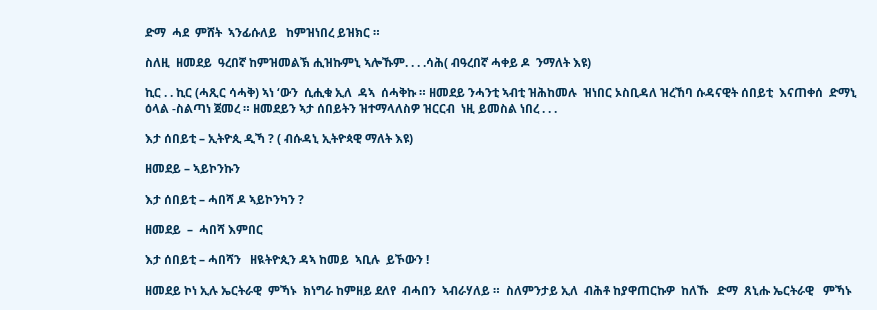ድማ  ሓደ  ምሸት  ኣንፊሱለይ   ከምዝነበረ ይዝክር ።

ስለዚ  ዘመደይ  ዓረበኛ ከምዝመልኽ ሒዝኩምኒ ኣሎኹም. . . .ሳሕ( ብዓረበኛ ሓቀይ ዶ  ንማለት እዩ)

ኪር . . ኪር (ሓጺር ሳሓቅ) ኣነ ‘ውን  ሲሒቁ ኢለ  ዳኣ  ሰሓቅኩ ። ዘመደይ ንሓንቲ ኣብቲ ዝሕከመሉ  ዝነበር ኦስቢዳለ ዝረኸባ ሱዳናዊት ሰበይቲ  እናጠቀሰ  ድማኒ  ዕላል -ስልጣነ ጀመረ ። ዘመደይን ኣታ ሰበይትን ዝተማላለስዎ ዝርርብ  ነዚ ይመስል ነበረ . . .

እታ ሰበይቲ – ኢትዮጲ ዲኻ ? ( ብሱዳኒ ኢትዮጳዊ ማለት እዩ)

ዘመደይ – ኣይኮንኩን

እታ ሰበይቲ – ሓበሻ ዶ ኣይኮንካን ?

ዘመደይ  –  ሓበሻ እምበር

እታ ሰበይቲ – ሓበሻን   ዘዪትዮጲን ዳኣ ከመይ  ኣቢሉ  ይኾውን !

ዘመደይ ኮነ ኢሉ ኤርትራዊ  ምኻኑ  ክነግራ ከምዘይ ደለየ  ብሓበን  ኣብራሃለይ ።  ስለምንታይ ኢለ  ብሕቶ ከያዋጠርኩዎ  ከለኹ   ድማ  ጸኒሑ ኤርትራዊ   ምኻኑ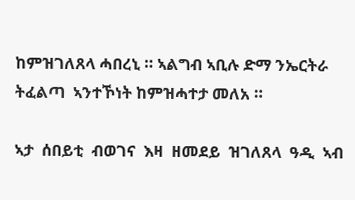ከምዝገለጸላ ሓበረኒ ። ኣልግብ ኣቢሉ ድማ ንኤርትራ  ትፈልጣ  ኣንተኾነት ከምዝሓተታ መለአ ።

ኣታ  ሰበይቲ  ብወገና  እዛ  ዘመደይ  ዝገለጸላ  ዓዲ  ኣብ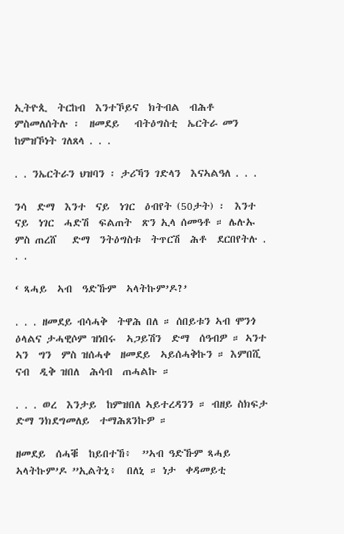ኢትዮጲ  ትርከብ  እንተኾይና  ክትብል  ብሕቶ  ምስመለሰትሉ ፡  ዘመደይ   ብትዕግስቲ  ኤርትራ መን ከምዝኾነት ገለጸላ . . .

. . ንኤርትራን ህዝባን ፡ ታሪኻን ገድላን  እናኣልዓለ . . .

ንሳ  ድማ  እንተ  ናይ  ነገር  ዕብየት (50ታት) ፡  እንተ ናይ  ነገር  ሓድሽ  ፍልጠት  ጽን ኢላ ሰመዓቶ ። ሌሉኡ ምስ ጠረሸ   ድማ  ንትዕግስቱ  ትጥርሽ  ሕቶ  ደርበየትሉ .  . .

‘ ጻሓይ  ኣብ  ዓድኹም  ኣላትኩም’ዶ?’

. . . ዘመደይ ብሳሓቅ  ትዋሕ በለ ። ሰበይቱን ኣብ ሞንጎ ዕላልና ታሓዊሶም ዝነበሩ  ኣጋይሽን  ድማ  ሰዓብዎ ። ኣንተ ኣን  ግን  ምስ ዝሰሓቀ  ዘመደይ  ኣይሰሓቅኩን ። እምበሺ ናብ  ዲቅ ዝበለ  ሕሳብ  ጠሓልኩ ።

. . . ወረ  እንታይ  ከምዝበለ ኣይተረዳንን ። ብዘይ ስክፍታ  ድማ ንክደግመለይ  ተማሕጸንኩዎ ።

ዘመደይ  ሰሓቑ  ከይበተኸ፥  ”ኣብ ዓድኹም ጻሓይ  ኣላትኩም’ዶ ”ኢልትኒ፥  በለኒ ። ነታ  ቀዳመይቲ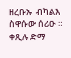ዘረቡኡ  ብካልእ  ስዋሱው ሰሪዑ ። ቀጺሉ ድማ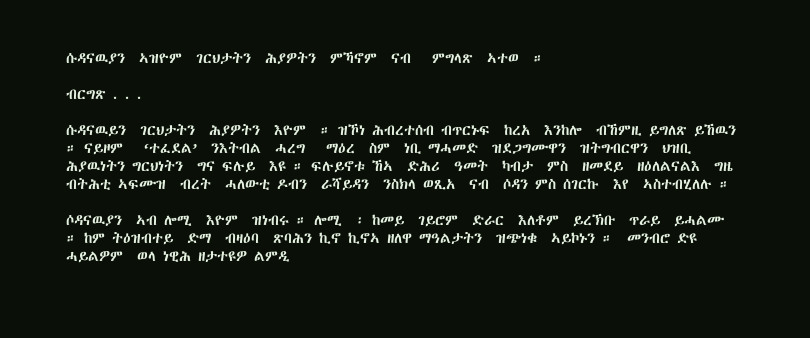ሱዳናዉያን  ኣዝዮም  ገርህታትን  ሕያዎትን  ምኻኖም  ናብ   ምግላጽ  ኣተወ  ።

ብርግጽ . . .

ሱዳናዉይን  ገርህታትን  ሕያዎትን  እዮም  ። ዝኾነ ሕብረተሰብ ብጥርኑፍ  ከረአ  እንከሎ  ብኸምዚ ይግለጽ ይኸዉን  ። ናይዞም   ‘ተፈደል’  ንእትብል  ሓረግ   ማዕረ  ስም  ነቢ ማሓመድ  ዝደጋግሙዋን  ዝትግብርዋን  ህዝቢ  ሕያዉነትን ግርህነትን  ግና ፍሉይ  እዩ ። ፍሉይኖቱ ኸኣ  ድሕሪ  ዓመት  ካብታ  ምስ  ዘመደይ  ዘዕለልናልእ  ግዜ  ብትሕቲ ኣፍሙዝ  ብረት  ሓለውቲ ዶብን  ራሻይዳን  ንስክላ ወጺአ  ናብ  ሶዳን ምስ ሰገርኩ  እየ  ኣስተብሂለሉ ።

ሶዳናዉያን  ኣብ ሎሚ  እዮም  ዝነብሩ ። ሎሚ  ፡ ከመይ  ገይሮም  ድራር  እለቶም  ይረኽቡ  ጥራይ  ይሓልሙ ። ከም ትዕዝብተይ  ድማ  ብዛዕባ  ጽባሕን ኪኖ ኪኖኣ ዘለዋ ማዓልታትን  ዝጭነቁ  ኣይኮኑን ።  መንብሮ ድዩ ሓይልዎም  ወላ ነዊሕ ዘታተዩዎ ልምዲ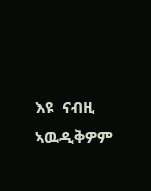እዩ  ናብዚ  ኣዉዲቅዎም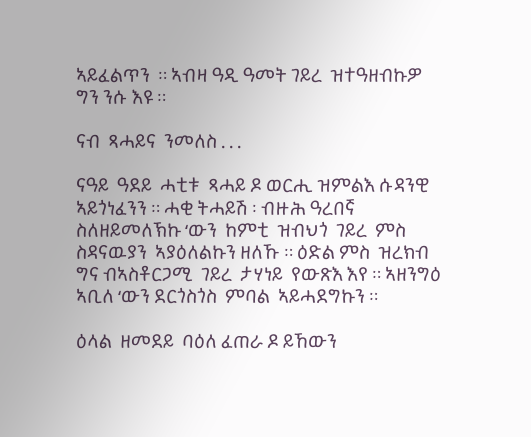ኣይፈልጥን  ። ኣብዛ ዓዲ ዓመት ገይረ  ዝተዓዘብኩዎ ግን ንሱ እዩ ።

ናብ  ጻሓይና  ንመለስ . . .

ናዓይ  ዓደይ  ሓቲቱ  ጻሓይ ዶ ወርሒ ዝምልእ ሱዳንዊ ኣይጎነፈንን ። ሓቂ ትሓይሽ ፡ ብዙሕ ዓረበኛ ስለዘይመለኽኩ ‘ውን  ከምቲ  ዝብህጎ  ገይረ  ምስ  ስዳናዉያን  ኣያዕለልኩን ዘለኹ ። ዕድል ምስ  ዝረክብ  ግና ብኣስቶርጋሚ  ገይረ  ታሃነይ  የውጽእ እየ ። ኣዘንግዕ ኣቢለ ‘ውን ደርጎስጎስ  ምባል  ኣይሓደግኩን ።

ዕላል  ዘመደይ  ባዕለ ፈጠራ ዶ ይኸውን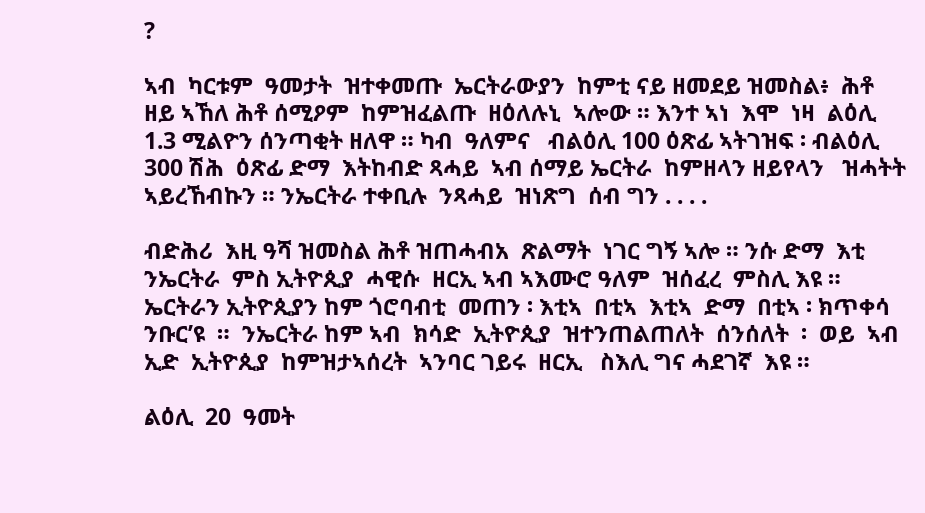?

ኣብ  ካርቱም  ዓመታት  ዝተቀመጡ  ኤርትራውያን  ከምቲ ናይ ዘመደይ ዝመስል፥  ሕቶ ዘይ ኣኸለ ሕቶ ሰሚዖም  ከምዝፈልጡ  ዘዕለሉኒ  ኣሎው ። እንተ ኣነ  እሞ  ነዛ  ልዕሊ 1.3 ሚልዮን ሰንጣቂት ዘለዋ ። ካብ  ዓለምና   ብልዕሊ 100 ዕጽፊ ኣትገዝፍ ፡ ብልዕሊ 300 ሽሕ  ዕጽፊ ድማ  እትከብድ ጻሓይ  ኣብ ሰማይ ኤርትራ  ከምዘላን ዘይየላን   ዝሓትት ኣይረኸብኩን ። ንኤርትራ ተቀቢሉ  ንጻሓይ  ዝነጽግ  ሰብ ግን . . . .

ብድሕሪ  እዚ ዓሻ ዝመስል ሕቶ ዝጠሓብአ  ጽልማት  ነገር ግኝ ኣሎ ። ንሱ ድማ  እቲ  ንኤርትራ  ምስ ኢትዮጲያ  ሓዊሱ  ዘርኢ ኣብ ኣእሙሮ ዓለም  ዝሰፈረ  ምስሊ እዩ ። ኤርትራን ኢትዮጲያን ከም ጎሮባብቲ  መጠን ፡ እቲኣ  በቲኣ  እቲኣ  ድማ  በቲኣ ፡ ክጥቀሳ  ንቡር’ዩ  ።  ንኤርትራ ከም ኣብ  ክሳድ  ኢትዮጲያ  ዝተንጠልጠለት  ሰንሰለት  ፡  ወይ  ኣብ  ኢድ  ኢትዮጲያ  ከምዝታኣሰረት  ኣንባር ገይሩ  ዘርኢ   ስእሊ ግና ሓደገኛ  እዩ ።

ልዕሊ  20  ዓመት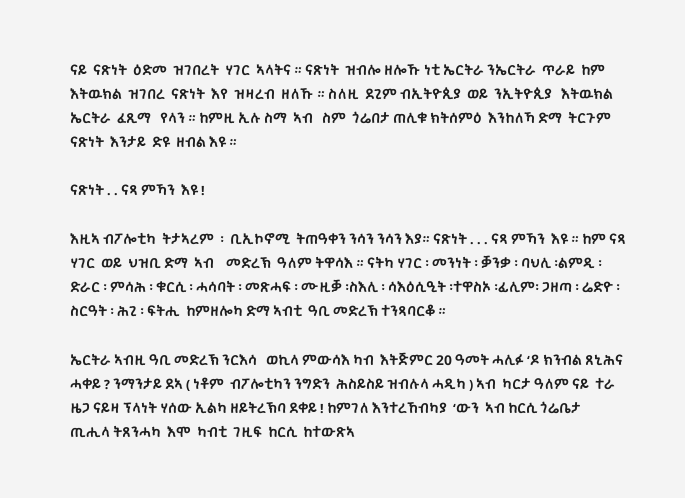ናይ  ናጽነት  ዕድመ  ዝገበረት  ሃገር  ኣላትና ። ናጽነት  ዝብሎ ዘሎኹ ነቲ ኤርትራ ንኤርትራ  ጥራይ  ከም  እትዉክል  ዝገበረ  ናጽነት  እየ  ዝዛረብ  ዘለኹ ። ስለዚ  ደጊም ብኢትዮጲያ  ወይ  ንኢትዮጲያ   እትዉክል  ኤርትራ  ፈጺማ   የላን ። ከምዚ ኢሉ ስማ  ኣብ   ስም  ጎሬበታ ጠሊቁ ክትሰምዕ  እንከለኻ ድማ  ትርጉም  ናጽነት  እንታይ  ድዩ  ዘብል እዩ ።

ናጽነት . . ናጻ ምኻን  እዩ !

እዚኣ ብፖሎቲካ  ትታኣረም  ፡  ቢኢኮኖሚ  ትጠዓቀን ንሳን ንሳን እያ። ናጽነት . . . ናጻ ምኻን  እዩ ። ከም ናጻ ሃገር  ወይ  ህዝቢ ድማ  ኣብ    መድረኽ  ዓለም ትዋሳእ ። ናትካ ሃገር ፡ መንነት ፡ ቓንቃ ፡ ባህሊ ፡ልምዲ ፡ድራር ፡ ምሳሕ ፡ ቁርሲ ፡ ሓሳባት ፡ መጽሓፍ ፡ ሙዚቓ ፡ስእሊ ፡ ሳእዕሲዒት ፡ተዋስኦ ፡ፊሊም፡ ጋዘጣ ፡ ሬድዮ ፡ ስርዓት ፡ ሕጊ ፡ ፍትሒ  ከምዘሎካ ድማ ኣብቲ  ዓቢ መድረኽ ተንጻባርቆ ።

ኤርትራ ኣብዚ ዓቢ መድረኽ ንርእሳ   ወኪላ ምውሳእ ካብ  እትጅምር 20 ዓመት ሓሊፉ ‘ዶ ክንብል ጸኒሕና ሓቀይ ? ንማንታይ ደኣ ( ነቶም  ብፖሎቲካን ንግድን  ሕስይስይ ዝብሉላ ሓዲካ ) ኣብ  ካርታ ዓለም ናይ  ተራ ዜጋ ናይዛ ፕላነት ሃሰው ኢልካ ዘይትረኽባ ደቀይ ! ከምገለ እንተረኸብካያ  ‘ውን  ኣብ ከርሲ ጎሬቤታ   ጢሒላ ትጸንሓካ  እሞ  ካብቲ  ገዚፍ  ከርሲ  ከተውጽኣ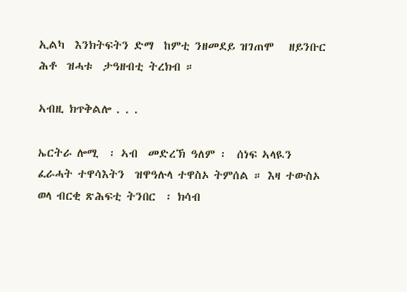ኢልካ  እንክትፍትን ድማ  ከምቲ ንዘመደይ ዝገጠሞ   ዘይንቡር ሕቶ  ዝሓቱ  ታዓዘብቲ ትረክብ ።

ኣብዚ ክጥቅልሎ . . .

ኤርትራ ሎሚ  ፡ ኣብ  መድረኽ ዓለም ፡  ሰነፍ ኣላዪን  ፈራሓት ተዋሳእትን  ዝዋዓሉላ ተዋስኦ ትምሰል ። እዛ ተውስኦ ወላ ብርቂ ጽሕፍቲ ትንበር  ፡ ክሳብ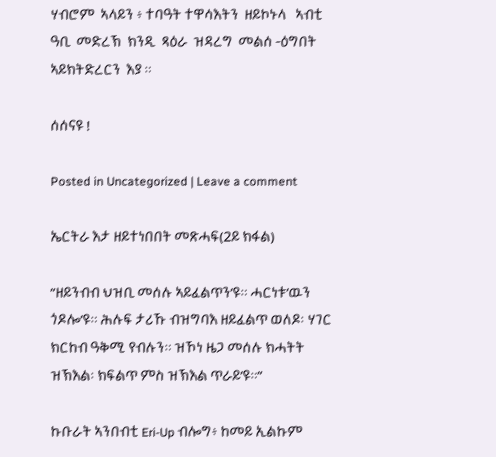ሃብሮም  ኣላይን ፥ ተባዓት ተዋሳእትን  ዘይኮኑላ   ኣብቲ  ዓቢ  መድረኽ  ክንዲ  ጻዕራ  ዝዳረግ  መልሰ -ዕግበት ኣይክትድረርን  እያ ።

ሰሰናዩ !

Posted in Uncategorized | Leave a comment

ኤርትራ እታ ዘይተነበበት መጽሓፍ(2ይ ክፋል)

”ዘይንብብ ህዝቢ መሰሉ ኣይፈልጥን’ዩ። ሓርነቱ’ዉን ጎዶሎ’ዩ። ሕሉፍ ታሪኹ ብዝግባእ ዘይፈልጥ ወለዶ፡ ሃገር ክርከብ ዓቅሚ የብሉን። ዝኾነ ዜጋ መሰሉ ክሓትት ዝኽእል፡ ክፍልጥ ምስ ዝኽእል ጥራይ’ዩ።”

ኩቡራት ኣንበብቲ Eri-Up ብሎግ፥ ከመይ ኢልኩም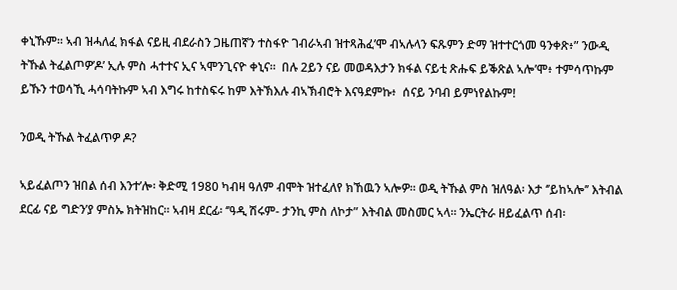ቀኒኹም። ኣብ ዝሓለፈ ክፋል ናይዚ ብደራስን ጋዜጠኛን ተስፋዮ ገብራኣብ ዝተጻሕፈ’ሞ ብኣሉላን ፍጹምን ድማ ዝተተርጎመ ዓንቀጽ፥” ንውዲ ትኹል ትፈልጦዎ’ዶ’ ኢሉ ምስ ሓተተና ኢና ኣሞንጊናዮ ቀኒና።  በሉ 2ይን ናይ መወዳእታን ክፋል ናይቲ ጽሑፍ ይቕጽል ኣሎ’ሞ፥ ተምሳጥኩም ይኹን ተወሳኺ ሓሳባትኩም ኣብ እግሩ ከተስፍሩ ከም እትኽእሉ ብኣኽብሮት እናዓደምኩ፥  ሰናይ ንባብ ይምነየልኩም!

ንወዲ ትኹል ትፈልጥዎ ዶ?

ኣይፈልጦን ዝበል ሰብ እንተ’ሎ፡ ቅድሚ 1980 ካብዛ ዓለም ብሞት ዝተፈለየ ክኸዉን ኣሎዎ። ወዲ ትኹል ምስ ዝለዓል፡ እታ ‘’ይከኣሎ’’ እትብል ደርፊ ናይ ግድን’ያ ምስኡ ክትዝከር። ኣብዛ ደርፊ፡ ‘’ዓዲ ሽሩም- ታንኪ ምስ ለኮታ” እትብል መስመር ኣላ። ንኤርትራ ዘይፈልጥ ሰብ፡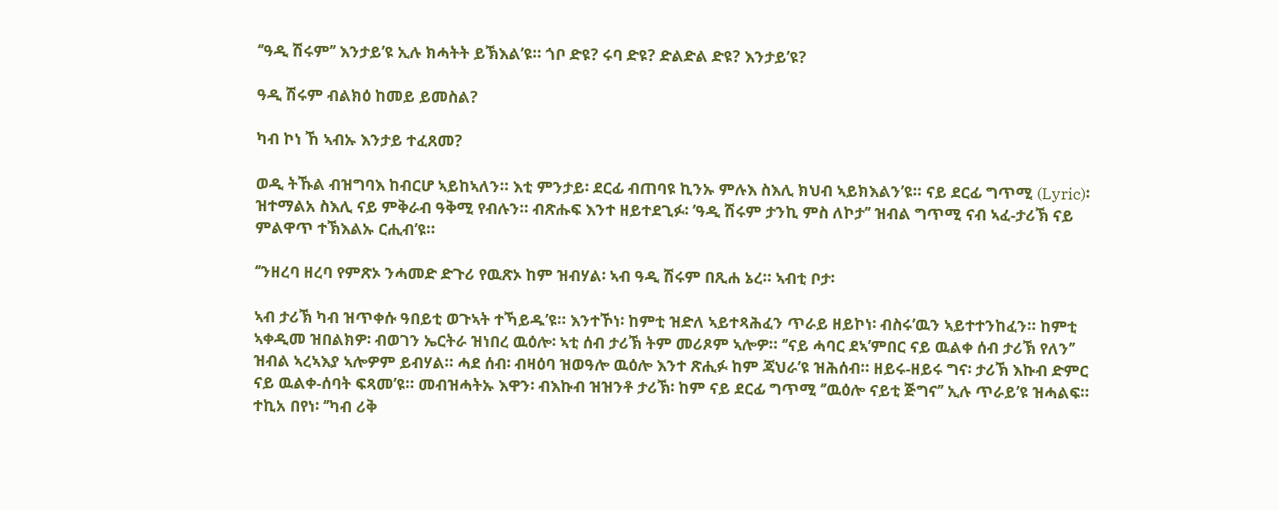‘’ዓዲ ሽሩም’’ እንታይ’ዩ ኢሉ ክሓትት ይኽእል’ዩ። ጎቦ ድዩ? ሩባ ድዩ? ድልድል ድዩ? እንታይ’ዩ?

ዓዲ ሽሩም ብልክዕ ከመይ ይመስል?

ካብ ኮነ ኸ ኣብኡ እንታይ ተፈጸመ?

ወዲ ትኹል ብዝግባእ ከብርሆ ኣይከኣለን። እቲ ምንታይ፡ ደርፊ ብጠባዩ ኪንኡ ምሉእ ስእሊ ክህብ ኣይክእልን’ዩ። ናይ ደርፊ ግጥሚ (Lyric)፡ ዝተማልአ ስእሊ ናይ ምቅራብ ዓቅሚ የብሉን። ብጽሑፍ እንተ ዘይተደጊፉ፡ ’ዓዲ ሽሩም ታንኪ ምስ ለኮታ’’ ዝብል ግጥሚ ናብ ኣፈ-ታሪኽ ናይ ምልዋጥ ተኽእልኡ ርሒብ’ዩ።

‘’ንዘረባ ዘረባ የምጽኦ ንሓመድ ድጉሪ የዉጽኦ ከም ዝብሃል፡ ኣብ ዓዲ ሽሩም በጺሐ ኔረ። ኣብቲ ቦታ፡

ኣብ ታሪኽ ካብ ዝጥቀሱ ዓበይቲ ወጉኣት ተኻይዱ’ዩ። እንተኾነ፡ ከምቲ ዝድለ ኣይተጻሕፈን ጥራይ ዘይኮነ፡ ብስሩ’ዉን ኣይተተንከፈን። ከምቲ ኣቀዲመ ዝበልክዎ፡ ብወገን ኤርትራ ዝነበረ ዉዕሎ፡ ኣቲ ሰብ ታሪኽ ትም መሪጾም ኣሎዎ። ‘’ናይ ሓባር ደኣ’ምበር ናይ ዉልቀ ሰብ ታሪኽ የለን’’ ዝብል ኣረኣእያ ኣሎዎም ይብሃል። ሓደ ሰብ፡ ብዛዕባ ዝወዓሎ ዉዕሎ እንተ ጽሒፉ ከም ጃህራ’ዩ ዝሕሰብ። ዘይሩ-ዘይሩ ግና፡ ታሪኽ እኩብ ድምር ናይ ዉልቀ-ሰባት ፍጻመ’ዩ። መብዝሓትኡ እዋን፡ ብእኩብ ዝዝንቶ ታሪኽ፡ ከም ናይ ደርፊ ግጥሚ ‘’ዉዕሎ ናይቲ ጅግና’’ ኢሉ ጥራይ’ዩ ዝሓልፍ። ተኪአ በየነ፡ ‘’ካብ ሪቅ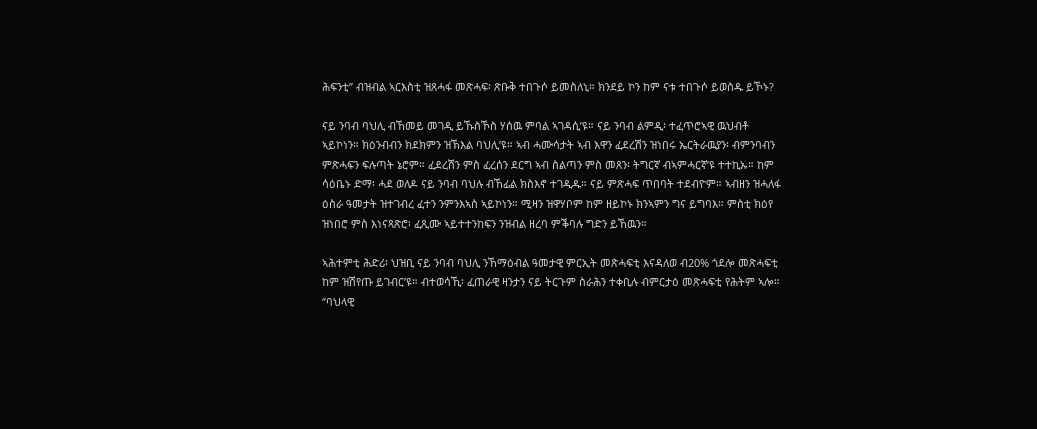ሕፍንቲ’’ ብዝብል ኣርእስቲ ዝጸሓፋ መጽሓፍ፡ ጽቡቅ ተበጉሶ ይመስለኒ። ክንደይ ኮን ከም ናቱ ተበጉሶ ይወስዱ ይኾኑ?

ናይ ንባብ ባህሊ ብኸመይ መገዲ ይኹስኾስ ሃሰዉ ምባል ኣገዳሲ’ዩ። ናይ ንባብ ልምዲ፡ ተፈጥሮኣዊ ዉህብቶ ኣይኮነን። ክዕንብብን ክደክምን ዝኽእል ባህሊ’ዩ። ኣብ ሓሙሳታት ኣብ እዋን ፈደረሽን ዝነበሩ ኤርትራዉያን፡ ብምንባብን ምጽሓፍን ፍሉጣት ኔሮም። ፈደረሽን ምስ ፈረሰን ደርግ ኣብ ስልጣን ምስ መጸን፡ ትግርኛ ብኣምሓርኛ’ዩ ተተኪኡ። ከም ሳዕቤኑ ድማ፡ ሓደ ወለዶ ናይ ንባብ ባህሉ ብኸፊል ክስእኖ ተገዲዱ። ናይ ምጽሓፍ ጥበባት ተደብዮም። ኣብዘን ዝሓለፋ ዕስራ ዓመታት ዝተገብረ ፈተን ንምንእኣስ ኣይኮነን። ሚዛን ዝዋሃቦም ከም ዘይኮኑ ክንኣምን ግና ይግባእ። ምስቲ ክዕየ ዝነበሮ ምስ እነናጻጽሮ፡ ፈጺሙ ኣይተተንከፍን ንዝብል ዘረባ ምቕባሉ ግድን ይኸዉን።

ኣሕተምቲ ሕድሪ፡ ህዝቢ ናይ ንባብ ባህሊ ንኸማዕብል ዓመታዊ ምርኢት መጽሓፍቲ እናዳለወ ብ20% ጎደሎ መጽሓፍቲ ከም ዝሽየጡ ይገብር’ዩ። ብተወሳኺ፡ ፈጠራዊ ዛንታን ናይ ትርጉም ስራሕን ተቀቢሉ ብምርታዕ መጽሓፍቲ የሕትም ኣሎ። ‘’ባህላዊ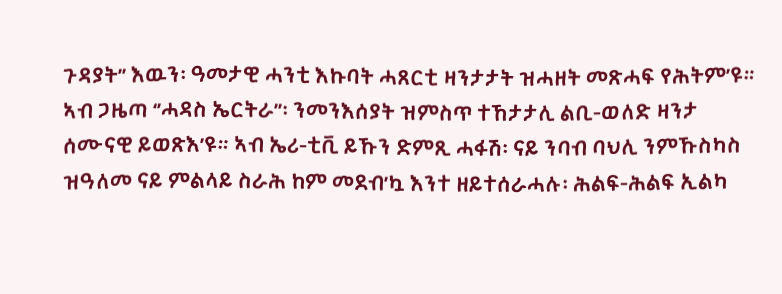ጉዳያት’’ እዉን፡ ዓመታዊ ሓንቲ እኩባት ሓጸርቲ ዛንታታት ዝሓዘት መጽሓፍ የሕትም’ዩ። ኣብ ጋዜጣ ‘’ሓዳስ ኤርትራ’’፡ ንመንእሰያት ዝምስጥ ተኸታታሊ ልቢ-ወለድ ዛንታ ሰሙናዊ ይወጽእ’ዩ። ኣብ ኤሪ-ቲቪ ይኹን ድምጺ ሓፋሽ፡ ናይ ንባብ ባህሊ ንምኹስካስ ዝዓለመ ናይ ምልላይ ስራሕ ከም መደብ’ኳ እንተ ዘይተሰራሓሉ፡ ሕልፍ-ሕልፍ ኢልካ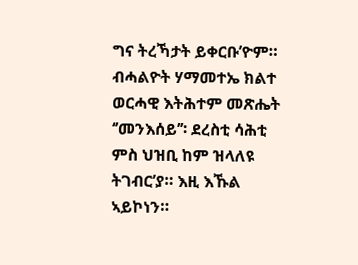ግና ትረኻታት ይቀርቡ’ዮም። ብሓልዮት ሃማመተኤ ክልተ ወርሓዊ እትሕተም መጽሔት ‘’መንእሰይ’’፡ ደረስቲ ሳሕቲ ምስ ህዝቢ ከም ዝላለዩ ትገብር’ያ። እዚ እኹል ኣይኮነን።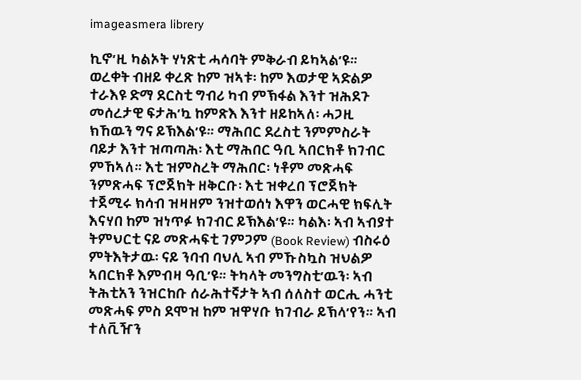imageasmera librery

ኪኖ’ዚ ካልኦት ሃነጽቲ ሓሳባት ምቅራብ ይካኣል’ዩ። ወረቀት ብዘይ ቀረጽ ከም ዝኣቱ፡ ከም እወታዊ ኣድልዎ ተራእዩ ድማ ደርስቲ ግብሪ ካብ ምኽፋል እንተ ዝሕደጉ መሰረታዊ ፍታሕ’ኳ ከምጽእ እንተ ዘይከኣለ፡ ሓጋዚ ክኸዉን ግና ይኽእል’ዩ። ማሕበር ደረስቲ ንምምስራት ባይታ እንተ ዝጣጣሕ፡ እቲ ማሕበር ዓቢ ኣበርክቶ ክገብር ምኸኣለ። እቲ ዝምስረት ማሕበር፡ ነቶም መጽሓፍ ንምጽሓፍ ፕሮጀክት ዘቅርቡ፡ እቲ ዝቀረበ ፕሮጀክት ተጀሚሩ ክሳብ ዝዛዘም ንዝተወሰነ እዋን ወርሓዊ ክፍሊት እናሃበ ከም ዝነጥፉ ክገብር ይኽእል’ዩ። ካልእ፡ ኣብ ኣብያተ ትምህርቲ ናይ መጽሓፍቲ ገምጋም (Book Review) ብስሩዕ ምትእትታዉ፡ ናይ ንባብ ባህሊ ኣብ ምኹስኳስ ዝህልዎ ኣበርክቶ እምብዛ ዓቢ’ዩ። ትካላት መንግስቲ’ዉን፡ ኣብ ትሕቲአን ንዝርከቡ ሰራሕተኛታት ኣብ ሰለስተ ወርሒ ሓንቲ መጽሓፍ ምስ ደሞዝ ከም ዝዋሃቡ ክገብራ ይኽላ’የን። ኣብ ተለቪዥን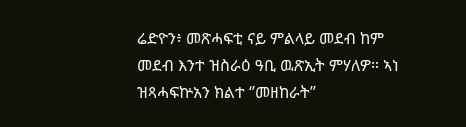ሬድዮን፥ መጽሓፍቲ ናይ ምልላይ መደብ ከም መደብ እንተ ዝስራዕ ዓቢ ዉጽኢት ምሃለዎ። ኣነ ዝጻሓፍኵአን ክልተ ‘’መዘከራት’’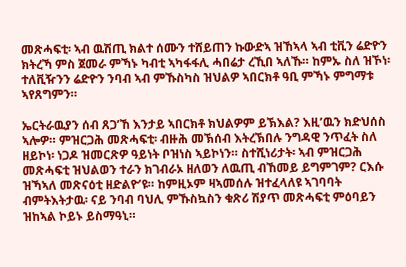መጽሓፍቲ፡ ኣብ ዉሽጢ ክልተ ሰሙን ተሸይጠን ኩውድኣ ዝኸኣላ ኣብ ቲቪን ሬድዮን ክትረኻ ምስ ጀመራ ምኻኑ ካብቲ ኣካፋፋሊ ሓበሬታ ረኺበ ኣለኹ። ከምኡ ስለ ዝኾነ፡ ተለቪዥንን ሬድዮን ንባብ ኣብ ምኹስካስ ዝህልዎ ኣበርክቶ ዓቢ ምኻኑ ምግማቱ ኣየጸግምን።

ኤርትራዉያን ሰብ ጸጋ’ኸ እንታይ ኣበርክቶ ክህልዎም ይኽእል? እዚ’ዉን ክድህሰስ ኣሎዎ። ምዝርጋሕ መጽሓፍቲ፡ ብዙሕ መኽሰብ እትረኽበሉ ንግዳዊ ንጥፈት ስለ ዘይኮነ፡ ነጋዶ ዝመርጽዎ ዓይነት ቦዝነስ ኣይኮነን። ስተሺነሪታት፡ ኣብ ምዝርጋሕ መጽሓፍቲ ዝህልወን ተራን ክገብራኦ ዘለወን ለዉጢ ብኸመይ ይግምገም? ርእሱ ዝኻኣለ መጽናዕቲ ዘድልዮ’ዩ። ከምዚኦም ዛኣመሰሉ ዝተፈላለዩ ኣገባባት ብምትእትታዉ፡ ናይ ንባብ ባህሊ ምኹስኳስን ቁጽሪ ሽያጥ መጽሓፍቲ ምዕባይን ዝከኣል ኮይኑ ይስማዓኒ።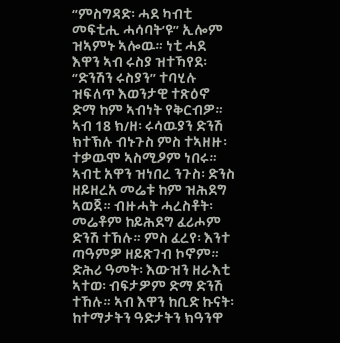‘’ምስግዳድ፡ ሓደ ካብቲ መፍቲሒ ሓሳባት’ዩ’’ ኢሎም ዝኣምኑ ኣሎዉ። ነቲ ሓደ እዋን ኣብ ሩስያ ዝተኻየደ፡ ‘’ድንሽን ሩስያን’’ ተባሂሉ ዝፍለጥ እወንታዊ ተጽዕኖ ድማ ከም ኣብነት የቅርብዎ። ኣብ 18 ክ/ዘ፡ ሩሳዉያን ድንሽ ክተኽሉ ብኑጉስ ምስ ተኣዘዙ፡ ተቃዉሞ ኣስሚዖም ነበሩ። ኣብቲ አዋን ዝነበረ ንጉስ፡ ድንስ ዘይዘረአ መሬቱ ከም ዝሕደግ ኣወጀ። ብዙሓት ሓረስቶት፡ መሬቶም ከይሕደግ ፈሪሖም ድንሽ ተኸሉ። ምስ ፈረየ፡ እንተ ጣዓምዎ ዘይጽገብ ኮኖም። ድሕሪ ዓመት፡ እውዝን ዘራእቲ ኣተወ፡ ብፍታዎም ድማ ድንሽ ተኸሉ። ኣብ እዋን ከቢድ ኩናት፡ ከተማታትን ዓድታትን ክዓንዋ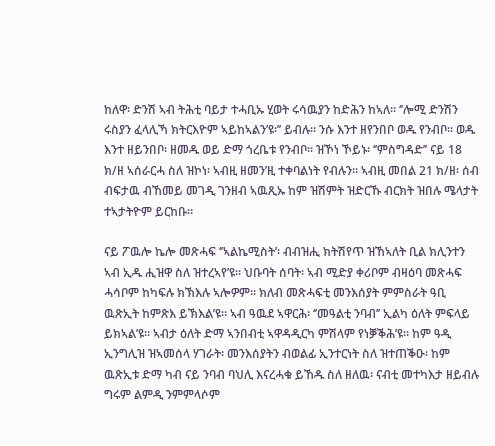ከለዋ፡ ድንሽ ኣብ ትሕቲ ባይታ ተሓቢኡ ሂወት ሩሳዉያን ከድሕን ከኣለ። ‘’ሎሚ ድንሽን ሩስያን ፈላሊኻ ክትርእዮም ኣይከኣልን’ዩ፡’’ ይብሉ። ንሱ እንተ ዘየንበቦ ወዱ የንብቦ። ወዱ እንተ ዘይንበቦ፡ ዘመዱ ወይ ድማ ጎረቤቱ የንብቦ። ዝኾነ ኾይኑ፡ ‘’ምስግዳድ’’ ናይ 18 ክ/ዘ ኣሰራርሓ ስለ ዝኮነ፡ ኣብዚ ዘመን’ዚ ተቀባልነት የብሉን። ኣብዚ መበል 21 ክ/ዘ፡ ሰብ ብፍታዉ ብኸመይ መገዲ ገንዘብ ኣዉጺኡ ከም ዝሽምት ዝድርኹ ብርክት ዝበሉ ሜላታት ተኣታትዮም ይርከቡ።

ናይ ፖዉሎ ኬሎ መጽሓፍ ‘’ኣልኬሚስት’፡ ብብዝሒ ክትሽየጥ ዝኸኣለት ቢል ክሊንተን ኣብ ኢዱ ሒዝዋ ስለ ዝተረኣየ’ዩ። ህቡባት ሰባት፡ ኣብ ሚድያ ቀሪቦም ብዛዕባ መጽሓፍ ሓሳቦም ከካፍሉ ክኽእሉ ኣሎዎም። ክለብ መጽሓፍቲ መንእሰያት ምምስራት ዓቢ ዉጽኢት ከምጽእ ይኽእል’ዩ። ኣብ ዓዉደ ኣዋርሕ፡ ‘’መዓልቲ ንባብ’’ ኢልካ ዕለት ምፍላይ ይክኣል’ዩ። ኣብታ ዕለት ድማ ኣንበብቲ ኣዋዳዲርካ ምሽላም የነቓቕሕ’ዩ። ከም ዓዲ ኢንግሊዝ ዝኣመሰላ ሃገራት፡ መንእሰያትን ብወልፊ ኢንተርነት ስለ ዝተጠቕዑ፡ ከም ዉጽኢቱ ድማ ካብ ናይ ንባብ ባህሊ እናረሓቁ ይኸዱ ስለ ዘለዉ፡ ናብቲ መተካእታ ዘይብሉ ግሩም ልምዲ ንምምላሶም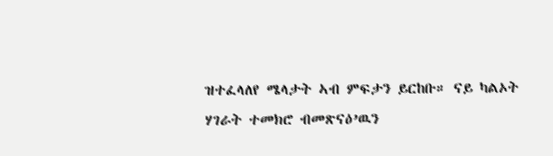ዝተፈላለየ ሜላታት ኣብ ምፍታን ይርከቡ። ናይ ካልኦት ሃገራት ተመክሮ ብመጽናዕ’ዉን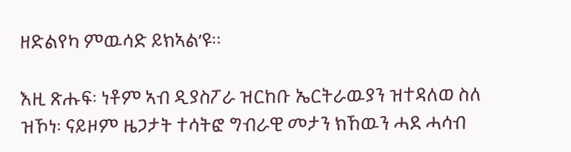ዘድልየካ ምዉሳድ ይክኣል’ዩ።

እዚ ጽሑፍ፡ ነቶም ኣብ ዲያስፖራ ዝርከቡ ኤርትራዉያን ዝተዳለወ ስለ ዝኾነ፡ ናይዞም ዜጋታት ተሳትፎ ግብራዊ መታን ክኸዉን ሓደ ሓሳብ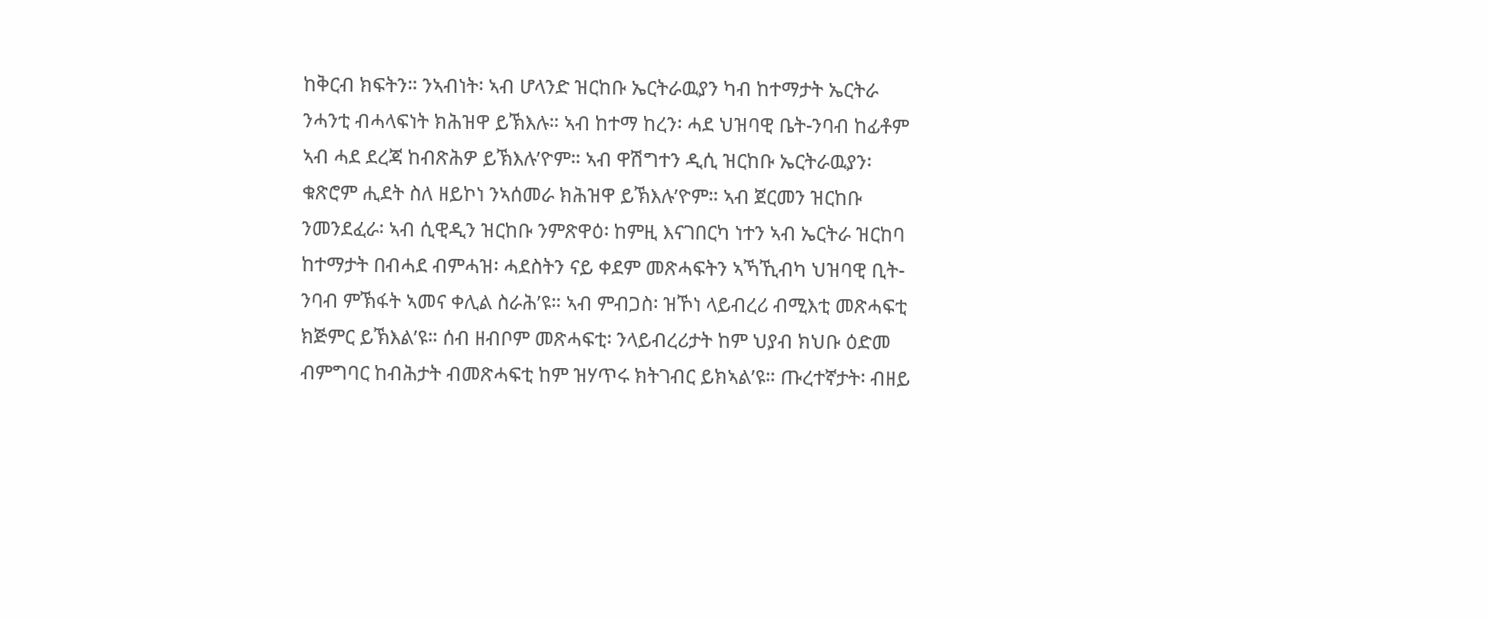ከቅርብ ክፍትን። ንኣብነት፡ ኣብ ሆላንድ ዝርከቡ ኤርትራዉያን ካብ ከተማታት ኤርትራ ንሓንቲ ብሓላፍነት ክሕዝዋ ይኽእሉ። ኣብ ከተማ ከረን፡ ሓደ ህዝባዊ ቤት-ንባብ ከፊቶም ኣብ ሓደ ደረጃ ከብጽሕዎ ይኽእሉ’ዮም። ኣብ ዋሽግተን ዲሲ ዝርከቡ ኤርትራዉያን፡ ቁጽሮም ሒደት ስለ ዘይኮነ ንኣሰመራ ክሕዝዋ ይኽእሉ’ዮም። ኣብ ጀርመን ዝርከቡ ንመንደፈራ፡ ኣብ ሲዊዲን ዝርከቡ ንምጽዋዕ፡ ከምዚ እናገበርካ ነተን ኣብ ኤርትራ ዝርከባ ከተማታት በብሓደ ብምሓዝ፡ ሓደስትን ናይ ቀደም መጽሓፍትን ኣኻኺብካ ህዝባዊ ቢት-ንባብ ምኽፋት ኣመና ቀሊል ስራሕ’ዩ። ኣብ ምብጋስ፡ ዝኾነ ላይብረሪ ብሚእቲ መጽሓፍቲ ክጅምር ይኽእል’ዩ። ሰብ ዘብቦም መጽሓፍቲ፡ ንላይብረሪታት ከም ህያብ ክህቡ ዕድመ ብምግባር ከብሕታት ብመጽሓፍቲ ከም ዝሃጥሩ ክትገብር ይክኣል’ዩ። ጡረተኛታት፡ ብዘይ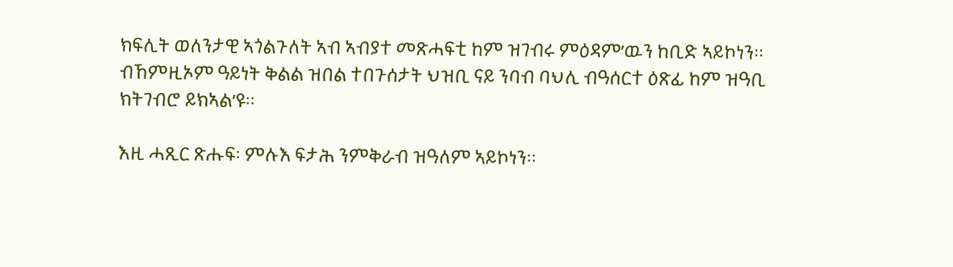ክፍሊት ወለንታዊ ኣጎልጉለት ኣብ ኣብያተ መጽሓፍቲ ከም ዝገብሩ ምዕዳም’ዉን ከቢድ ኣይኮነን። ብኸምዚኦም ዓይነት ቅልል ዝበል ተበጉሰታት ህዝቢ ናይ ንባብ ባህሊ ብዓሰርተ ዕጽፊ ከም ዝዓቢ ክትገብሮ ይክኣል’ዩ።

እዚ ሓጺር ጽሑፍ፡ ምሉእ ፍታሕ ንምቅራብ ዝዓለም ኣይኮነን።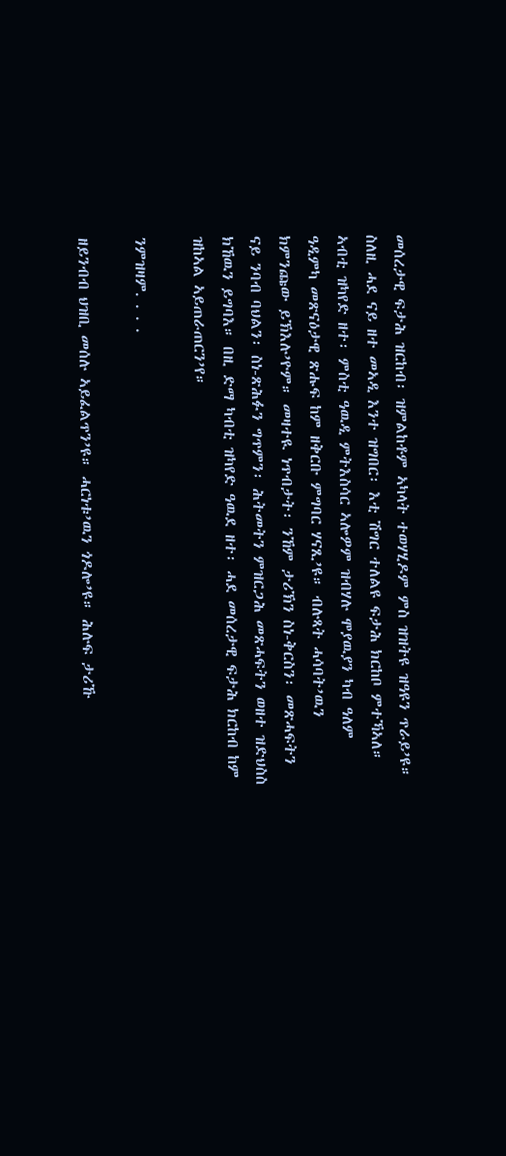መሰረታዊ ፍታሕ ዝርከብ፡ ዝምልከቶም ኣካላት ተወሃሂዶም ምስ ዝዝትዩ ዝዓዩን ጥራይ’ዩ። ስለዚ ሓደ ናይ ዘተ መኣዲ እንተ ዝግበር፡ እቲ ሽግር ተለልዩ ፍታሕ ክርከቦ ምተኻኣለ። ኣብቲ ዝካየድ ዘተ፡ ምስቲ ዓዉዲ ምትእስሳር ኣሎዎም ዝብሃሉ ሞያዉያን ካብ ዓለም ዓዲምካ መጽናዕታዊ ጽሑፍ ከም ዘቅርቡ ምግባር ሃናጺ’ዩ። ብሉጻት ሓሳባት’ዉን ክምንጩው ይኽእሉ’ዮም። መዛተዪ ነጥብታት፡ ንኸም ታሪኽን ስነ-ቅርስን፡ መጽሓፍትን ናይ ንባብ ባህልን፡ ስነ-ጽሕፉን ግጥምን፡ ሕትመትን ምዝርጋሕ መጽሓፍትን ወዘተ ዝድህስስ ክኸዉን ይግባእ። በዚ ድማ ካብቲ ዝካየድ ዓዉደ ዘተ፡ ሓደ መሰረታዊ ፍታሕ ክርከብ ከም ዝከኣል ኣይጠራጠርን’የ።

ንምዝዛም. . . .

ዘይንብብ ህዝቢ መሰሉ ኣይፈልጥን’ዩ። ሓርነቱ’ዉን ጎዶሎ’ዩ። ሕሉፍ ታሪኹ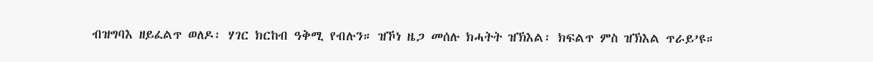ብዝግባእ ዘይፈልጥ ወለዶ፡ ሃገር ክርከብ ዓቅሚ የብሉን። ዝኾነ ዜጋ መሰሉ ክሓትት ዝኽእል፡ ክፍልጥ ምስ ዝኽእል ጥራይ’ዩ።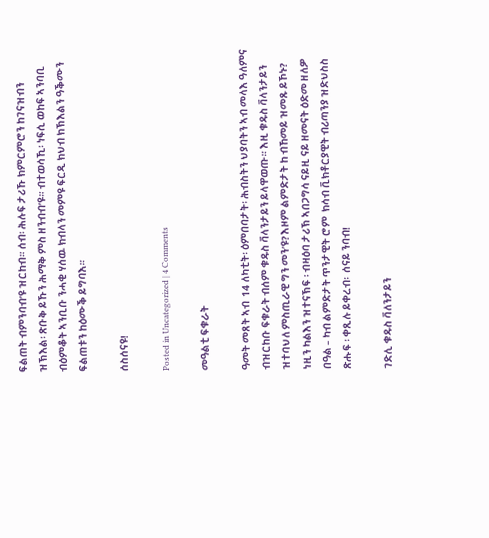ፍልጠት ብምንባብ’ዩ ዝርከብ። ሰብ፡ ሕሉፍ ታሪኹ ክምርምሮን ከገናዝብን ዝኽእል፡ ጽቡቅ ይኹን ሕማቅ ምስ ዘንብብ’ዩ። ብተወሳኺ፡ ነፍሲ ወከፍ ኣንባቢ ብዕምቆት ኣንቢቡ ንሓቂ ሃሰዉ ክብላን መምዩ ፍርዲ ክህብ ክኽእልን ዓቕሙን ፍልጠቱን ከዕሙቕ ይግባእ።

ሰስሰናዩ!

Posted in Uncategorized | 4 Comments

መዓልቲ ፍቁራት

ዓመት መጸት ኣብ  14 ለካቲት፡ ዕምበባታት፡ ሕብስትን ህያባትን ኣብ መላእ ዓለምና ብዝርከቡ ፍቁራት ብሰም ቁዱስ ቫላንታይን ይላዋወጡ። እዚ ቁዱስ ቫላንታይን ዝተባህለ ምስጢራዊ ግን መን’ዩ? እዞም ልምድታት ከ ብኸመይ ዝመጹ ይኾኑ? ነዚን ካልእን ዝተናኽፍ ፡ ብዛዕባ ታሪኽ ኣበጋግሳ ናይዚ ናይ ዘመናት ዕድመ ዘለዎ በዓል – ካብ ልምድታት ጥንታዊት ሮም  ክሳብ ቪክቶርያዊት ብሪጣንያ ዝድህስስ ጽሑፍ ፡ ቀጺሉ ይቀረብ፡  ሰናይ ንባብ!

ገድሊ ቁዱስ ቫለንታይን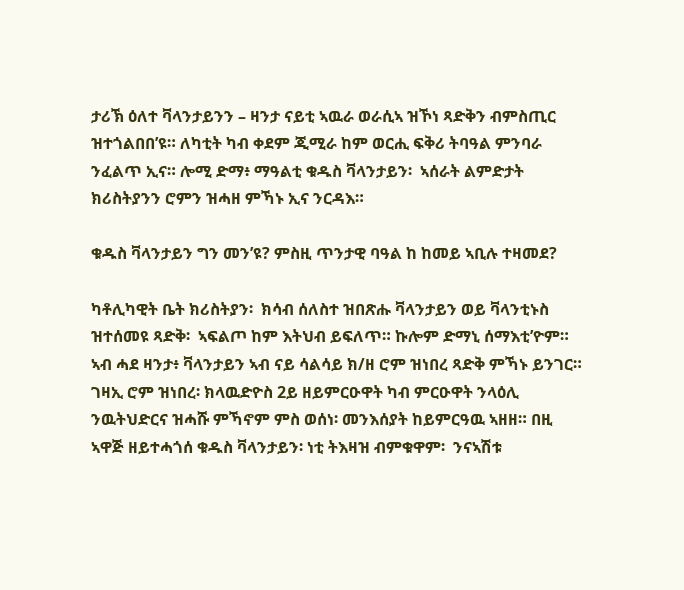ታሪኽ ዕለተ ቫላንታይንን – ዛንታ ናይቲ ኣዉራ ወራሲኣ ዝኾነ ጻድቅን ብምስጢር ዝተጎልበበ’ዩ። ለካቲት ካብ ቀደም ጂሚራ ከም ወርሒ ፍቅሪ ትባዓል ምንባራ ንፈልጥ ኢና። ሎሚ ድማ፥ ማዓልቲ ቁዱስ ቫላንታይን፡  ኣሰራት ልምድታት ክሪስትያንን ሮምን ዝሓዘ ምኻኑ ኢና ንርዳእ።

ቁዱስ ቫላንታይን ግን መን’ዩ? ምስዚ ጥንታዊ ባዓል ከ ከመይ ኣቢሉ ተዛመደ?

ካቶሊካዊት ቤት ክሪስትያን፡  ክሳብ ሰለስተ ዝበጽሑ ቫላንታይን ወይ ቫላንቲኑስ ዝተሰመዩ ጻድቅ፡  ኣፍልጦ ከም እትህብ ይፍለጥ። ኩሎም ድማኒ ሰማእቲ’ዮም። ኣብ ሓደ ዛንታ፥ ቫላንታይን ኣብ ናይ ሳልሳይ ክ/ዘ ሮም ዝነበረ ጻድቅ ምኻኑ ይንገር። ገዛኢ ሮም ዝነበረ፡ ክላዉድዮስ 2ይ ዘይምርዑዋት ካብ ምርዑዋት ንላዕሊ ንዉትህድርና ዝሓሹ ምኻኖም ምስ ወሰነ፡ መንእሰያት ከይምርዓዉ ኣዘዘ። በዚ ኣዋጅ ዘይተሓጎሰ ቁዱስ ቫላንታይን፡ ነቲ ትእዛዝ ብምቁዋም፡  ንናኣሽቱ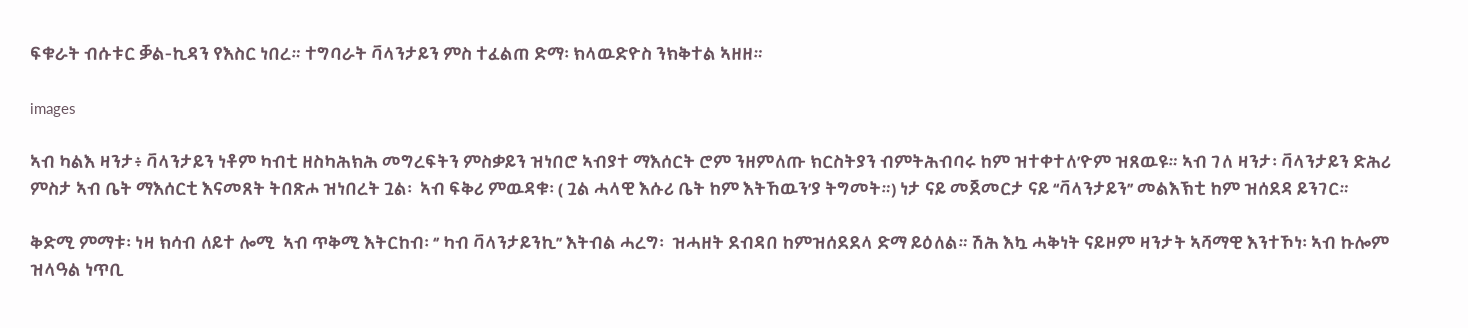ፍቁራት ብሱቱር ቓል-ኪዳን የእስር ነበረ። ተግባራት ቫላንታይን ምስ ተፈልጠ ድማ፡ ክላዉድዮስ ንክቅተል ኣዘዘ።

images

ኣብ ካልእ ዛንታ፥ ቫላንታይን ነቶም ካብቲ ዘስካሕክሕ መግረፍትን ምስቃይን ዝነበሮ ኣብያተ ማእሰርት ሮም ንዘምለጡ ክርስትያን ብምትሕብባሩ ከም ዝተቀተለ’ዮም ዝጸዉዩ። ኣብ ገለ ዛንታ፡ ቫላንታይን ድሕሪ ምስታ ኣብ ቤት ማእሰርቲ እናመጸት ትበጽሖ ዝነበረት ጓል፡  ኣብ ፍቅሪ ምዉዳቁ፡ ( ጓል ሓላዊ እሱሪ ቤት ከም እትኸዉን’ያ ትግመት።) ነታ ናይ መጀመርታ ናይ ‘‘ቫላንታይን’’ መልእኽቲ ከም ዝሰደዳ ይንገር።

ቅድሚ ምማቱ፡ ነዛ ክሳብ ለይተ ሎሚ  ኣብ ጥቅሚ እትርከብ፡ ‘’ ካብ ቫላንታይንኪ’’ እትብል ሓረግ፡  ዝሓዘት ደብዳበ ከምዝሰደደላ ድማ ይዕለል። ሽሕ እኳ ሓቅነት ናይዞም ዛንታት ኣሻማዊ እንተኾነ፡ ኣብ ኩሎም ዝላዓል ነጥቢ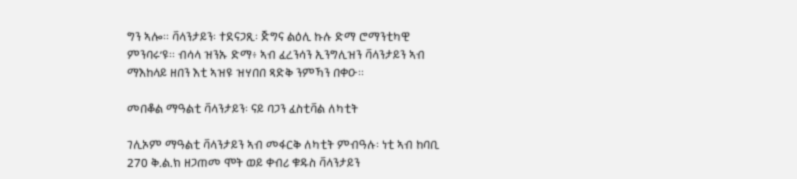ግን ኣሎ። ቫላንታይን፡ ተደናጋጺ፡ ጅግና ልዕሊ ኩሉ ድማ ሮማንቲካዊ ምንባሩ’ዩ። ብሳላ ዝንኡ ድማ፥ ኣብ ፈረንሳን ኢንግሊዝን ቫላንታይን ኣብ ማእከላይ ዘበን እቲ ኣዝዩ ዝሃበበ ጻድቅ ንምኻን በቀዑ።

መበቆል ማዓልቲ ቫላንታይን፡ ናይ ባጋን ፈስቲቫል ለካቲት

ገሊኦም ማዓልቲ ቫላንታይን ኣብ መፋርቅ ለካቲት ምብዓሉ፡ ነቲ ኣብ ከባቢ 270 ቅ.ል.ክ ዘጋጠመ ሞት ወይ ቀብሪ ቁዱስ ቫላንታይን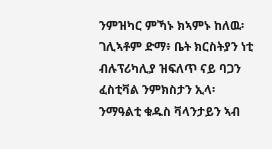ንምዝካር ምኻኑ ክኣምኑ ከለዉ፡ ገሊኣቶም ድማ፥ ቤት ክርስትያን ነቲ ብሉፕሪካሊያ ዝፍለጥ ናይ ባጋን ፈስቲቫል ንምክስታን ኢላ፡ ንማዓልቲ ቁዱስ ቫላንታይን ኣብ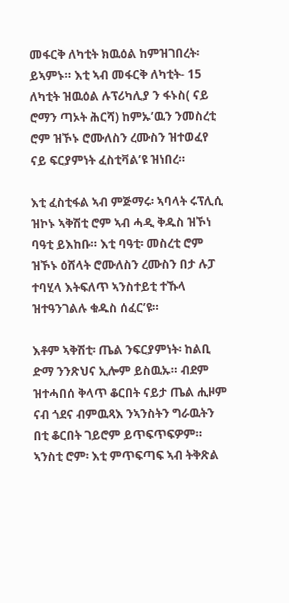መፋርቅ ለካቲት ክዉዕል ከምዝገበረት፡  ይኣምኑ። እቲ ኣብ መፋርቅ ለካቲት- 15 ለካቲት ዝዉዕል ሉፕሪካሊያ ን ፋኑስ( ናይ ሮማን ጣኦት ሕርሻ) ከምኡ’ዉን ንመስረቲ ሮም ዝኾኑ ሮሙለስን ረሙስን ዝተወፈየ ናይ ፍርያምነት ፈስቲቫል’ዩ ዝነበረ።

እቲ ፈስቲፋል ኣብ ምጅማሩ፡ ኣባላት ሩፕሊሲ ዝኮኑ ኣቅሽቲ ሮም ኣብ ሓዲ ቅዱስ ዝኾነ ባዓቲ ይእከቡ። እቲ ባዓቲ፡ መስረቲ ሮም ዝኾኑ ዕሸላት ሮሙለስን ረሙስን በታ ሉፓ ተባሂላ እትፍለጥ ኣንስተይቲ ተኹላ  ዝተዓንገልሉ ቁዱስ ሰፈር’ዩ።

እቶም ኣቅሽቲ፡ ጤል ንፍርያምነት፡ ከልቢ ድማ ንንጽህና ኢሎም ይስዉኡ። ብደም ዝተሓበሰ ቅላጥ ቆርበት ናይታ ጤል ሒዞም ናብ ጎደና ብምዉጻእ ንኣንስትን ግራዉትን በቲ ቆርበት ገይሮም ይጥፍጥፍዎም። ኣንስቲ ሮም፡ እቲ ምጥፍጣፍ ኣብ ትቅጽል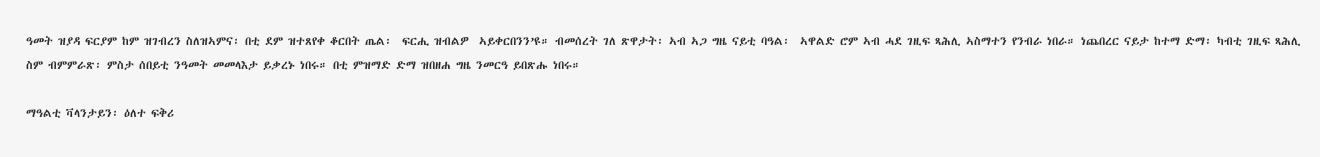ዓመት ዝያዳ ፍርያም ከም ዝገብረን ስለዝኣምና፡ በቲ ደም ዝተጸየቀ ቆርበት ጤል፡  ፍርሒ ዝብልዎ  ኣይቀርበንን’ዩ። ብመሰረት ገለ ጽዋታት፡ ኣብ ኣጋ ግዜ ናይቲ ባዓል፡  ኣዋልድ ሮም ኣብ ሓደ ገዚፍ ጻሕሊ ኣስማተን የንብራ ነበራ። ነጨበረር ናይታ ከተማ ድማ፡ ካብቲ ገዚፍ ጻሕሊ ስም ብምምራጽ፡ ምስታ ሰበይቲ ንዓመት መመላእታ ይቃረኑ ነበሩ። በቲ ምዝማድ ድማ ዝበዘሐ ግዜ ንመርዓ ይበጽሑ ነበሩ።

ማዓልቲ ቫላንታይን፡ ዕለተ ፍቅሪ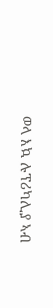ወላ እኳ ሉፕሪካሊያ ኣብ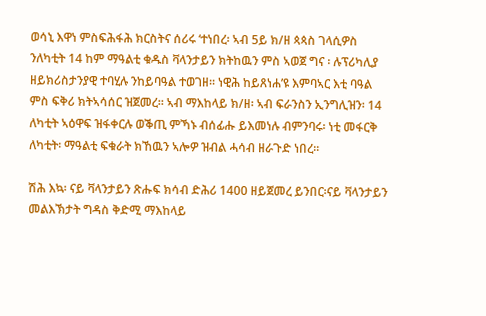ወሳኒ እዋነ ምስፍሕፋሕ ክርስትና ሰሪሩ ‘ተነበረ፡ ኣብ 5ይ ክ/ዘ ጳጳስ ገላሲዎስ ንለካቲት 14 ከም ማዓልቲ ቁዱስ ቫላንታይን ክትከዉን ምስ ኣወጀ ግና ፡ ሉፕሪካሊያ ዘይክሪስታንያዊ ተባሂሉ ንከይባዓል ተወገዘ። ነዊሕ ከይጸነሐ’ዩ እምባኣር እቲ ባዓል ምስ ፍቅሪ ክትኣሳሰር ዝጀመረ። ኣብ ማእከላይ ክ/ዘ፡ ኣብ ፍራንስን ኢንግሊዝን፡ 14 ለካቲት ኣዕዋፍ ዝፋቀርሉ ወቕጢ ምኻኑ ብሰፊሑ ይእመነሉ ብምንባሩ፡ ነቲ መፋርቅ  ለካቲት፡ ማዓልቲ ፍቁራት ክኸዉን ኣሎዎ ዝብል ሓሳብ ዘራጉድ ነበረ።

ሽሕ እኳ፡ ናይ ቫላንታይን ጽሑፍ ክሳብ ድሕሪ 1400 ዘይጀመረ ይንበር፡ናይ ቫላንታይን መልእኽታት ግዳስ ቅድሚ ማእከላይ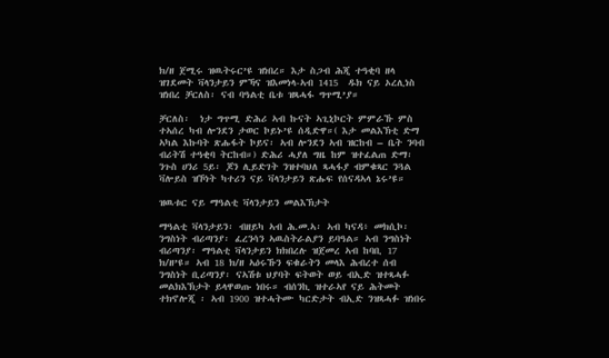ክ/ዘ ጀሚሩ ዝዉትሩር’ዩ ዝነበረ። እታ ስጋብ ሕጂ ተዓቂባ ዘላ ዝገደመት ቫላንታይን ምኻና ዝእመነላ-ኣብ 1415  ዱክ ናይ ኦረሊነስ ዝነበረ ቻርለስ፡ ናብ ባዓልቲ ቤቱ ዝጻሓፋ ግጥሚ’ያ።

ቻርለስ፡  ነታ ግጥሚ ድሕሪ ኣብ ኩናት ኣጊኒኮርት ምምራኹ ምስ ተኣሰረ ካብ ሎንደን ታወር ኮይኑ’ዩ ሰዲድዋ።( እታ መልእኽቲ ድማ ኣካል እኩባት ጽሑፋት ኮይና፡ ኣብ ሎንደን ኣብ ዝርከብ – ቤት ንባብ ብሪትሽ ተዓቂባ ትርከብ።) ድሕሪ ሓያለ ግዜ ከም ዝተፈልጠ ድማ፡ ንጉስ ሀንሪ 5ይ፡ ጆን ሊይድገት ንዝተባህለ ጻሓፋያ ብምቁጻር ንጓል ቫሎይስ ዝኾነት ካተሪን ናይ ቫላንታይን ጽሑፍ የሰናዳኣላ ኔሩ’ዩ።

ዝዉቱር ናይ ማዓልቲ ቫላንታይን መልእኽታት

ማዓልቲ ቫላንታይን፡ ብዘይካ ኣብ ሕ.መ.ኣ፡ ኣብ ካናዳ፥ መክሲኮ፡ ንግስነት ብሪጣንያ፡ ፈረንሳን ኣዉስትራልያን ይባዓል። ኣብ ንግስነት ብሪጣንያ፡ ማዓልቲ ቫላንታይን ክክበረሉ ዝጀመረ ኣብ ከባቢ 17 ክ/ዘ’ዩ። ኣብ 18 ክ/ዘ ኣዕሩኹን ፍቁራትን መላእ ሕብረተ ሰብ ንግስነት ቢሪጣንያ፡ ናኣሽቱ ህያባት ፍትወት ወይ ብኢድ ዝተጻሓፉ መልክእኽታት ይላዋወጡ ነበሩ። ብሰንኪ ዝተራኣየ ናይ ሕትመት ተክኖሎጂ ፡ ኣብ 1900 ዝተሓትሙ ካርድታት ብኢድ ንዝጻሓፉ ዝነበሩ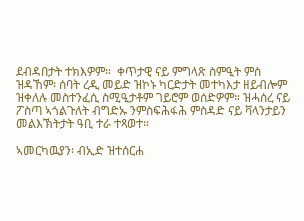ደብዳበታት ተክእዎም።  ቀጥታዊ ናይ ምግላጽ ስምዒት ምስ ዝዳኸም፡ ሰባት ረዲ መይድ ዝኮኑ ካርድታት መተካእታ ዘይብሎም ዝቀለሉ መስተንፈሲ ስሚዒታቶም ገይሮም ወሰድዎም። ዝሓሰረ ናይ ፖስጣ ኣጎልጉለት ብግድኡ ንምስፍሕፋሕ ምስዳድ ናይ ቫላንታይን መልእኽትታት ዓቢ ተራ ተጻወተ።

ኣመርካዉያን፡ ብኢድ ዝተሰርሐ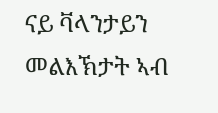ናይ ቫላንታይን መልእኽታት ኣብ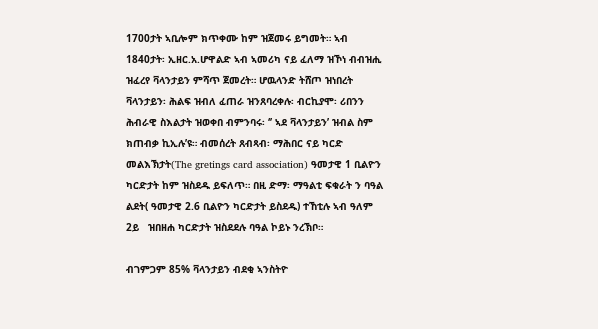1700ታት ኣቢሎም ክጥቀሙ ከም ዝጀመሩ ይግመት። ኣብ 1840ታት፡ ኢዘር.አ.ሆዋልድ ኣብ ኣመሪካ ናይ ፈለማ ዝኾነ ብብዝሒ ዝፈረየ ቫላንታይን ምሻጥ ጀመረት። ሆዉላንድ ትሸጦ ዝነበረት ቫላንታይን፡ ሕልፍ ዝብለ ፈጠራ ዝንጸባረቀሉ፡ ብርኪያሞ፡ ሪበንን ሕብራዊ ስእልታት ዝወቀበ ብምንባሩ፡ ‘’ ኣደ ቫላንታይን’ ዝብል ስም ክጠብቃ ኪኢሉ’ዩ። ብመሰረት ጸብጻብ፡ ማሕበር ናይ ካርድ መልእኽታት(The gretings card association) ዓመታዊ 1 ቢልዮን ካርድታት ከም ዝስደዱ ይፍለጥ። በዚ ድማ፡ ማዓልቲ ፍቁራት ን ባዓል ልደት( ዓመታዊ 2.6 ቢልዮን ካርድታት ይስደዱ) ተኸቲሉ ኣብ ዓለም 2ይ   ዝበዘሐ ካርድታት ዝስደደሉ ባዓል ኮይኑ ንረኽቦ።

ብገምጋም 85% ቫላንታይን ብደቂ ኣንስትዮ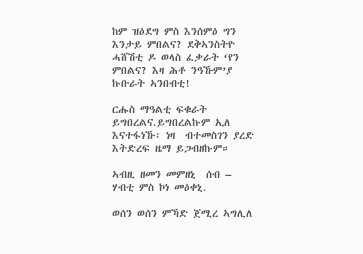ከም ዝዕደግ ምስ እንሰምዕ ግን እንታይ ምበልና? ደቅኣንስትዮ ሓሸሽቲ ዶ ወላስ ፈቃራት ‘የን ምበልና? እዛ ሕቶ ንዓኹም’ያ ኩቡራት ኣንበብቲ!

ርሑስ ማዓልቲ ፍቁራት ይግበረልና.ይግበረልኩም ኢለ እናተፋነኹ፡ ነዛ  ብተመስገን ያረድ እትድረፍ ዜማ ይጋብዘኩም።

ኣብዚ ዘመን መምዘኒ  ሰብ – ሃብቲ ምስ ኮነ መዕቀኒ.

ወሰን ወሰን ምኻድ ጀሚረ ኣግሊለ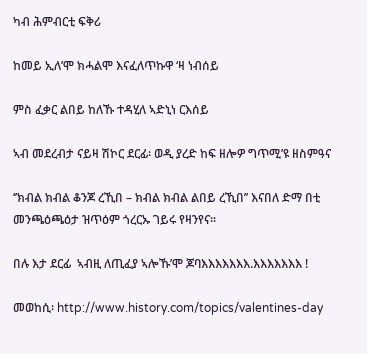ካብ ሕምብርቲ ፍቅሪ

ከመይ ኢለ’ሞ ክሓልሞ እናፈለጥኩዋ ‘ዛ ነብሰይ

ምስ ፈቃር ልበይ ከለኹ ተዳሂለ ኣድኒነ ርእሰይ

ኣብ መደረብታ ናይዛ ሽኮር ደርፊ፡ ወዲ ያረድ ከፍ ዘሎዎ ግጥሚ’ዩ ዘስምዓና

‘’ክብል ክብል ቆንጆ ረኺበ – ክብል ክብል ልበይ ረኺበ’’ እናበለ ድማ በቲ መንጫዕጫዕታ ዝጥዕም ጎረርኡ ገይሩ የዛንየና።

በሉ እታ ደርፊ  ኣብዚ ለጢፈያ ኣሎኹ’ሞ ጆባእእእእእእእ.እእእእእእእ !

መወከሲ፡ http://www.history.com/topics/valentines-day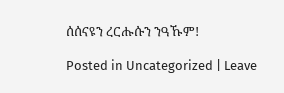ሰሰናዩን ረርሑሱን ንዓኹም!

Posted in Uncategorized | Leave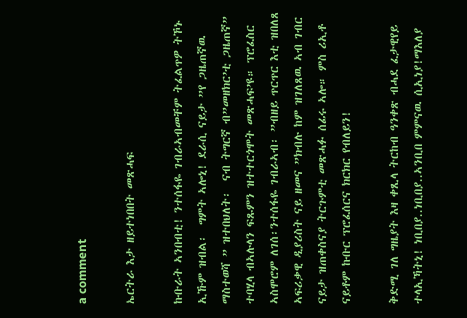a comment

ኤርትራ እታ ዘይተነበበት መጽሓፍ

ኩቡራት ኣንበብቲ! ንተሰፋዬ ገብራኣብመቸም ትፈልጥዎ ትኾኑ ኢኹም ዝብል፡  ግምት ኣሎኒ! ደራሲ ናይታ ”የ ጋዜጠኛዉ ማስተወሻ ” ዝተበህለት፡  ናብ ትግርኛ ብ”መዘክር’ቲ ጋዜጠኛ” ተባሂላ ብኣሉላን ፍጹምን ዝተተርጎሞት መጽሓፍ’ዩ። ፕሮፈስር ኣስሞሮም ለገሰ፡ንተሰፋዬ ገብራኣብ፡ ”ብዘይ ጥርጥር እቲ ዝበለጸ ኣፍሪቃዊ ዲያሪስት ናይ ዘመና ”ክብሉ ከም ዝገለጸዉ ኣብ ገብር ናይታ ዝጠቀስናያ ትርጉምቲ መጽሓፉ ሰፊሩ ኣሎ። ምስ ሪኢቶ ናይቶም ኩቡር ፕሮፈሰርና ክርክር የብለይን!

ቅድሚ ገለ ግዜያት እዛ ቀጺላ ትርከብ ዓንቀጽ ብሓደ ፈታዊየይ ተላኢኻትኒ! ነቢበያ..ነቢበያ..ኣንቢበ ምምናዉ ሲኢነያ!ማእለያ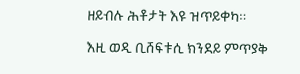ዘይብሉ ሕቶታት እዩ ዝጥይቀካ።

እዚ ወዲ ቢሸፍቱሲ ክንደይ ምጥያቅ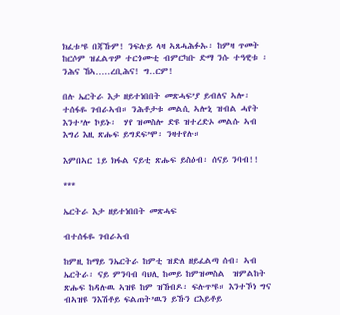ክፈቱ’ዩ በጃኹም! ንፍሉይ ላዛ ኣጸሓሕፉኡ፡ ከምዛ ጥመት ከርሶም ዝፈልጥዎ ተርጎሙቲ ብምርካቡ ድማ ንሱ ተዓዊቱ ፡ ንሕና ኸኣ…..ረቢሕና! ግ..ርም!

በሉ ኤርትራ እታ ዘይተነበበት መጽሓፍ’ያ ይብለና ኣሎ፡ተሰፋዬ ገብራኣብ። ንሕቶታቱ መልሲ ኣሎኒ ዝብል ሓየት እንተ’ሎ ኮይኑ፡  ሃየ ዝመስሎ ድዩ ዝተረድኦ መልሱ ኣብ እግሪ እዚ ጽሑፍ ይግደፍ’ሞ፡ ንዛተየሉ።

እምበኣር 1ይ ክፋል ናይቲ ጽሑፍ ይስዕብ፡ ሰናይ ንባብ!!

***

ኤርትራ እታ ዘይተነበበት መጽሓፍ

ብተሰፋዬ ገብራኣብ

ከምዚ ከማይ ንኤርትራ ከምቲ ዝድለ ዘይፈልጣ ሰብ፡ ኣብ ኤርትራ፡ ናይ ምንባብ ባህሊ ከመይ ከምዝመስል  ዝምልከት ጽሑፍ ከዳሉዉ ኣዝዩ ከም ዝኸብዶ፡ ፍሉጥ’ዩ። እንተኾነ ግና ብኣዝዩ ንእሽቶይ ፍልጠት’ዉን ይኹን ርእይቶይ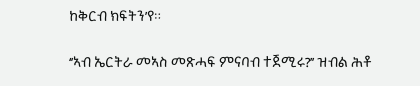ከቅርብ ክፍትን’የ።

‘’ኣብ ኤርትራ መኣስ መጽሓፍ ምናባብ ተጀሚሩ?’’ ዝብል ሕቶ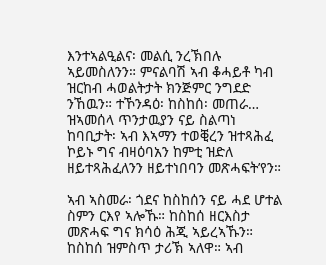እንተኣልዒልና፡ መልሲ ንረኽበሉ ኣይመስለንን። ምናልባሽ ኣብ ቆሓይቶ ካብ ዝርከብ ሓወልትታት ክንጅምር ንግደድ ንኸዉን። ተኾንዳዕ፡ ከስከሰ፡ መጠራ… ዝኣመሰላ ጥንታዉያን ናይ ስልጣነ ከባቢታት፡ ኣብ እኣማን ተወቒረን ዝተጻሕፈ ኮይኑ ግና ብዛዕባአን ከምቲ ዝድለ ዘይተጻሕፈለንን ዘይተነበባን መጽሓፍት’የን።

ኣብ ኣስመራ፡ ጎደና ከስከሰን ናይ ሓደ ሆተል ስምን ርእየ ኣሎኹ። ከስከሰ ዘርእስታ መጽሓፍ ግና ክሳዕ ሕጂ ኣይረኣኹን። ከስከሰ ዝምስጥ ታሪኽ ኣለዋ። ኣብ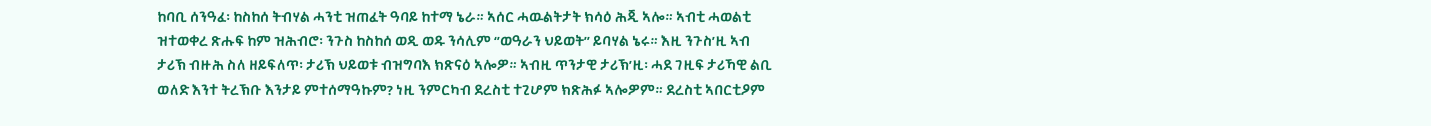ከባቢ ሰንዓፈ፡ ከስከሰ ትብሃል ሓንቲ ዝጠፈት ዓባይ ከተማ ኔራ። ኣሰር ሓዉልትታት ክሳዕ ሕጂ ኣሎ። ኣብቲ ሓወልቲ ዝተወቀረ ጽሑፍ ከም ዝሕብሮ፡ ንጉስ ከስከሰ ወዲ ወዱ ንሳሊም ‘’ወዓራን ህይወት’’ ይባሃል ኔሩ። እዚ ንጉስ’ዚ ኣብ ታሪኽ ብዙሕ ስለ ዘይፍለጥ፡ ታሪኽ ህይወቱ ብዝግባእ ክጽናዕ ኣሎዎ። ኣብዚ ጥንታዊ ታሪኽ’ዚ፡ ሓደ ገዚፍ ታሪኻዊ ልቢ ወለድ እንተ ትረኽቡ እንታይ ምተሰማዓኩም? ነዚ ንምርካብ ደረስቲ ተጊሆም ክጽሕፉ ኣሎዎም። ደረስቲ ኣበርቲዖም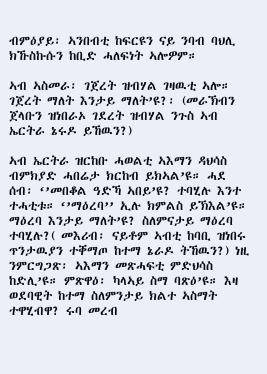ብምዕያይ፡ ኣንበብቲ ከፍርዩን ናይ ንባብ ባህሊ ክኹስኩሱን ከቢድ ሓለፍነት ኣሎዎም።

ኣብ ኣስመራ፡ ገጀረት ዝብሃል ገዛዉቲ ኣሎ። ገጀረት ማለት እንታይ ማለት’ዩ?፡ (መራኽብን ጀላቡን ዝነበራኦ ገደረት ዝብሃል ንጉስ ኣብ ኤርትራ ኔሩዶ ይኸዉን?)

ኣብ ኤርትራ ዝርከቡ ሓወልቲ ኣእማን ዳህሳስ ብምክያድ ሓበሬታ ክርከብ ይክኣል’ዩ። ሓደ ሰብ፡ ‘’መበቆል ዓድኻ ኣበይ’ዩ? ተባሂሉ እንተ ተሓቲቱ። ‘’ማዕረባ’’ ኢሉ ክምልስ ይኽእል’ዩ። ማዕረባ እንታይ ማለት’ዩ? ስለምናታይ ማዕረባ ተባሂሉ?( መእሪብ፡ ናይቶም ኣብቲ ከባቢ ዝነበሩ ጥንታዉያን ተቐማጦ ከተማ ኔራዶ ትኸዉን?) ነዚ ንምርግጋጽ፡ ኣእማን መጽሓፍቲ ምድህሳስ ከድሊ’ዩ። ምጽዋዕ፡ ካላኣይ ስማ ባጽዕ’ዩ። እዛ ወደባዊት ከተማ ስለምንታይ ክልተ ኣስማት ተዋሂብዋ? ሩባ መረብ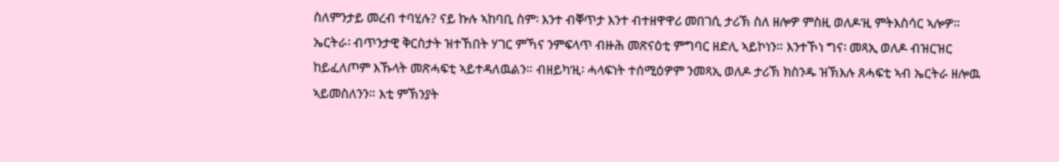ስለምንታይ መረብ ተባሂሉ? ናይ ኩሉ ኣከባቢ ስም፡ እንተ ብቐጥታ እንተ ብተዘዋዋሪ መበገሲ ታሪኽ ስለ ዘሎዎ ምስዚ ወለዶ’ዚ ምትእስሳር ኣሎዎ። ኤርትራ፡ ብጥንታዊ ቅርስታት ዝተኸበት ሃገር ምኻና ንምፍላጥ ብዙሕ መጽናዕቲ ምግባር ዘድሊ ኣይኮነን። እንተኾነ ግና፡ መጻኢ ወለዶ ብዝርዝር ከይፈለጦም እኹላት መጽሓፍቲ ኣይተዳለዉልን። ብዘይካ’ዚ፡ ሓላፍነት ተሰሚዕዎም ንመጻኢ ወለዶ ታሪኽ ክስንዱ ዝኽእሉ ጸሓፍቲ ኣብ ኤርትራ ዘሎዉ ኣይመስለንን። እቲ ምኽንያት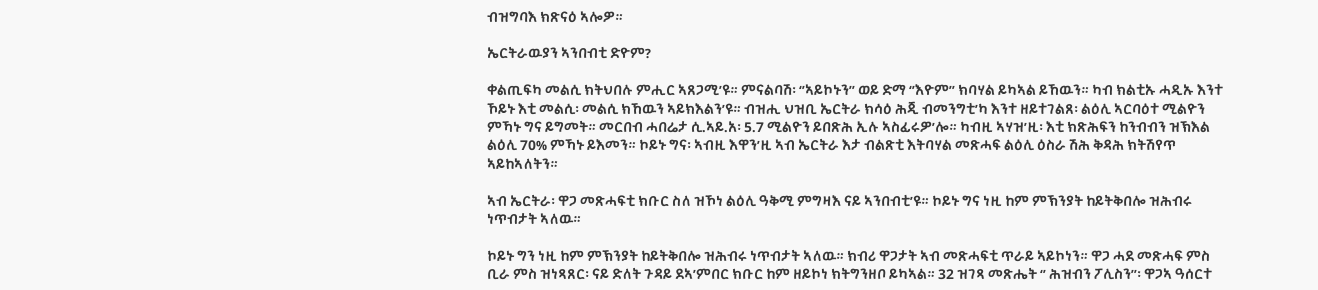ብዝግባእ ክጽናዕ ኣሎዎ።

ኤርትራዉያን ኣንበብቲ ድዮም?

ቀልጢፍካ መልሲ ክትህበሉ ምሒር ኣጸጋሚ’ዩ። ምናልባሽ፡ ‘’ኣይኮኑን’’ ወይ ድማ ‘’እዮም’’ ክባሃል ይካኣል ይኸዉን። ካብ ክልቲኡ ሓዲኡ እንተ ኾይኑ እቲ መልሲ፡ መልሲ ክኸዉን ኣይክእልን’ዩ። ብዝሒ ህዝቢ ኤርትራ ክሳዕ ሕጂ ብመንግቲ’ካ እንተ ዘይተገልጸ፡ ልዕሊ ኣርባዕተ ሚልዮን ምኻኑ ግና ይግመት። መርበብ ሓበሬታ ሲ.ኣይ.አ፡ 5.7 ሚልዮን ይበጽሕ ኢሉ ኣስፊሩዎ’ሎ። ካብዚ ኣሃዝ’ዚ፡ እቲ ክጽሕፍን ከንብብን ዝኽእል ልዕሊ 70% ምኻኑ ይእመን። ኮይኑ ግና፡ ኣብዚ እዋን’ዚ ኣብ ኤርትራ እታ ብልጽቲ እትባሃል መጽሓፍ ልዕሊ ዕስራ ሽሕ ቅዳሕ ክትሽየጥ ኣይከኣለትን።

ኣብ ኤርትራ፡ ዋጋ መጽሓፍቲ ክቡር ስለ ዝኾነ ልዕሊ ዓቅሚ ምግዛእ ናይ ኣንበብቲ’ዩ። ኮይኑ ግና ነዚ ከም ምኽንያት ከይትቅበሎ ዝሕብሩ ነጥብታት ኣለዉ።

ኮይኑ ግን ነዚ ከም ምኽንያት ከይትቅበሎ ዝሕብሩ ነጥብታት ኣለዉ። ክብሪ ዋጋታት ኣብ መጽሓፍቲ ጥራይ ኣይኮነን። ዋጋ ሓደ መጽሓፍ ምስ ቢራ ምስ ዝነጻጸር፡ ናይ ድለት ጉዳይ ደኣ’ምበር ክቡር ከም ዘይኮነ ክትግንዘቦ ይካኣል። 32 ዝገጻ መጽሔት ‘’ ሕዝብን ፖሊስን’’፡ ዋጋኣ ዓሰርተ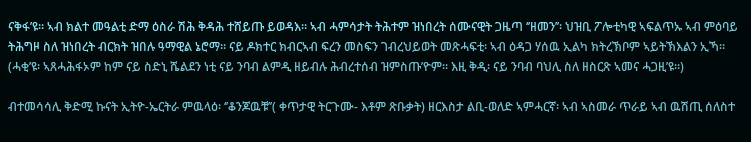ናቅፋ’ዩ። ኣብ ክልተ መዓልቲ ድማ ዕስራ ሽሕ ቅዳሕ ተሸይጡ ይወዳእ። ኣብ ሓምሳታት ትሕተም ዝነበረት ሰሙናዊት ጋዜጣ ‘’ዘመን’’፡ ህዝቢ ፖሎቲካዊ ኣፍልጥኡ ኣብ ምዕባይ ትሕግዞ ስለ ዝነበረት ብርክት ዝበሉ ዓማዊል ኔሮማ። ናይ ዶክተር ክብርኣብ ፍረን መስፍን ገብረህይወት መጽሓፍቲ፡ ኣብ ዕዳጋ ሃሰዉ ኢልካ ክትረኽቦም ኣይትኽእልን ኢኻ። (ሓቂ’ዩ፡ ኣጸሓሕፋኦም ከም ናይ ስድኒ ሼልደን ነቲ ናይ ንባብ ልምዲ ዘይብሉ ሕብረተሰብ ዝምስጡ’ዮም። እዚ ቅዲ፡ ናይ ንባብ ባህሊ ስለ ዘስርጽ ኣመና ሓጋዚ’ዩ።)

ብተመሳሳሊ ቅድሚ ኩናት ኢትዮ-ኤርትራ ምዉላዕ፡ ‘’ቆንጆዉቹ’’( ቀጥታዊ ትርጉሙ- እቶም ጽቡቃት) ዘርእስታ ልቢ-ወለድ ኣምሓርኛ፡ ኣብ ኣስመራ ጥራይ ኣብ ዉሽጢ ሰለስተ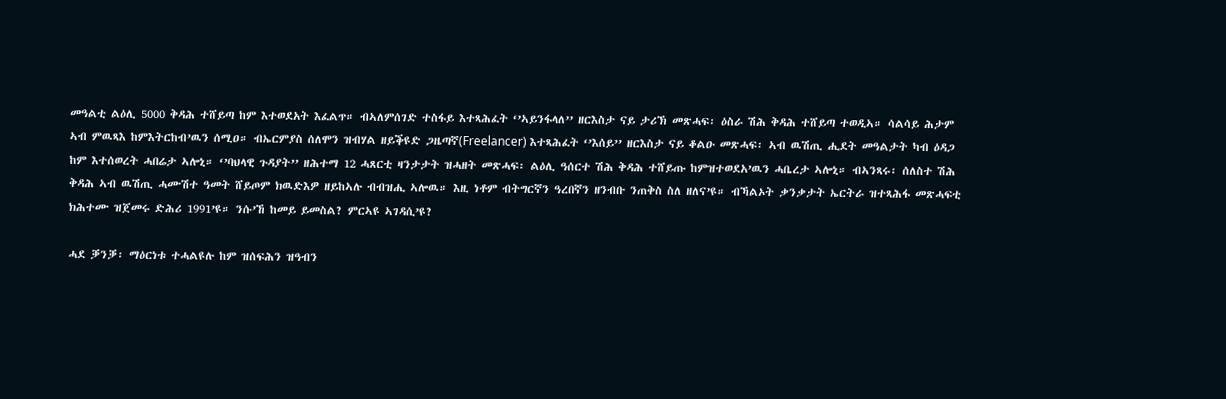መዓልቲ ልዕሊ 5000 ቅዳሕ ተሸይጣ ከም እተወደአት እፈልጥ። ብኣለምሰገድ ተስፋይ እተጻሕፈት ‘’ኣይንፋላለ’’ ዘርእስታ ናይ ታሪኽ መጽሓፍ፡ ዕስራ ሽሕ ቅዳሕ ተሸይጣ ተወዲኣ። ሳልሳይ ሕታም ኣብ ምዉጻእ ከምእትርከብ’ዉን ሰሚዐ። ብኤርምያስ ሰለሞን ዝብሃል ዘይቕዩድ ጋዜጣኛ(Freelancer) እተጻሕፈት ‘’እሰይ’’ ዘርእስታ ናይ ቆልዑ መጽሓፍ፡ ኣብ ዉሽጢ ሒደት መዓልታት ካብ ዕዳጋ ከም እተሰወረት ሓበሬታ ኣሎኒ። ‘’ባህላዊ ጉዳያት’’ ዘሕተማ 12 ሓጸርቲ ዛንታታት ዝሓዘት መጽሓፍ፡ ልዕሊ ዓሰርተ ሽሕ ቅዳሕ ተሸይጡ ከምዝተወደአ’ዉን ሓቤረታ ኣሎኒ። ብኣንጻሩ፡ ሰለስተ ሽሕ ቅዳሕ ኣብ ዉሽጢ ሓሙሽተ ዓመት ሸይጦም ክዉድእዎ ዘይከኣሉ ብብዝሒ ኣሎዉ። እዚ ነቶም ብትግርኛን ዓረበኛን ዘንብቡ ንጠቅስ ስለ ዘለና’ዩ። ብኻልኦት ቃንቃታት ኤርትራ ዝተጻሕፋ መጽሓፍቲ ክሕተሙ ዝጀመሩ ድሕሪ 1991’ዩ። ንሱ’ኸ ከመይ ይመስል? ምርኣዩ ኣገዳሲ’ዩ?

ሓደ ቓንቓ፡ ማዕርነቱ ተሓልዩሉ ከም ዝሰፍሕን ዝዓብን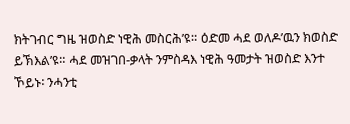ክትገብር ግዜ ዝወስድ ነዊሕ መስርሕ’ዩ። ዕድመ ሓደ ወለዶ’ዉን ክወስድ ይኽእል’ዩ። ሓደ መዝገበ-ቃላት ንምስዳእ ነዊሕ ዓመታት ዝወስድ እንተ ኾይኑ፡ ንሓንቲ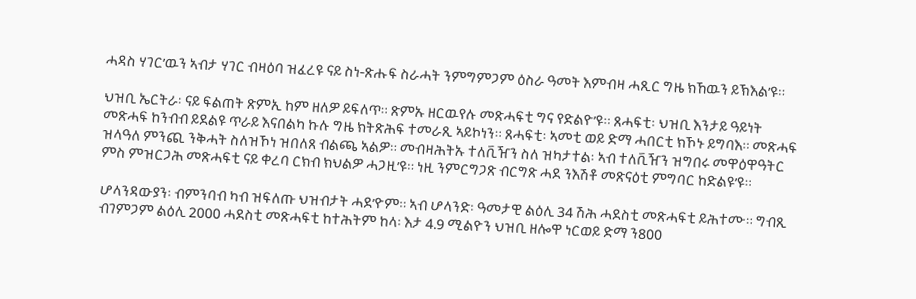ሓዳስ ሃገር’ዉን ኣብታ ሃገር ብዛዕባ ዝፈረዩ ናይ ስነ-ጽሑፍ ስራሓት ንምግምጋም ዕስራ ዓመት እምብዛ ሓጺር ግዜ ክኸዉን ይኽእል’ዩ።

ህዝቢ ኤርትራ፡ ናይ ፍልጠት ጽምኢ ከም ዘለዎ ይፍለጥ። ጽምኡ ዘርዉየሉ መጽሓፍቲ ግና የድልዮ’ዩ። ጸሓፍቲ፡ ህዝቢ እንታይ ዓይነት መጽሓፍ ከንብብ ይደልዩ ጥራይ እናበልካ ኩሉ ግዜ ክትጽሕፍ ተመራጺ ኣይኮነን። ጸሓፍቲ፡ ኣመቲ ወይ ድማ ሓበርቲ ክኾኑ ይግባእ። መጽሓፍ ዝላዓለ ምንጪ ንቅሓት ስለዝኾነ ዝበለጸ ብልጫ ኣልዎ። መብዛሕትኡ ተለቪዥን ስለ ዝካታተል፡ ኣብ ተለቪዥን ዝግበሩ መዋዕዋዓትር ምስ ምዝርጋሕ መጽሓፍቲ ናይ ቀረባ ርክብ ክህልዎ ሓጋዚ’ዩ። ነዚ ንምርግጋጽ ብርግጽ ሓደ ንእሽቶ መጽናዕቲ ምግባር ከድልዩ’ዩ።

ሆላንዳውያን፡ ብምንባብ ካብ ዝፍለጡ ህዝብታት ሓደ’ዮም። ኣብ ሆላንድ፡ ዓመታዊ ልዕሊ 34 ሽሕ ሓደስቲ መጽሓፍቲ ይሕተሙ። ግብጺ ብገምጋም ልዕሊ 2000 ሓደስቲ መጽሓፍቲ ከተሕትም ከላ፡ እታ 4.9 ሚልዮን ህዝቢ ዘሎዋ ነርወይ ድማ ን800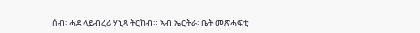ሰብ፡ ሓደ ላይብረሪ ሃኒጻ ትርከብ። ኣብ ኤርትራ፡ ቤት መጽሓፍቲ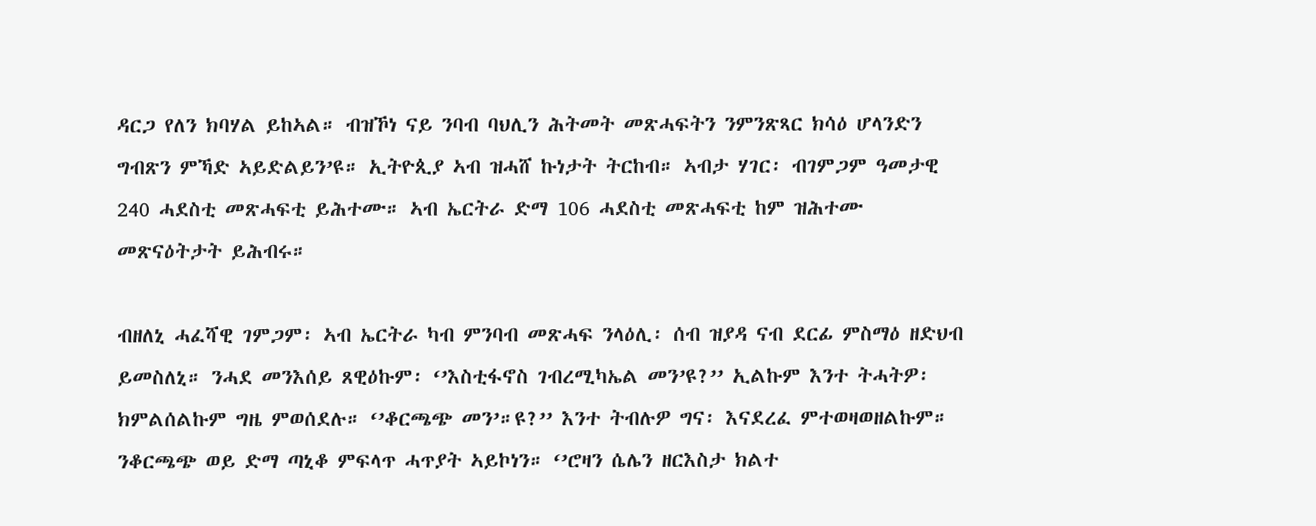ዳርጋ የለን ክባሃል ይከኣል። ብዝኾነ ናይ ንባብ ባህሊን ሕትመት መጽሓፍትን ንምንጽጻር ክሳዕ ሆላንድን ግብጽን ምኻድ ኣይድልይን’ዩ። ኢትዮጲያ ኣብ ዝሓሸ ኩነታት ትርከብ። ኣብታ ሃገር፡ ብገምጋም ዓመታዊ 240 ሓደስቲ መጽሓፍቲ ይሕተሙ። ኣብ ኤርትራ ድማ 106 ሓደስቲ መጽሓፍቲ ከም ዝሕተሙ መጽናዕትታት ይሕብሩ።

ብዘለኒ ሓፈሻዊ ገምጋም፡ ኣብ ኤርትራ ካብ ምንባብ መጽሓፍ ንላዕሊ፡ ሰብ ዝያዳ ናብ ደርፊ ምስማዕ ዘድህብ ይመስለኒ። ንሓደ መንእሰይ ጸዊዕኩም፡ ‘’እስቲፋኖስ ገብረሚካኤል መን’ዩ?’’ ኢልኩም እንተ ትሓትዎ፡ ክምልሰልኩም ግዜ ምወሰደሉ። ‘’ቆርጫጭ መን’።ዩ?’’ እንተ ትብሉዎ ግና፡ እናደረፈ ምተወዛወዘልኩም። ንቆርጫጭ ወይ ድማ ጣኒቆ ምፍላጥ ሓጥያት ኣይኮነን። ‘’ሮዛን ሴሌን ዘርእስታ ክልተ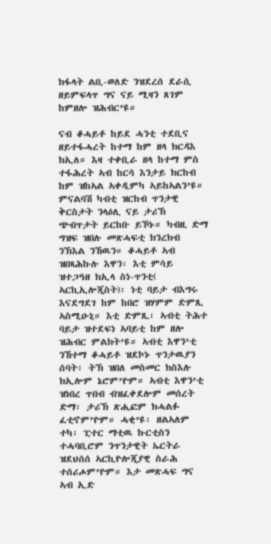ክፋላት ልቢ-ወለድ ንዝደረሰ ደራሲ ዘይምፍላጥ ግና ናይ ሚዛን ጸገም ከምዘሎ ዝሕብር’ዩ።

ናብ ቆሓይቶ ከይደ ሓንቲ ተደቢና ዘይተፋሓረት ከተማ ከም ዘላ ክርዳእ ክኢለ። እዛ ተቀቢራ ዘላ ከተማ ምስ ተፋሕረት ኣብ ከርሳ እንታይ ክርከብ ከም ዝከኣል ኣቀዲምካ ኣይከኣልን’ዩ። ምናልባሽ ካብቲ ዝርከብ ጥንታዊ ቅርስታት ንላዕሊ ናይ ታሪኽ ጭብጥታት ይርከቡ ይኾኑ። ካብዚ ድማ ግዝፍ ዝበሉ መጽሓፍቲ ክንረክብ ንኽእል ንኸዉን። ቆሓይቶ ኣብ ዝበጻሕኩሉ እዋን፡ እቲ ምሳይ ዝተጋዓዘ ክኢላ ስነ-ጥንቲ( ኣርኪኢሎጂስት)፡ ነቲ ባይታ ብእግሩ እናደግደገ ከም ከበሮ ዝሃምም ድምጺ ኣስሚዑኒ። እቲ ድምጺ፡ ኣብቲ ትሕተ ባይታ ዝተደፍነ ኣባይቲ ከም ዘሎ ዝሕብር ምልክት’ዩ። ኣብቲ እዋን’ቲ ንኸተማ ቆሓይቶ ዝደኮኑ ጥንታዉያን ሰባት፡ ትኽ ዝበለ መስመር ክስእሉ ክኢሎም ኔሮም’ዮም። ኣብቲ እዋን’ቲ ዝነበረ ጥበብ ብዝፈቀደሎም መሰረት ድማ፡ ታሪኽ ጽሒፎም ክሓልፉ ፈቲኖም’ዮም። ሓቂ’ዩ፡ ዘልኣለም ተካ፡ ፒተር ማቲዉ ኩርቲስን ተሓባቢሮም ንጥንታዊት ኤርትራ ዝደህሰሰ ኣርኪዮሎጂያዊ ስራሕ ተሰሪሖም’ዮም። እታ መጽሓፍ ግና ኣብ ኢድ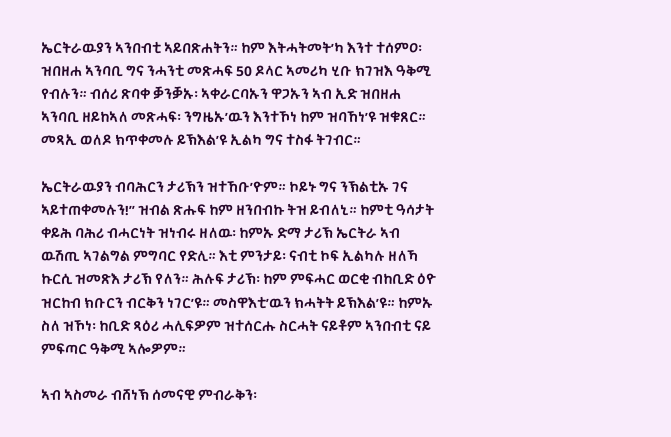ኤርትራዉያን ኣንበብቲ ኣይበጽሐትን። ከም እትሓትመት’ካ እንተ ተሰምዐ፡ ዝበዘሐ ኣንባቢ ግና ንሓንቲ መጽሓፍ 50 ዶላር ኣመሪካ ሂቡ ክገዝእ ዓቅሚ የብሉን። ብሰሪ ጽባቀ ቓንቓኡ፡ ኣቀራርባኡን ዋጋኡን ኣብ ኢድ ዝበዘሐ ኣንባቢ ዘይከኣለ መጽሓፍ፡ ንግዜኡ’ዉን እንተኾነ ከም ዝባኸነ’ዩ ዝቁጸር። መጻኢ ወለዶ ክጥቀመሉ ይኽእል’ዩ ኢልካ ግና ተስፋ ትገብር።

ኤርትራዉያን ብባሕርን ታሪኽን ዝተኸቡ’ዮም። ኮይኑ ግና ንኽልቲኡ ገና ኣይተጠቀመሉን!’’ ዝብል ጽሑፍ ከም ዘንበብኩ ትዝ ይብለኒ። ከምቲ ዓሳታት ቀይሕ ባሕሪ ብሓርነት ዝነብሩ ዘለዉ፡ ከምኡ ድማ ታሪኽ ኤርትራ ኣብ ዉሽጢ ኣገልግል ምግባር የድሊ። እቲ ምንታይ፡ ናብቲ ኮፍ ኢልካሉ ዘለኻ ኩርሲ ዝመጽእ ታሪኽ የለን። ሕሉፍ ታሪኽ፡ ከም ምፍሓር ወርቂ ብከቢድ ዕዮ ዝርከብ ክቡርን ብርቅን ነገር’ዩ። መስዋእቲ’ዉን ክሓትት ይኽእል’ዩ። ከምኡ ስለ ዝኾነ፡ ከቢድ ጻዕሪ ሓሊፍዎም ዝተሰርሑ ስርሓት ናይቶም ኣንበብቲ ናይ ምፍጣር ዓቅሚ ኣሎዎም።

ኣብ ኣስመራ ብሸነኽ ሰመናዊ ምብራቅን፡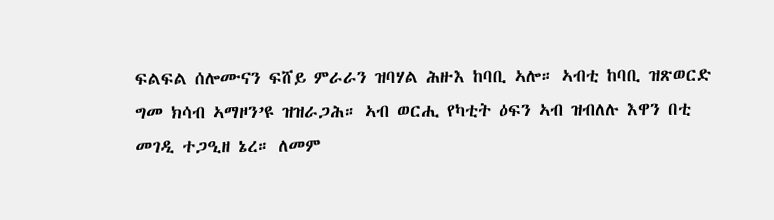ፍልፍል ሰሎሙናን ፍሸይ ምራራን ዝባሃል ሕዙእ ከባቢ ኣሎ። ኣብቲ ከባቢ ዝጽወርድ ግመ ክሳብ ኣማዞን’ዩ ዝዝራጋሕ። ኣብ ወርሒ የካቲት ዕፍን ኣብ ዝብለሉ እዋን በቲ መገዲ ተጋዒዘ ኔረ። ለመም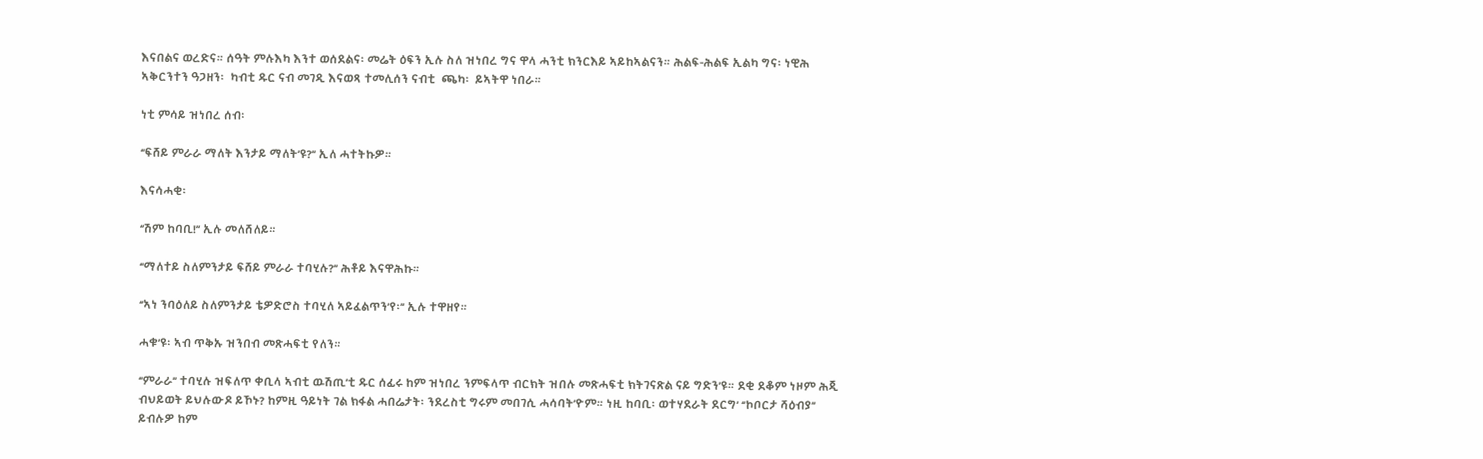እናበልና ወረድና። ሰዓት ምሉእካ እንተ ወሰደልና፡ መሬት ዕፍን ኢሉ ስለ ዝነበረ ግና ዋላ ሓንቲ ክንርእይ ኣይከኣልናን። ሕልፍ-ሕልፍ ኢልካ ግና፡ ነዊሕ ኣቅርንተን ዓጋዘን፡  ካብቲ ዱር ናብ መገዲ እናወጻ ተመሊሰን ናብቲ  ጫካ፡  ይኣትዋ ነበራ።

ነቲ ምሳይ ዝነበረ ሰብ፡

‘’ፍሸይ ምራራ ማለት እንታይ ማለት’ዩ?’’ ኢለ ሓተትኩዎ።

እናሳሓቂ፡

‘’ሽም ከባቢ!’’ ኢሉ መለሸለይ።

‘’ማለተይ ስለምንታይ ፍሸይ ምራራ ተባሂሉ?’’ ሕቶይ እናዋሕኩ።

‘’ኣነ ንባዕለይ ስለምንታይ ቴዎድሮስ ተባሂለ ኣይፈልጥን’የ፡’’ ኢሉ ተዋዘየ።

ሓቁ’ዩ፡ ኣብ ጥቅኡ ዝንበብ መጽሓፍቲ የለን።

‘’ምራራ’’ ተባሂሉ ዝፍለጥ ቀቢላ ኣብቲ ዉሽጢ’ቲ ዱር ሰፊሩ ከም ዝነበረ ንምፍላጥ ብርክት ዝበሉ መጽሓፍቲ ክትገናጽል ናይ ግድን’ዩ። ደቂ ደቆም ነዞም ሕጂ ብህይወት ይህሉውዶ ይኾኑ? ከምዚ ዓይነት ገል ክፋል ሓበሬታት፡ ንደረስቲ ግሩም መበገሲ ሓሳባት’ዮም። ነዚ ከባቢ፡ ወተሃደራት ደርግ’ ‘’ኮቦርታ ሻዕብያ’’ ይብሉዎ ከም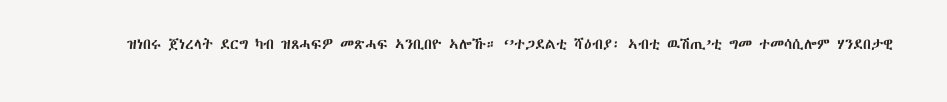ዝነበሩ ጀነረላት ደርግ ካብ ዝጸሓፍዎ መጽሓፍ ኣንቢበዮ ኣሎኹ። ‘’ተጋደልቲ ሻዕብያ፡ ኣብቲ ዉሽጢ’ቲ ግመ ተመሳሲሎም ሃንደበታዊ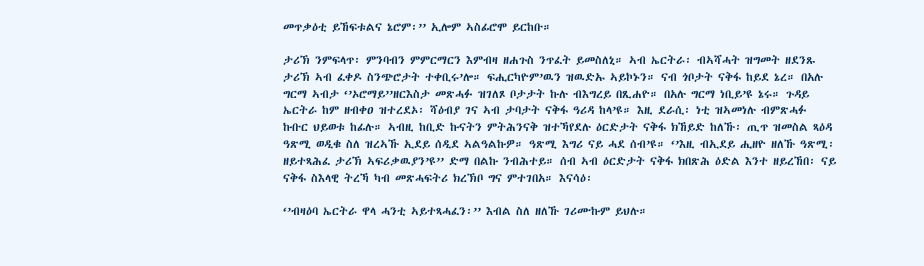መጥቃዕቲ ይኸፍቱልና ኔሮም፡’’ ኢሎም ኣስፊሮሞ ይርከቡ።

ታሪኽ ንምፍላጥ፡ ምንባብን ምምርማርን እምብዛ ዘሐጉስ ንጥፈት ይመስለኒ። ኣብ ኤርትራ፡ ብኣሻሓት ዝግመት ዘደንጹ ታሪኽ ኣብ ፈቀዶ ስንጭሮታት ተቀቢሩ’ሎ። ፍሒርካዮም’ዉን ዝዉድኡ ኣይኮኑን። ናብ ጎቦታት ናቅፋ ከይደ ኔረ። በአሉ ግርማ ኣብታ ‘’ኦሮማይ’’ዘርእስታ መጽሓፉ ዝገለጾ ቦታታት ኩሉ ብእግረይ በጺሐዮ። በአሉ ግርማ ነቢይ’ዩ ኔሩ። ጉዳይ ኤርትራ ከም ዘብቀዐ ዝተረደኦ፡ ሻዕብያ ገና ኣብ ታባታት ናቅፋ ዓሪዳ ከላ’ዩ። እዚ ደራሲ፡ ነቲ ዝኣመነሉ ብምጽሓፉ ኩቡር ህይወቱ ከፊሉ። ኣብዚ ከቢድ ኩናትን ምትሕንናቅ ዝተኻየደሉ ዕርድታት ናቅፋ ክኸይድ ከለኹ፡ ጢጥ ዝመስል ጻዕዳ ዓጽሚ ወዲቁ ስለ ዝረኣኹ ኢደይ ሰዲደ ኣልዓልኩዎ። ዓጽሚ እግሪ ናይ ሓደ ሰብ’ዩ። ‘’እዚ ብኢደይ ሒዘዮ ዘለኹ ዓጽሚ፡ ዘይተጻሕፈ ታሪኽ ኣፍሪቃዉያን’ዩ’’ ድማ በልኩ ንብሕተይ። ሰብ ኣብ ዕርድታት ናቅፋ ክበጽሕ ዕድል እንተ ዘይረኸበ፡ ናይ ናቅፋ ስእላዊ ትረኻ ካብ መጽሓፍትሪ ክረኽቦ ግና ምተገበአ። እናሳዕ፡

‘’ብዛዕባ ኤርትራ ዋላ ሓንቲ ኣይተጻሓፈን፡’’ እብል ስለ ዘለኹ ገሪሙኩም ይህሉ።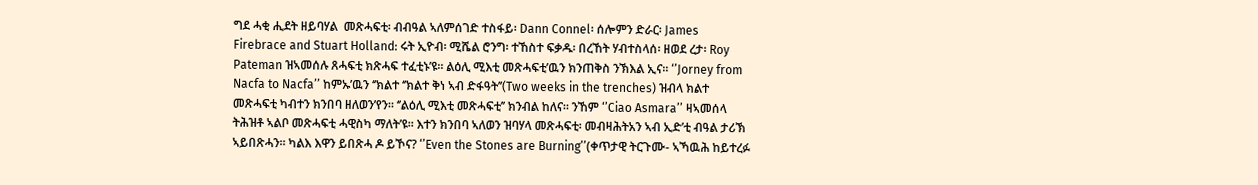ግደ ሓቂ ሒደት ዘይባሃል  መጽሓፍቲ፡ ብብዓል ኣለምሰገድ ተስፋይ፡ Dann Connel፡ ሰሎምን ድራር፡ James Firebrace and Stuart Holland: ሩት ኢዮብ፡ ሚሼል ሮንግ፡ ተኸስተ ፍቃዱ፡ በረኸት ሃብተስላሰ፡ ዘወደ ረታ፡ Roy Pateman ዝኣመሰሉ ጸሓፍቲ ክጽሓፍ ተፈቲኑ’ዩ። ልዕሊ ሚእቲ መጽሓፍቲ’ዉን ክንጠቅስ ንኽእል ኢና። ‘’Jorney from Nacfa to Nacfa’’ ከምኡ’ዉን ‘’ክልተ ‘’ክልተ ቅነ ኣብ ድፋዓት’’(Two weeks in the trenches) ዝብላ ክልተ መጽሓፍቲ ካብተን ክንበባ ዘለወን’የን። ‘’ልዕሊ ሚእቲ መጽሓፍቲ’’ ክንብል ከለና። ንኸም ‘’Ciao Asmara’’ ዛኣመሰላ ትሕዝቶ ኣልቦ መጽሓፍቲ ሓዊስካ ማለት’ዩ። እተን ክንበባ ኣለወን ዝባሃላ መጽሓፍቲ፡ መብዛሕትአን ኣብ ኢድ’ቲ ብዓል ታሪኽ ኣይበጽሓን። ካልእ እዋን ይበጽሓ ዶ ይኾና? ‘’Even the Stones are Burning’’(ቀጥታዊ ትርጉሙ- ኣኻዉሕ ከይተረፉ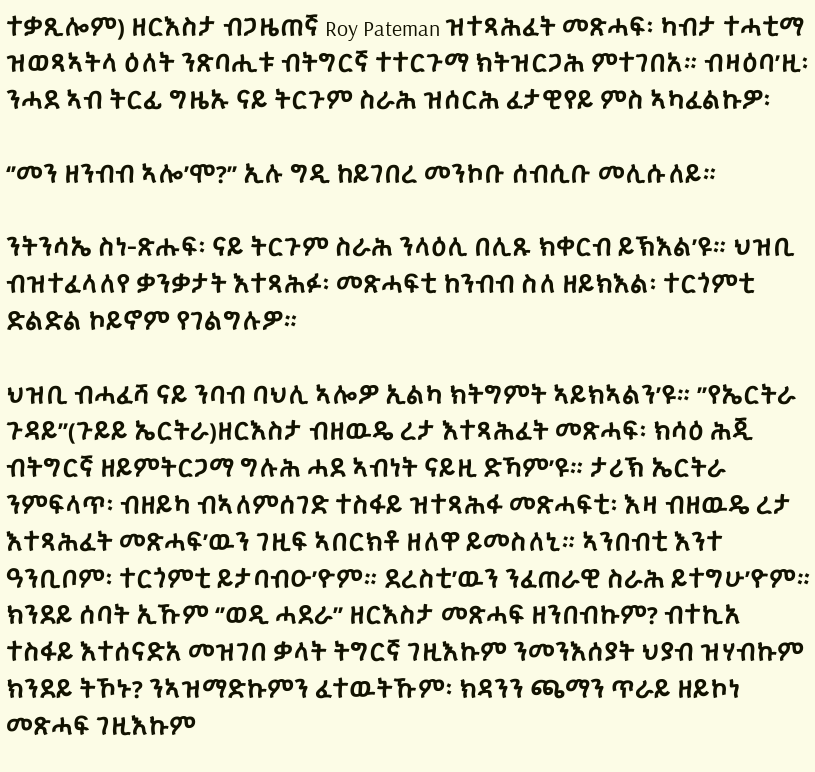ተቃጺሎም) ዘርእስታ ብጋዜጠኛ Roy Pateman ዝተጻሕፈት መጽሓፍ፡ ካብታ ተሓቲማ ዝወጻኣትላ ዕለት ንጽባሒቱ ብትግርኛ ተተርጉማ ክትዝርጋሕ ምተገበአ። ብዛዕባ’ዚ፡ ንሓደ ኣብ ትርፊ ግዜኡ ናይ ትርጉም ስራሕ ዝሰርሕ ፈታዊየይ ምስ ኣካፈልኩዎ፡

‘’መን ዘንብብ ኣሎ’ሞ?’’ ኢሉ ግዲ ከይገበረ መንኮቡ ሰብሲቡ መሊሱለይ።

ንትንሳኤ ስነ-ጽሑፍ፡ ናይ ትርጉም ስራሕ ንላዕሊ በሊጹ ክቀርብ ይኽእል’ዩ። ህዝቢ ብዝተፈላለየ ቃንቃታት እተጻሕፉ፡ መጽሓፍቲ ከንብብ ስለ ዘይክእል፡ ተርጎምቲ ድልድል ኮይኖም የገልግሉዎ።

ህዝቢ ብሓፈሻ ናይ ንባብ ባህሊ ኣሎዎ ኢልካ ክትግምት ኣይክኣልን’ዩ። ’’የኤርትራ ጉዳይ’’(ጉይይ ኤርትራ)ዘርእስታ ብዘዉዴ ረታ እተጻሕፈት መጽሓፍ፡ ክሳዕ ሕጂ ብትግርኛ ዘይምትርጋማ ግሉሕ ሓደ ኣብነት ናይዚ ድኻም’ዩ። ታሪኽ ኤርትራ ንምፍላጥ፡ ብዘይካ ብኣለምሰገድ ተስፋይ ዝተጻሕፋ መጽሓፍቲ፡ እዛ ብዘዉዴ ረታ እተጻሕፈት መጽሓፍ’ዉን ገዚፍ ኣበርክቶ ዘለዋ ይመስለኒ። ኣንበብቲ እንተ ዓንቢቦም፡ ተርጎምቲ ይታባብዑ’ዮም። ደረስቲ’ዉን ንፈጠራዊ ስራሕ ይተግሁ’ዮም። ክንደይ ሰባት ኢኹም ‘’ወዲ ሓደራ’’ ዘርእስታ መጽሓፍ ዘንበብኩም? ብተኪአ ተስፋይ እተሰናድአ መዝገበ ቃላት ትግርኛ ገዚእኩም ንመንእሰያት ህያብ ዝሃብኩም ክንደይ ትኾኑ? ንኣዝማድኩምን ፈተዉትኹም፡ ክዳንን ጫማን ጥራይ ዘይኮነ መጽሓፍ ገዚእኩም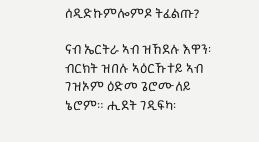ሰዲድኩምሎምዶ ትፈልጡ?

ናብ ኤርትራ ኣብ ዝኸደሉ እዋን፡ ብርክት ዝበሉ ኣዕርኹተይ ኣብ ገዝኦም ዕድመ ጌሮሙለይ ኔሮም። ሒደት ገዲፍካ፡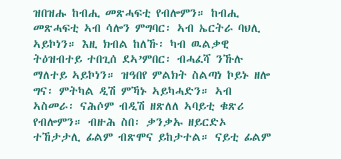ዝበዝሑ ከብሒ መጽሓፍቲ የብሎምን። ከብሒ መጽሓፍቲ ኣብ ሳሎን ምግባር፡ ኣብ ኤርትራ ባህሊ ኣይኮነን። እዚ ክብል ከለኹ፡ ካብ ዉልቃዊ ትዕዝብተይ ተበጊሰ ደኣ’ምበር፡ ብሓፈሻ ንኹሉ ማለተይ ኣይኮነን። ዝዓበየ ምልክት ስልጣነ ኮይኑ ዘሎ ግና፡ ምትካል ዲሽ ምኻኑ ኣይካሓድን። ኣብ ኣስመራ፡ ናሕሶም ብዲሽ ዘጽለለ ኣባይቲ ቁጽሪ የብሎምን። ብዙሕ ስበ፡ ቃንቃኡ ዘይርድኦ ተኸታታሊ ፊልም ብጽሞና ይከታተል። ናይቲ ፊልም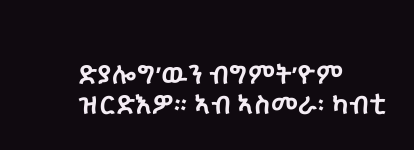ድያሎግ’ዉን ብግምት’ዮም ዝርድእዎ። ኣብ ኣስመራ፡ ካብቲ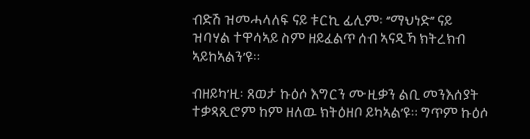ብድሽ ዝመሓላለፍ ናይ ቱርኪ ፊሊም፡ ‘’ማህነድ’’ ናይ ዝባሃል ተዋሳኣይ ስም ዘይፈልጥ ሰብ ኣናዲኻ ክትረክብ ኣይከኣልን’ዩ።

ብዘይካ’ዚ፡ ጸወታ ኩዕሶ እግርን ሙዚቃን ልቢ መንእሰያት ተቃጻጺሮም ከም ዘለዉ ክትዕዘቦ ይካኣል’ዩ። ግጥም ኩዕሶ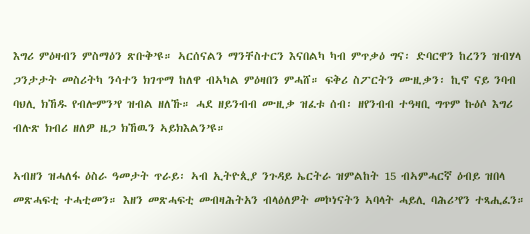እግሪ ምዕዛብን ምስማዕን ጽቡቅ’ዩ። ኣርሰናልን ማንቸስተርን እናበልካ ካብ ምጥቃዕ ግና፡ ድባርዋን ከረንን ዝብሃላ ጋንታታት መስሪትካ ንሳተን ክገጥማ ከለዋ ብኣካል ምዕዛበን ምሓሸ። ፍቅሪ ስፖርትን ሙዚቃን፡ ኪኖ ናይ ንባብ ባህሊ ክኸዱ የብሎምን’የ ዝብል ዘለኹ። ሓደ ዘይንብብ ሙዚቃ ዝፈቱ ሰብ፡ ዘየንብብ ተዓዛቢ ግጥም ኩዕሶ እግሪ ብሉጽ ክብሪ ዘለዎ ዜጋ ክኸዉን ኣይክእልን’ዩ።

ኣብዘን ዝሓለፋ ዕስራ ዓመታት ጥራይ፡ ኣብ ኢትዮጲያ ንጉዳይ ኤርትራ ዝምልከት 15 ብኣምሓርኛ ዕብይ ዝበላ መጽሓፍቲ ተሓቲመን። እዘን መጽሓፍቲ መብዛሕትአን ብላዕለዎት መኮነናትን ኣባላት ሓይሊ ባሕሪ’የን ተጻሒፈን።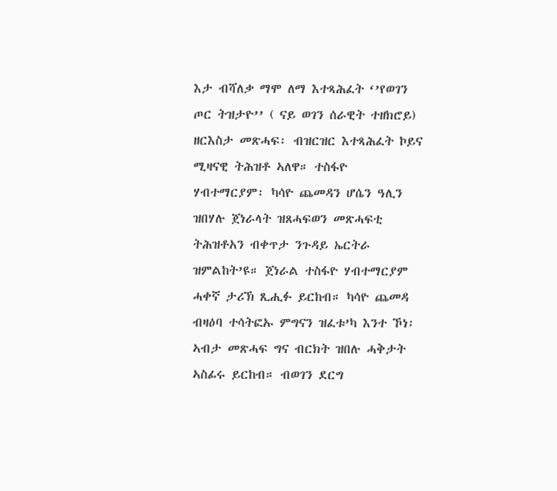እታ ብሻለቃ ማሞ ለማ እተጻሕፈት ‘’የወገን ጦር ትዝታዮ’’ ( ናይ ወገን ሰራዊት ተዘክሮይ) ዘርእስታ መጽሓፍ፡ ብዝርዝር እተጻሕፈት ኮይና ሚዛናዊ ትሕዝቶ ኣለዋ። ተስፋዮ ሃብተማርያም፡ ካሳዮ ጨመዳን ሆሴን ዓሊን ዝበሃሉ ጀነራላት ዝጸሓፍወን መጽሓፍቲ ትሕዝቶአን ብቀጥታ ንጉዳይ ኤርትራ ዝምልከት’ዩ። ጀነራል ተስፋዮ ሃብተማርያም ሓቀኛ ታሪኽ ጺሒፉ ይርከብ። ካሳዮ ጨመዳ ብዛዕባ ተሳትፎኡ ምግናን ዝፈቱ’ካ እንተ ኾነ፡ ኣብታ መጽሓፍ ግና ብርክት ዝበሉ ሓቅታት  ኣስፊሩ ይርከብ። ብወገን ደርግ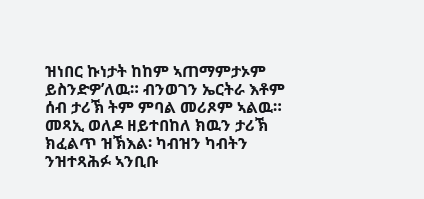ዝነበር ኩነታት ከከም ኣጠማምታኦም ይስንድዎ’ለዉ። ብንወገን ኤርትራ እቶም ሰብ ታሪኽ ትም ምባል መሪጾም ኣልዉ። መጻኢ ወለዶ ዘይተበከለ ክዉን ታሪኽ ክፈልጥ ዝኽእል፡ ካብዝን ካብትን ንዝተጻሕፉ ኣንቢቡ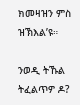ክመዛዝን ምስ ዝኽእል’ዩ።

ንወዲ ትኹል ትፈልጥዎ ዶ?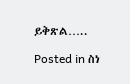ይቅጽል…..

Posted in ስነ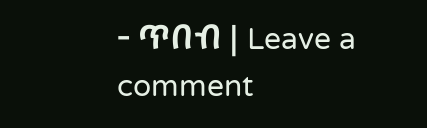- ጥበብ | Leave a comment